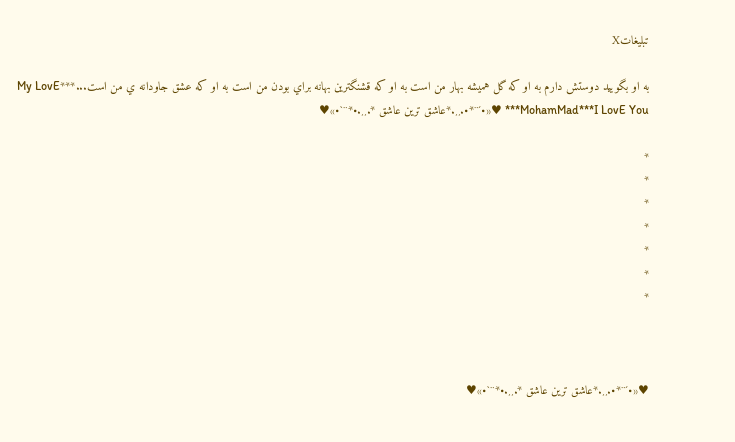تبليغاتX

به او بگوييد دوستش دارم به او كه گل هميشه بهار من است به او كه قشنگترين بهانه براي بودن من است به او كه عشق جاودانه ي من است...***My LovE MohamMad***I LovE You*** ♥«•´¨*•.¸¸.*عاشق ترين عاشق *.¸¸.•*¨`•»♥

*
*
*
*
*
*
*



♥«•´¨*•.¸¸.*عاشق ترين عاشق *.¸¸.•*¨`•»♥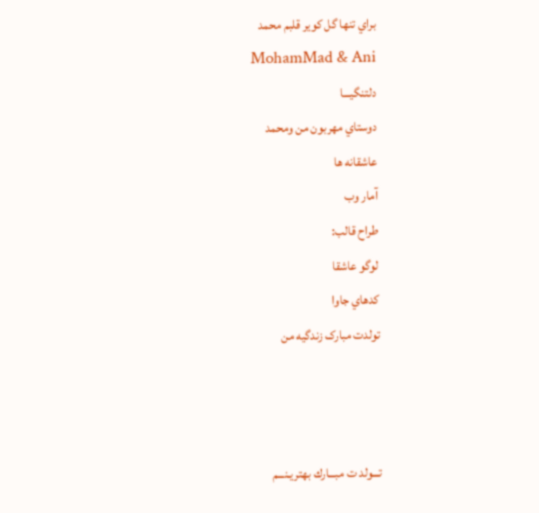براي تنها گل كوير قلبم محمد
MohamMad & Ani
دلتنگيـــا
دوستاي مهربون من ومحمد
عاشقانه ها
آمار وب
طراح قالب:
لوگو عاشقا
كدهاي جاوا
تولدت مبارک زندگیه من



تـــولد ت مبـــارك بهتريـنـــم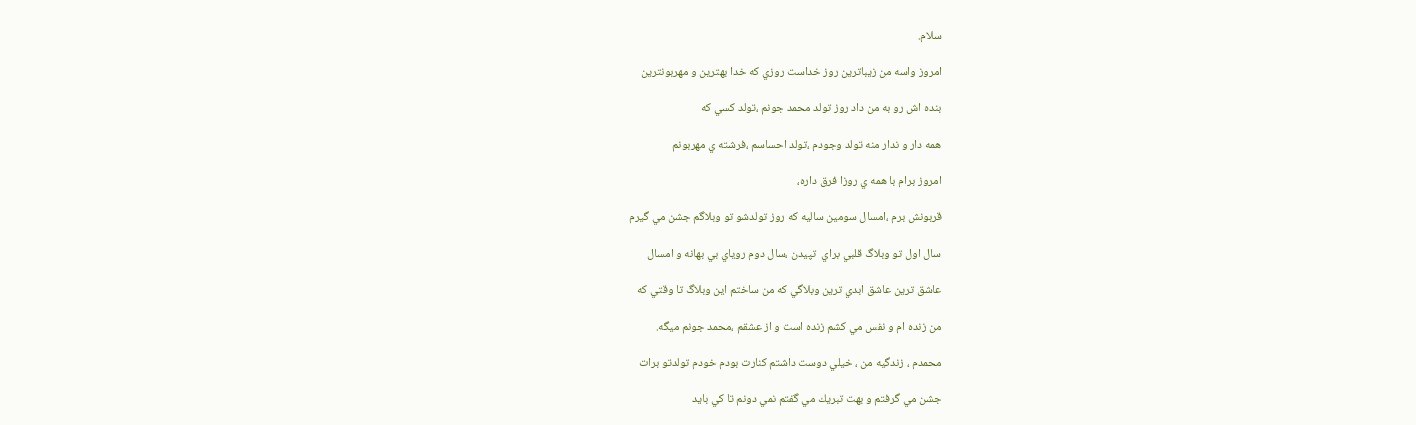سلام.

امروز واسه من زيباترين روز خداست روزي كه خدا بهترين و مهربونترين

بنده اش رو به من داد روز تولد محمد جونم ،تولد كسي كه

همه دار و ندار منه تولد وجودم ،تولد احساسم ،فرشته ي مهربونم

امروز برام با همه ي روزا فرق داره،

قربونش برم ،امسال سومين ساليه كه روز تولدشو تو وبلاگم جشن مي گيرم

سال اول تو وبلاگ قلبي براي  تپيدن ،سال دوم روياي بي بهانه و امسال

عاشق ترين عاشق ابدي ترين وبلاگي كه من ساختم اين وبلاگ تا وقتي كه

من زنده ام و نفس مي كشم زنده است و از عشقم ،محمد جونم ميگه.

محمدم ، زندگيه من ، خيلي دوست داشتم كنارت بودم خودم تولدتو برات

جشن مي گرفتم و بهت تبريك مي گفتم نمي دونم تا كي بايد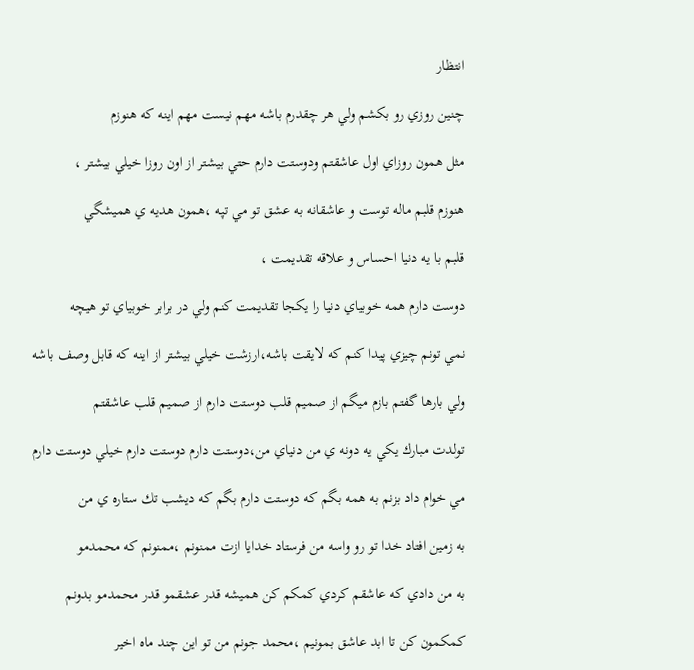انتظار

چنين روزي رو بكشم ولي هر چقدرم باشه مهم نيست مهم اينه كه هنوزم

مثل همون روزاي اول عاشقتم ودوستت دارم حتي بيشتر از اون روزا خيلي بيشتر ،

هنوزم قلبم ماله توست و عاشقانه به عشق تو مي تپه ،همون هديه ي هميشگي

قلبم با يه دنيا احساس و علاقه تقديمت ،

دوست دارم همه خوبياي دنيا را يكجا تقديمت كنم ولي در برابر خوبياي تو هيچه

نمي تونم چيزي پيدا كنم كه لايقت باشه،ارزشت خيلي بيشتر از اينه كه قابل وصف باشه

ولي بارها گفتم بازم ميگم از صميم قلب دوستت دارم از صميم قلب عاشقتم

تولدت مبارك يكي يه دونه ي من دنياي من،دوستت دارم دوستت دارم خيلي دوستت دارم

مي خوام داد بزنم به همه بگم كه دوستت دارم بگم كه ديشب تك ستاره ي من

به زمين افتاد خدا تو رو واسه من فرستاد خدايا ازت ممنونم ،ممنونم كه محمدمو

به من دادي كه عاشقم كردي كمكم كن هميشه قدر عشقمو قدر محمدمو بدونم

كمكمون كن تا ابد عاشق بمونيم ،محمد جونم من تو اين چند ماه اخير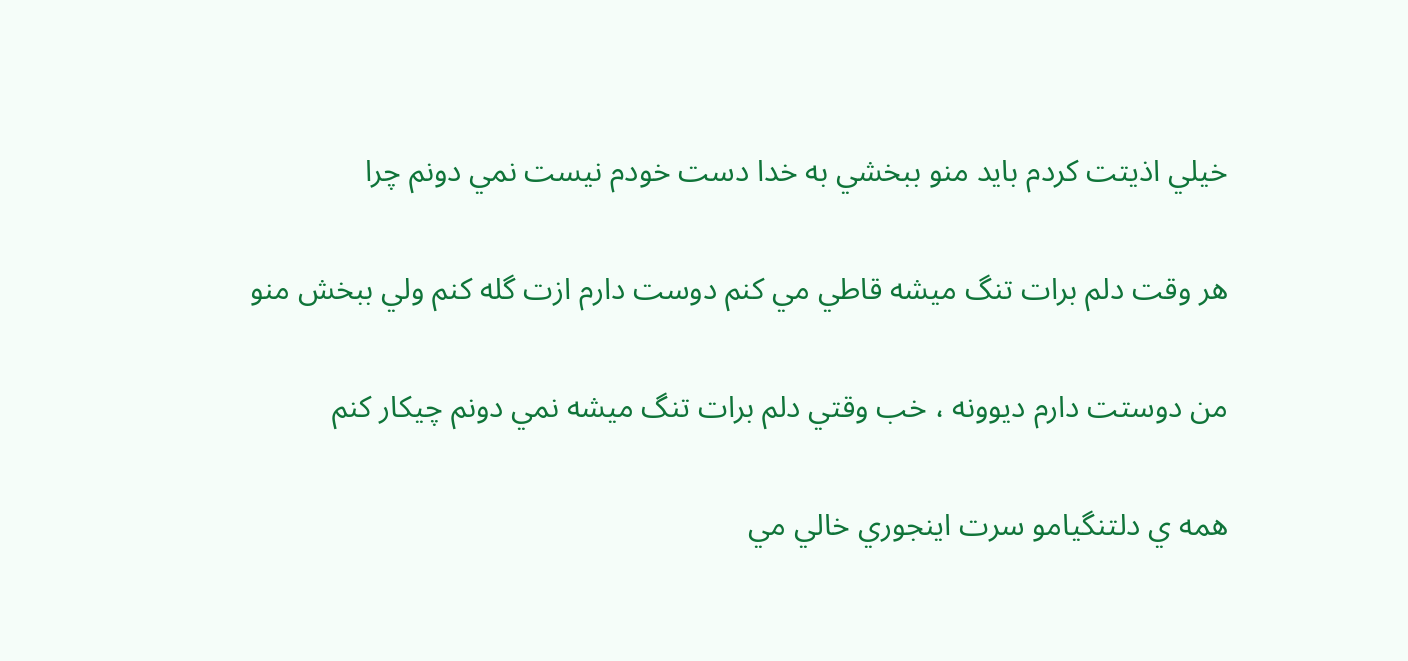خيلي اذيتت كردم بايد منو ببخشي به خدا دست خودم نيست نمي دونم چرا

هر وقت دلم برات تنگ ميشه قاطي مي كنم دوست دارم ازت گله كنم ولي ببخش منو

من دوستت دارم ديوونه ، خب وقتي دلم برات تنگ ميشه نمي دونم چيكار كنم

همه ي دلتنگيامو سرت اينجوري خالي مي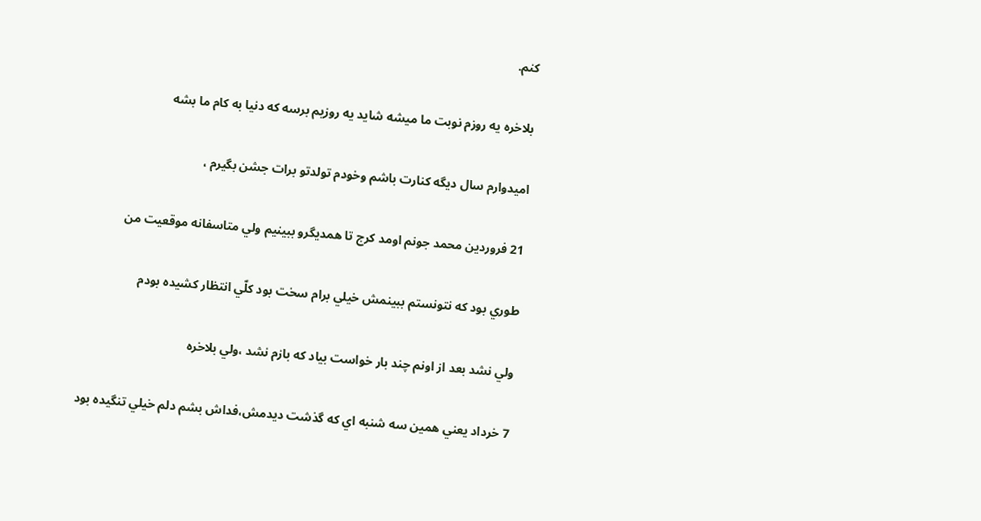كنم.

بلاخره يه روزم نوبت ما ميشه شايد يه روزيم برسه كه دنيا به كام ما بشه

اميدوارم سال ديگه كنارت باشم وخودم تولدتو برات جشن بگيرم ،

21 فروردين محمد جونم اومد كرج تا همديگرو ببينيم ولي متاسفانه موقعيت من

طوري بود كه نتونستم ببينمش خيلي برام سخت بود كلّي انتظار كشيده بودم

ولي نشد بعد از اونم چند بار خواست بياد كه بازم نشد ،ولي بلاخره

7 خرداد يعني همين سه شنبه اي كه گذشت ديدمش،فداش بشم دلم خيلي تنگيده بود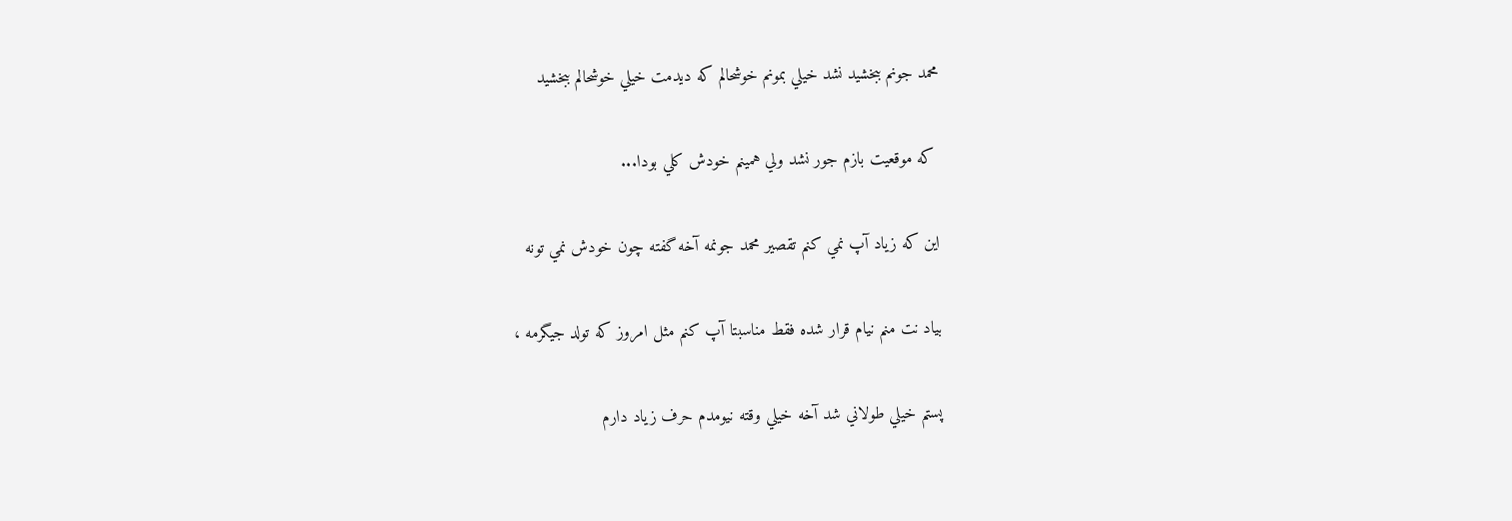محمد جونم ببخشيد نشد خيلي بمونم خوشحالم كه ديدمت خيلي خوشحالم ببخشيد

 كه موقعيت بازم جور نشد ولي همينم خودش كلي بودا...

اين كه زياد آپ نمي كنم تقصير محمد جونمه آخه گفته چون خودش نمي تونه

بياد نت منم نيام قرار شده فقط مناسبتا آپ كنم مثل امروز كه تولد جيگرمه ،

پستم خيلي طولاني شد آخه خيلي وقته نيومدم حرف زياد دارم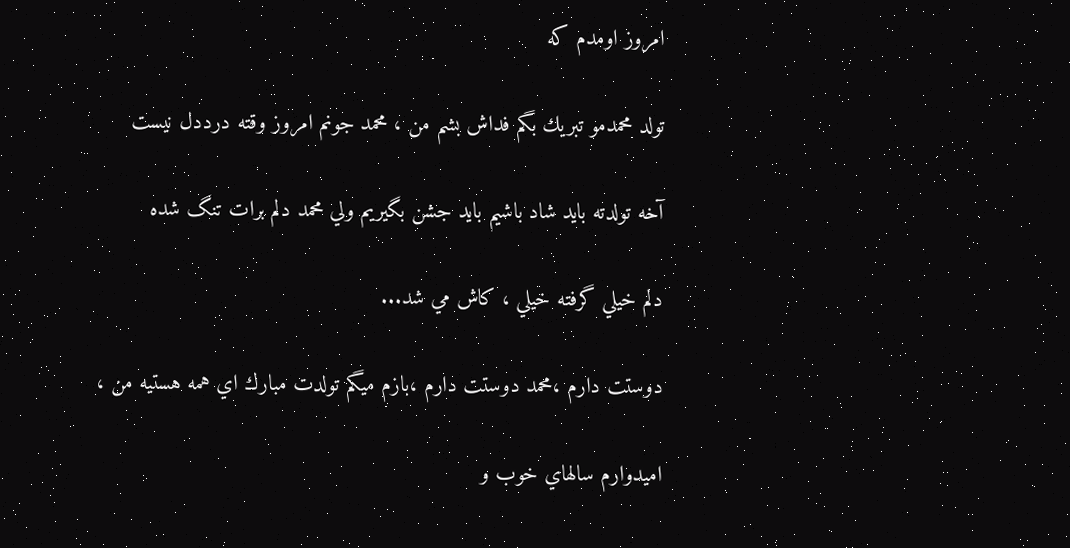امروز اومدم كه

تولد محمدمو تبريك بگم فداش بشم من ، محمد جونم امروز وقته درددل نيست

آخه تولدته بايد شاد باشيم بايد جشن بگيريم ولي محمد دلم برات تنگ شده

دلم خيلي گرفته خيلي ، كاش مي شد...

دوستت دارم ،محمد دوستت دارم ،بازم ميگم تولدت مبارك اي همه هستيه من ،

اميدوارم سالهاي خوب و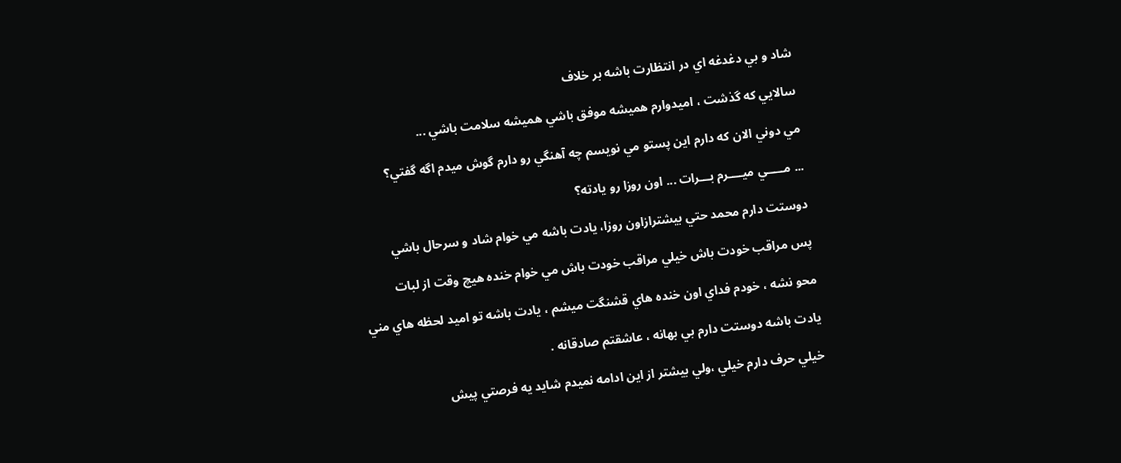شاد و بي دغدغه اي در انتظارت باشه بر خلاف

سالايي كه گذشت ، اميدوارم هميشه موفق باشي هميشه سلامت باشي ...

مي دوني الان كه دارم اين پستو مي نويسم چه آهنگي رو دارم گوش ميدم اگه گفتي؟

... مـــــي ميــــرم بـــرات ... اون روزا رو يادته؟

دوستت دارم محمد حتي بيشترازاون روزا، يادت باشه مي خوام شاد و سرحال باشي

پس مراقب خودت باش خيلي مراقب خودت باش مي خوام خنده هيچ وقت از لبات

محو نشه ، خودم فداي اون خنده هاي قشنگت ميشم ، يادت باشه تو اميد لحظه هاي مني

يادت باشه دوستت دارم بي بهانه ، عاشقتم صادقانه .

خيلي حرف دارم خيلي ،ولي بيشتر از اين ادامه نميدم شايد يه فرصتي پيش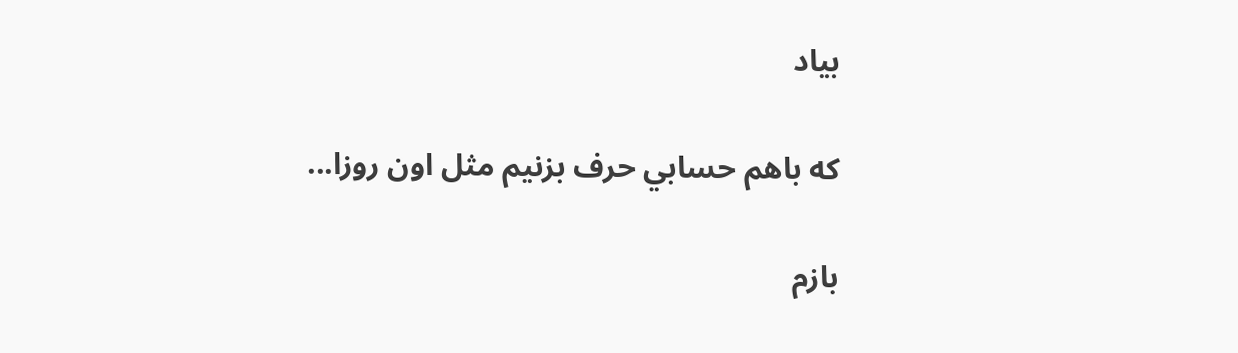بياد

كه باهم حسابي حرف بزنيم مثل اون روزا...

بازم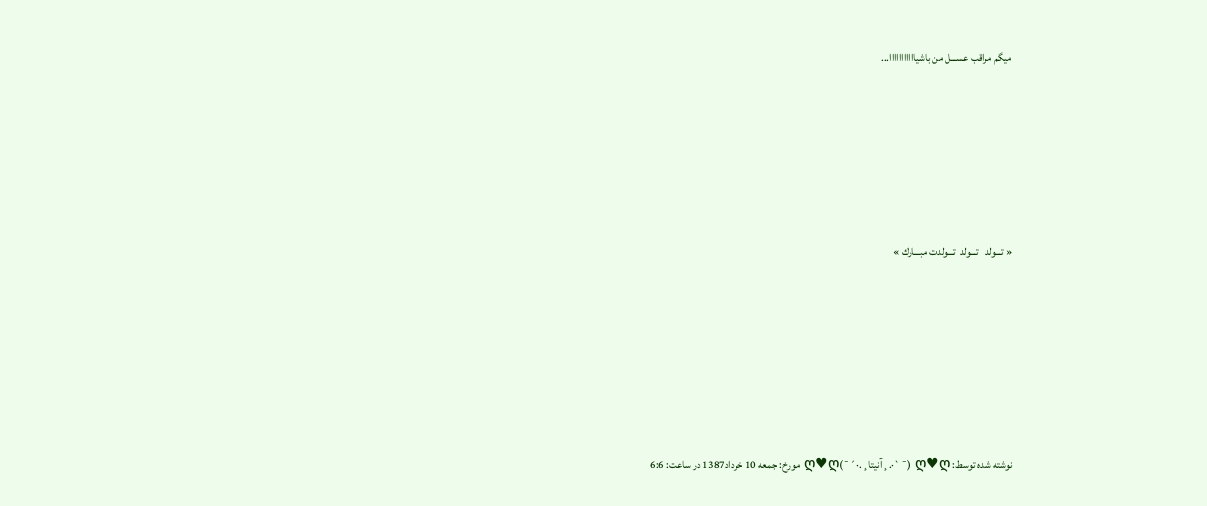ميگم مراقب عســـل من باشيااااااااااا...









« تـــولد   تـــولد  تـــولدت مبـــارك »










نوشته شده توسط: ღ♥ღ (¯`·.¸آنيتا¸.·´¯)ღ♥ღ مورخ: جمعه 10 خرداد1387 در ساعت: 6:6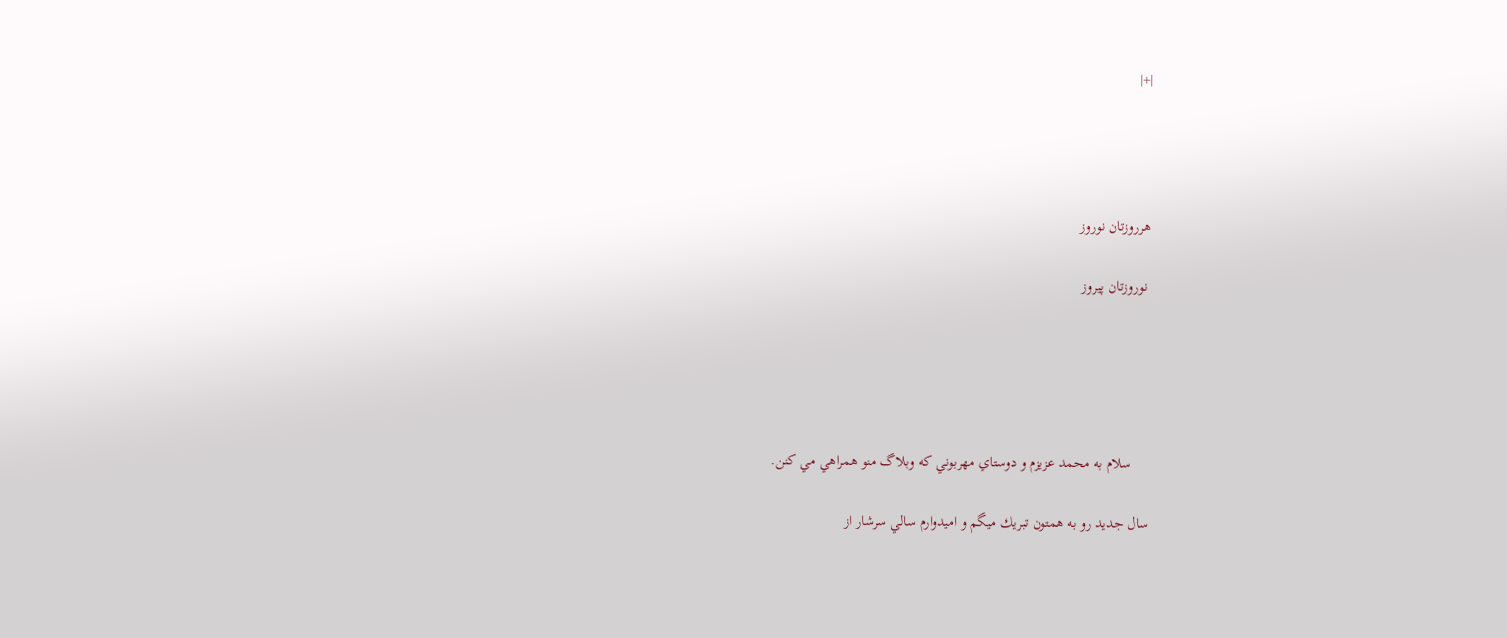|+|




هرروزتان نوروز

 نوروزتان پيروز





     سلام به محمد عزيزم و دوستاي مهربوني كه وبلاگ منو همراهي مي كنن.

سال جديد رو به همتون تبريك ميگم و اميدوارم سالي سرشار از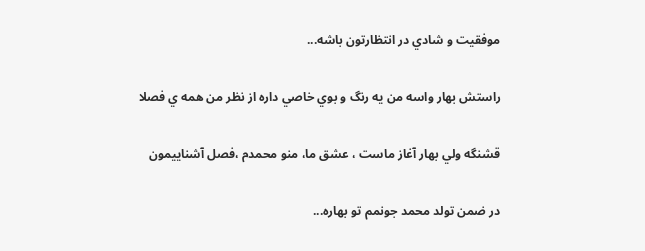موفقيت و شادي در انتظارتون باشه...

راستش بهار واسه من يه رنگ و بوي خاصي داره از نظر من همه ي فصلا

قشنگه ولي بهار آغاز ماست ، عشق ما، منو محمدم ،فصل آشناييمون

در ضمن تولد محمد جونمم تو بهاره...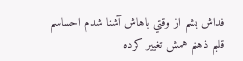فداش بشم از وقتي باهاش آشنا شدم احساسم قلبم ذهنم همش تغيير كرده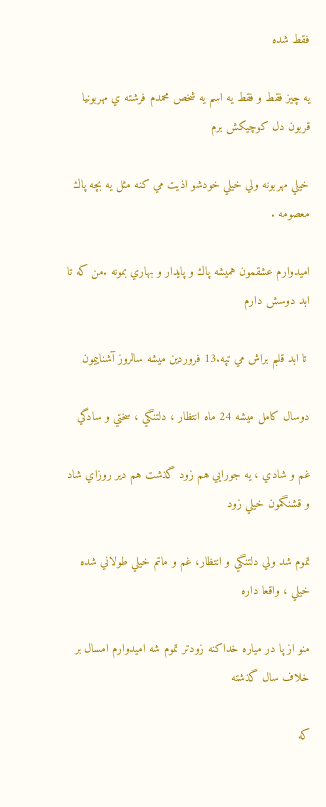فقط شده

يه چيز فقط و فقط يه اسم يه شخص محمدم فرشته ي مهربونيا قربون دل كوچيكش برم

خيلي مهربونه ولي خيلي خودشو اذيت مي كنه مثل يه بچه پاك معصومه .

اميدوارم عشقمون هميشه پاك و پايدار و بهاري بمونه .من كه تا ابد دوسش دارم

 تا ابد قلبم براش مي تپه.13 فروردين ميشه سالروز آشناييمون

دوسال كامل ميشه 24 ماه انتظار ، دلتنگي ، سختي و سادگي

غم و شادي ، يه جورايي هم زود گذشت هم دير روزاي شاد و قشنگمون خيلي زود

تموم شد ولي دلتنگي و انتظار، غم و ماتم خيلي طولاني شده خيلي ، واقعا داره

منو از پا در مياره خداكنه زودتر تموم شه اميدوارم امسال بر خلاف سال گذشته

كه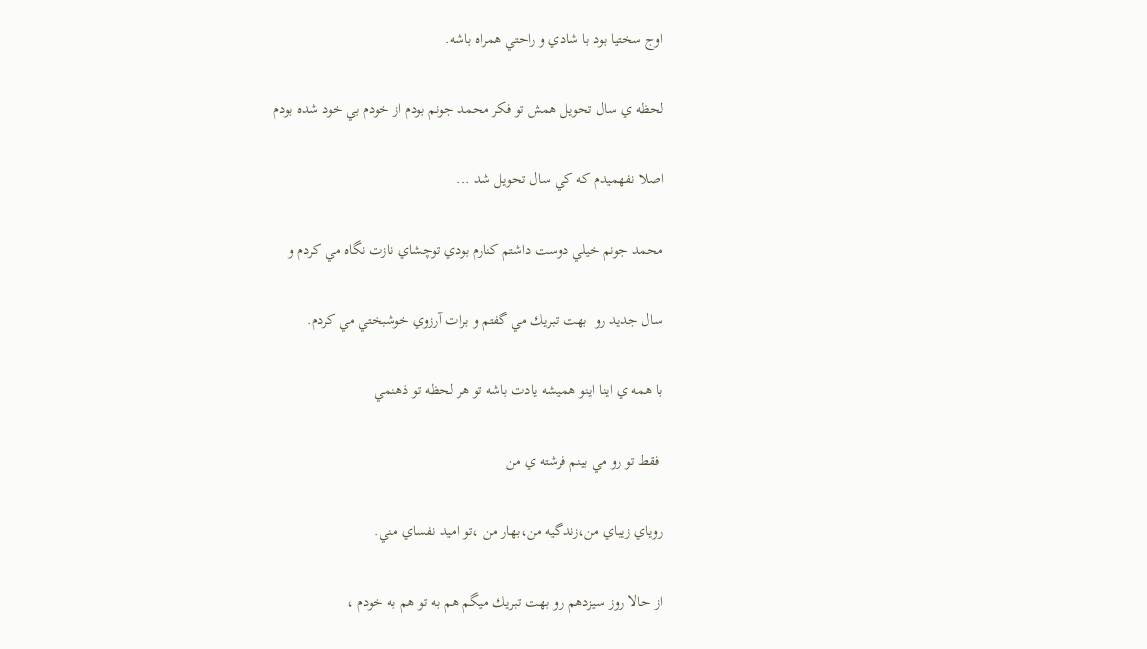اوج سختيا بود با شادي و راحتي همراه باشه.

لحظه ي سال تحويل همش تو فكر محمد جونم بودم از خودم بي خود شده بودم

اصلا نفهميدم كه كي سال تحويل شد ...

محمد جونم خيلي دوست داشتم كنارم بودي توچشاي نازت نگاه مي كردم و

سال جديد رو  بهت تبريك مي گفتم و برات آرزوي خوشبختي مي كردم.

با همه ي اينا اينو هميشه يادت باشه تو هر لحظه تو ذهنمي

 فقط تو رو مي بينم فرشته ي من

روياي زيباي من،زندگيه من،بهار من ،تو اميد نفساي مني.

از حالا روز سيزدهم رو بهت تبريك ميگم هم به تو هم به خودم ،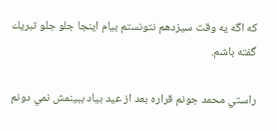كه اگه يه وقت سيزدهم نتونستم بيام اينجا جلو جلو تبريك گفته باشم.

راستي محمد جونم قراره بعد از عيد بياد ببينمش نمي دونم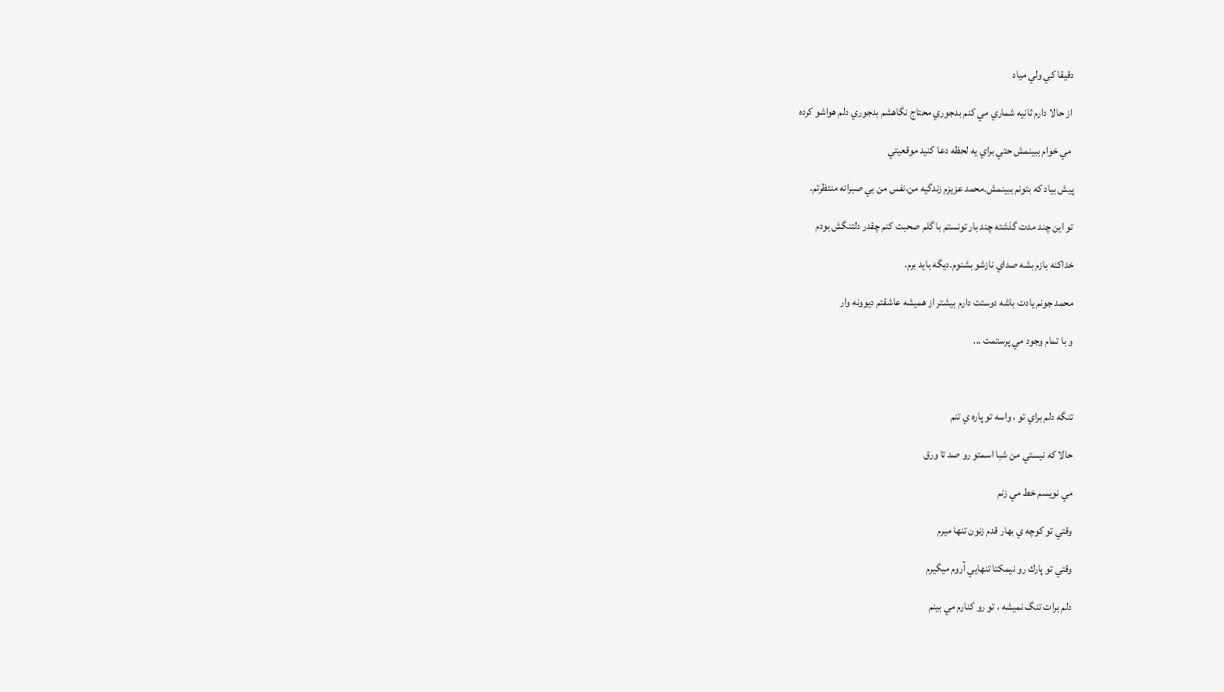دقيقا كي ولي مياد

 از حالا دارم ثانيه شماري مي كنم بدجوري محتاج نگاهشم بدجوري دلم هواشو كرده

 مي خوام ببينمش حتي براي يه لحظه دعا كنيد موقعيتي

پيش بياد كه بتونم ببينمش.محمد عزيزم زندگيه من،نفس من بي صبرانه منتظرتم.

تو اين چند مدت گذشته چند بار تونستم با گلم صحبت كنم چقدر دلتنگش بودم

خداكنه بازم بشه صداي نازشو بشنوم.ديگه بايد برم.

محمد جونم يادت باشه دوستت دارم بيشتر از هميشه عاشقتم ديوونه وار

و با تمام وجود مي پرستمت ...



تنگه دلم براي تو ، واسه تو پاره ي تنم

حالا كه نيستي من شبا اسمتو رو صد تا ورق

مي نويسم خط مي زنم

وقتي تو كوچه ي بهار قدم زنون تنها ميرم

وقتي تو پارك رو نيمكتا تنهايي آروم ميگيرم

دلم برات تنگ نميشه ، تو رو كنارم مي بينم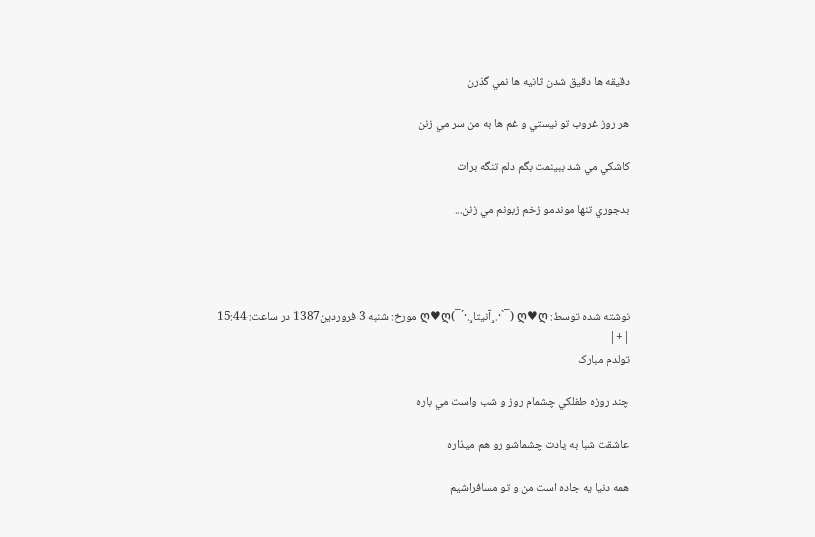دقيقه ها دقيق شدن ثانيه ها نمي گذرن

هر روز غروب تو نيستي و غم ها به من سر مي زنن

كاشكي مي شد ببينمت بگم دلم تنگه برات

بدجوري تنها موندمو زخم زبونم مي زنن...




نوشته شده توسط: ღ♥ღ (¯`·.¸آنيتا¸.·´¯)ღ♥ღ مورخ: شنبه 3 فروردین1387 در ساعت: 15:44
|+|
تولدم مبارک

چند روزه طفلكي چشمام روز و شب واست مي باره

عاشقت شبا به يادت چشماشو رو هم ميذاره

همه دنيا يه جاده است من و تو مسافراشيم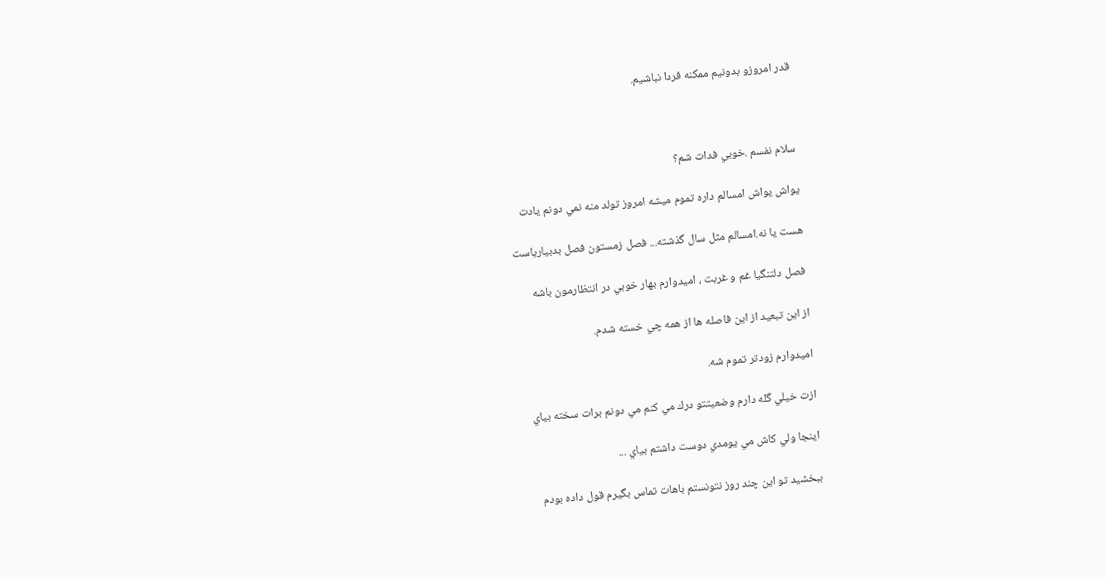قدر امروزو بدونيم ممكنه فردا نباشيم.



سلام نفسم .خوبي فدات شم؟

يواش يواش امسالم داره تموم ميشه امروز تولد منه نمي دونم يادت

هست يا نه.امسالم مثل سال گذشته... فصل زمستون فصل بدبيارياست

فصل دلتنگيا غم و غربت ، اميدوارم بهار خوبي در انتظارمون باشه

از اين تبعيد از اين فاصله ها از همه چي خسته شدم.

اميدوارم زودتر تموم شه.

ازت خيلي گله دارم وضعيتتو درك مي كنم مي دونم برات سخته بياي

اينجا ولي كاش مي يومدي دوست داشتم بياي ...

ببخشيد تو اين چند روز نتونستم باهات تماس بگيرم قول داده بودم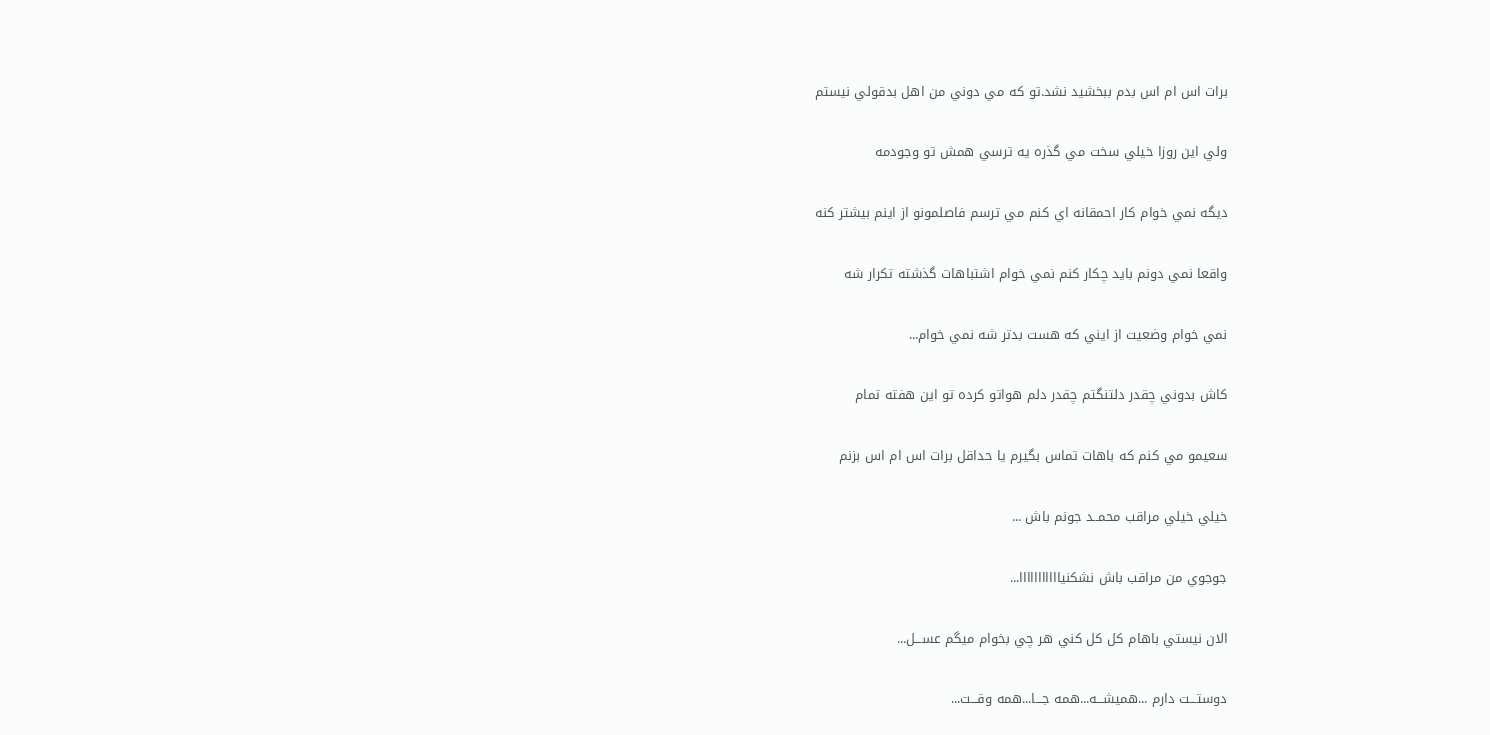برات اس ام اس بدم ببخشيد نشد.تو كه مي دوني من اهل بدقولي نيستم

ولي اين روزا خيلي سخت مي گذره يه ترسي همش تو وجودمه

ديگه نمي خوام كار احمقانه اي كنم مي ترسم فاصلمونو از اينم بيشتر كنه

واقعا نمي دونم بايد چكار كنم نمي خوام اشتباهات گذشته تكرار شه

نمي خوام وضعيت از ايني كه هست بدتر شه نمي خوام...

كاش بدوني چقدر دلتنگتم چقدر دلم هواتو كرده تو اين هفته تمام

سعيمو مي كنم كه باهات تماس بگيرم يا حداقل برات اس ام اس بزنم

خيلي خيلي مراقب محمــد جونم باش ...

جوجوي من مراقب باش نشكنيااااااااااا...

الان نيستي باهام كل كل كني هر چي بخوام ميگم عســـل...

دوستـــت دارم ...هميشـــه...همه جـــا...همه وقـــت...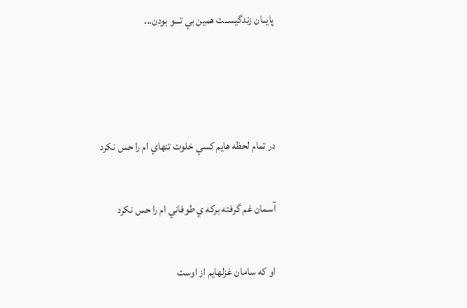پايــان زندگيســت همين بي تـــو بودن...



در تمام لحظه هايم كسي خلوت تنهاي ام را حس نكرد

آسمان غم گرفته بركه ي طوفاني ام را حس نكرد

او كه سامان غزلهايم از اوست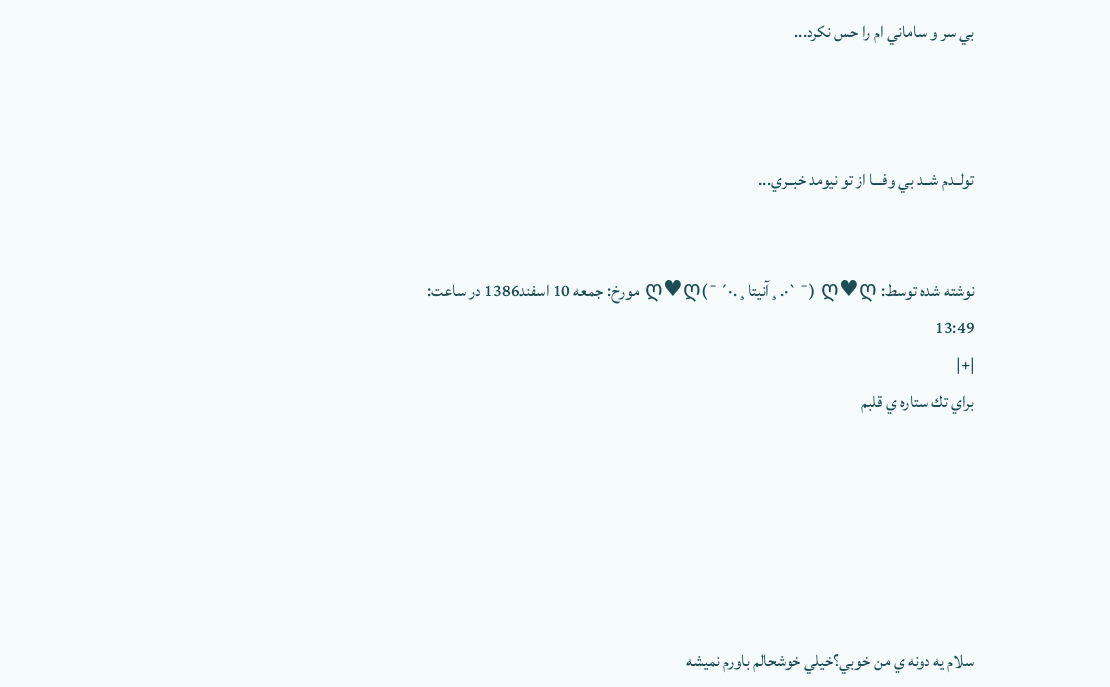بي سر و ساماني ام را حس نكرد...



تولــدم شــد بي وفـــا از تو نيومد خبــري...


نوشته شده توسط: ღ♥ღ (¯`·.¸آنيتا¸.·´¯)ღ♥ღ مورخ: جمعه 10 اسفند1386 در ساعت: 13:49
|+|
براي تك ستاره ي قلبم






سلام يه دونه ي من خوبي؟خيلي خوشحالم باورم نميشه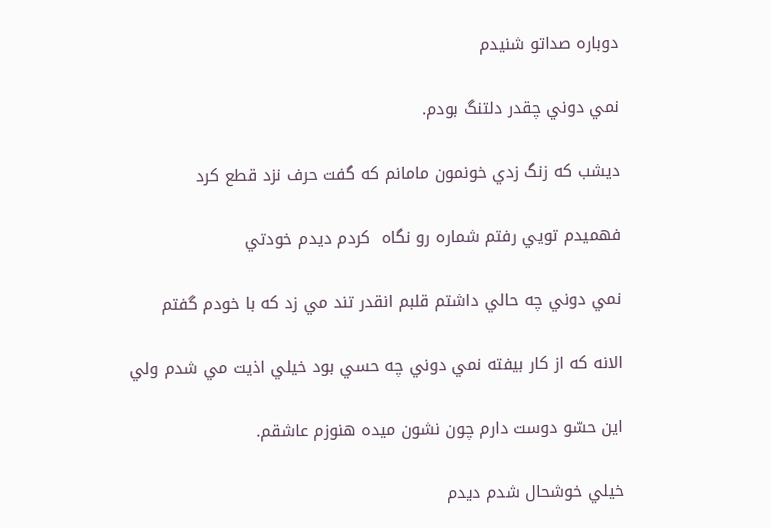دوباره صداتو شنيدم

نمي دوني چقدر دلتنگ بودم.

ديشب كه زنگ زدي خونمون مامانم كه گفت حرف نزد قطع كرد

فهميدم تويي رفتم شماره رو نگاه  كردم ديدم خودتي

نمي دوني چه حالي داشتم قلبم انقدر تند مي زد كه با خودم گفتم

الانه كه از كار بيفته نمي دوني چه حسي بود خيلي اذيت مي شدم ولي

اين حسّو دوست دارم چون نشون ميده هنوزم عاشقم.

خيلي خوشحال شدم ديدم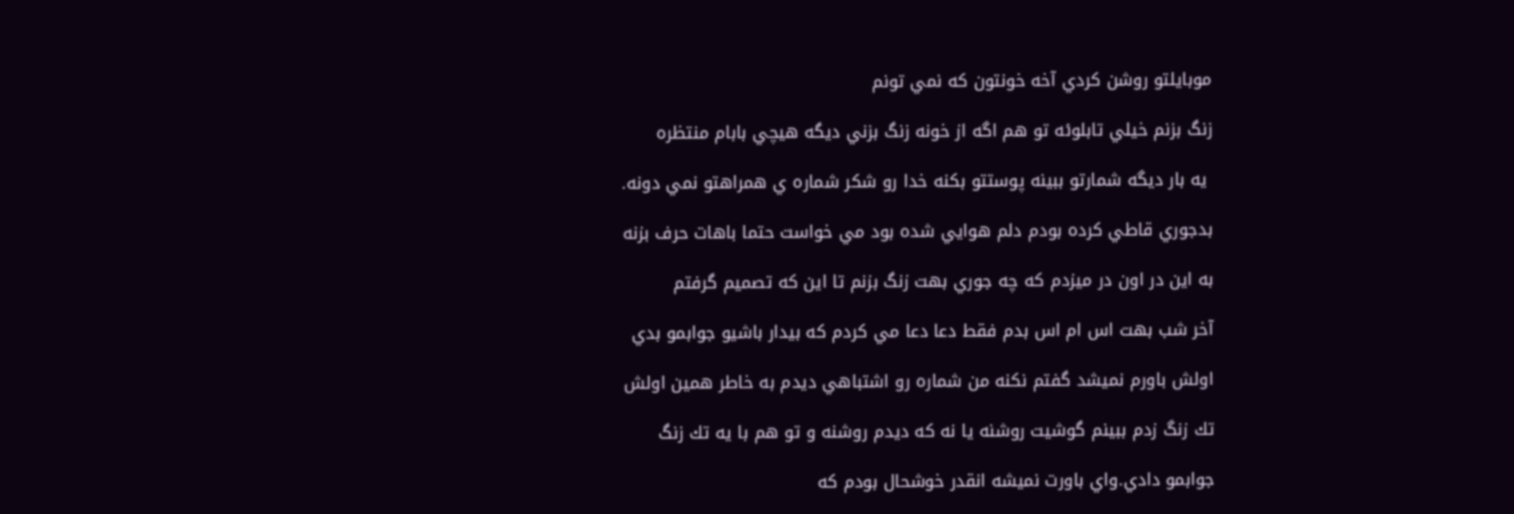موبايلتو روشن كردي آخه خونتون كه نمي تونم

زنگ بزنم خيلي تابلوئه تو هم اگه از خونه زنگ بزني ديگه هيچي بابام منتظره

 يه بار ديگه شمارتو ببينه پوستتو بكنه خدا رو شكر شماره ي همراهتو نمي دونه.

بدجوري قاطي كرده بودم دلم هوايي شده بود مي خواست حتما باهات حرف بزنه

به اين در اون در ميزدم كه چه جوري بهت زنگ بزنم تا اين كه تصميم گرفتم

آخر شب بهت اس ام اس بدم فقط دعا دعا مي كردم كه بيدار باشيو جوابمو بدي

اولش باورم نميشد گفتم نكنه من شماره رو اشتباهي ديدم به خاطر همين اولش

تك زنگ زدم ببينم گوشيت روشنه يا نه كه ديدم روشنه و تو هم با يه تك زنگ

جوابمو دادي.واي باورت نميشه انقدر خوشحال بودم كه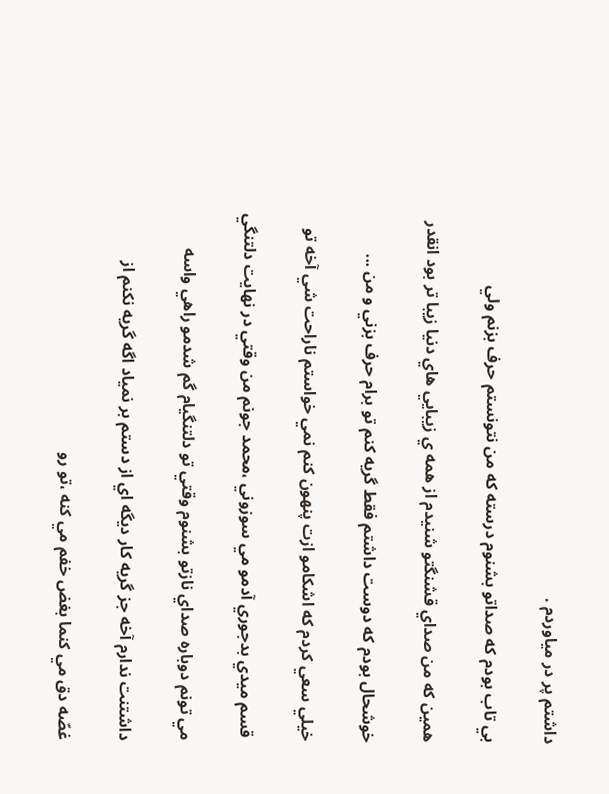داشتم پر در مياوردم .

بي تاب بودم كه صداتو بشنوم درسته كه من نتونستم حرف بزنم ولي

همين كه من صداي قشنگتو شنيدم از همه ي زيبايي هاي دنيا زيبا تر بود انقدر

خوشحال بودم كه دوست داشتم فقط گريه كنم تو برام حرف بزني و من ...

خيلي سعي كردم كه اشكامو ازت پنهون كنم نمي خواستم ناراحت شي آخه تو

 قسم ميدي بدجوري آدمو مي سوزوني ،محمد جونم من وقتي در نهايت دلتنگي

مي تونم دوباره صداي نازتو بشنوم وقتي تو دلتنگيام گم شدمو راهي واسه

داشتنت ندارم آخه جز گريه كار ديگه اي از دستم بر نمياد اگه گريه نكنم از

غصّه دق مي كنما بغض خفم مي كنه ،تو رو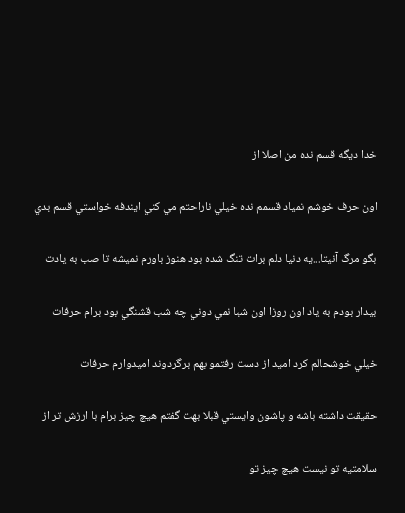خدا ديگه قسم نده من اصلا از

اون حرف خوشم نمياد قسمم نده خيلي ناراحتم مي كني ايندفه خواستي قسم بدي

بگو مرگ آنيتا...يه دنيا دلم برات تنگ شده بود هنوز باورم نميشه تا صب به يادت

بيدار بودم به ياد اون روزا اون شبا نمي دوني چه شب قشنگي بود برام حرفات

خيلي خوشحالم كرد اميد از دست رفتمو بهم برگردوند اميدوارم حرفات

حقيقت داشته باشه و پاشون وايستي قبلا بهت گفتم هيچ چيز برام با ارزش تر از

سلامتيه تو نيست هيچ چيز تو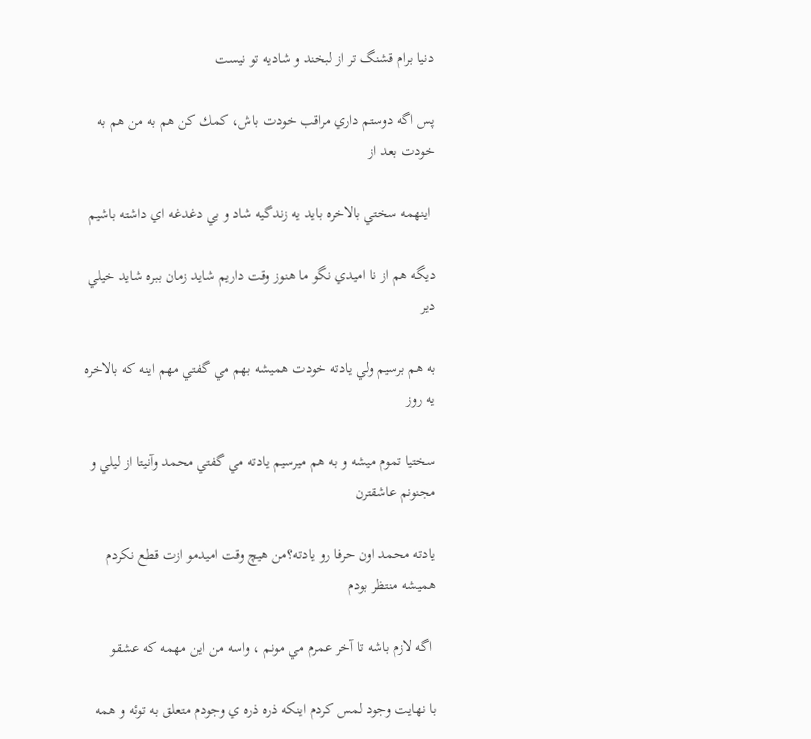دنيا برام قشنگ تر از لبخند و شاديه تو نيست

پس اگه دوستم داري مراقب خودت باش، كمك كن هم به من هم به خودت بعد از

 اينهمه سختي بالاخره بايد يه زندگيه شاد و بي دغدغه اي داشته باشيم

ديگه هم از نا اميدي نگو ما هنوز وقت داريم شايد زمان ببره شايد خيلي دير

به هم برسيم ولي يادته خودت هميشه بهم مي گفتي مهم اينه كه بالاخره يه روز

سختيا تموم ميشه و به هم ميرسيم يادته مي گفتي محمد وآنيتا از ليلي و مجنونم عاشقترن

يادته محمد اون حرفا رو يادته؟من هيچ وقت اميدمو ازت قطع نكردم هميشه منتظر بودم

 اگه لازم باشه تا آخر عمرم مي مونم ، واسه من اين مهمه كه عشقو

با نهايت وجود لمس كردم اينكه ذره ذره ي وجودم متعلق به توئه و همه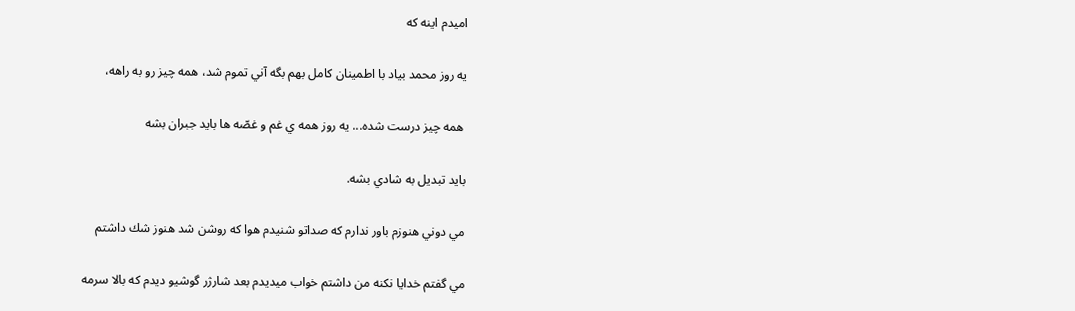اميدم اينه كه

يه روز محمد بياد با اطمينان كامل بهم بگه آني تموم شد، همه چيز رو به راهه،

 همه چيز درست شده... يه روز همه ي غم و غصّه ها بايد جبران بشه

بايد تبديل به شادي بشه.

مي دوني هنوزم باور ندارم كه صداتو شنيدم هوا كه روشن شد هنوز شك داشتم

مي گفتم خدايا نكنه من داشتم خواب ميديدم بعد شارژر گوشيو ديدم كه بالا سرمه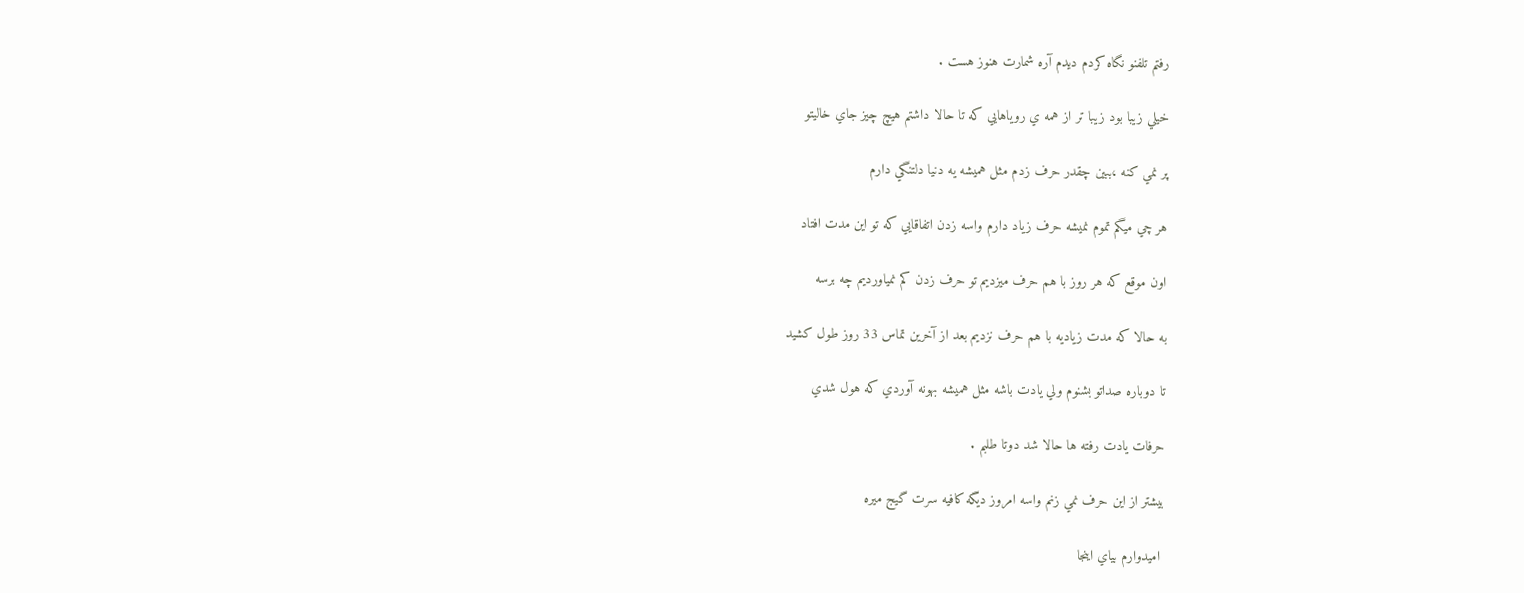رفتم تلفنو نگاه كردم ديدم آره شمارت هنوز هست .

خيلي زيبا بود زيبا تر از همه ي روياهايي كه تا حالا داشتم هيچ چيز جاي خاليتو

پر نمي كنه ،ببين چقدر حرف زدم مثل هميشه يه دنيا دلتنگي دارم

هر چي ميگم تموم نميشه حرف زياد دارم واسه زدن اتفاقايي كه تو اين مدت افتاد

اون موقع كه هر روز با هم حرف ميزديم تو حرف زدن كم نمياورديم چه برسه

به حالا كه مدت زياديه با هم حرف نزديم بعد از آخرين تماس 33 روز طول كشيد

تا دوباره صداتو بشنوم ولي يادت باشه مثل هميشه بهونه آوردي كه هول شدي

حرفات يادت رفته ها حالا شد دوتا طلبم .

بيشتر از اين حرف نمي زنم واسه امروز ديگه كافيه سرت گيج ميره

 اميدوارم بياي اينجا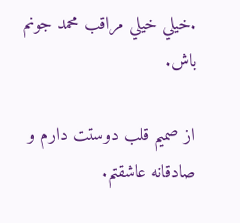.خيلي خيلي مراقب محمد جونم باش.

از صميم قلب دوستت دارم و صادقانه عاشقتم.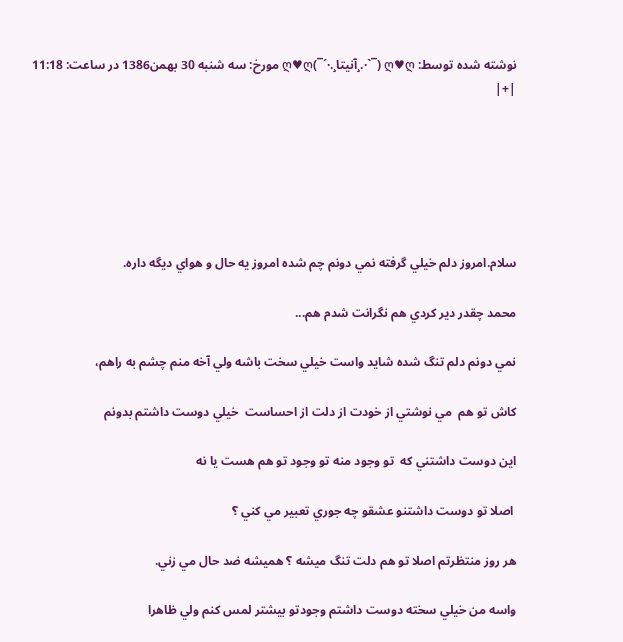نوشته شده توسط: ღ♥ღ (¯`·.¸آنيتا¸.·´¯)ღ♥ღ مورخ: سه شنبه 30 بهمن1386 در ساعت: 11:18
|+|






سلام.امروز دلم خيلي گرفته نمي دونم چم شده امروز يه حال و هواي ديگه داره.

محمد چقدر دير كردي هم نگرانت شدم هم...

نمي دونم دلم تنگ شده شايد واست خيلي سخت باشه ولي آخه منم چشم به راهم،

كاش تو هم  مي نوشتي از خودت از دلت از احساست  خيلي دوست داشتم بدونم

اين دوست داشتني كه  تو وجود منه تو وجود تو هم هست يا نه

 اصلا تو دوست داشتنو عشقو چه جوري تعبير مي كني ؟

هر روز منتظرتم اصلا تو هم دلت تنگ ميشه ؟ هميشه ضد حال مي زني.

واسه من خيلي سخته دوست داشتم وجودتو بيشتر لمس كنم ولي ظاهرا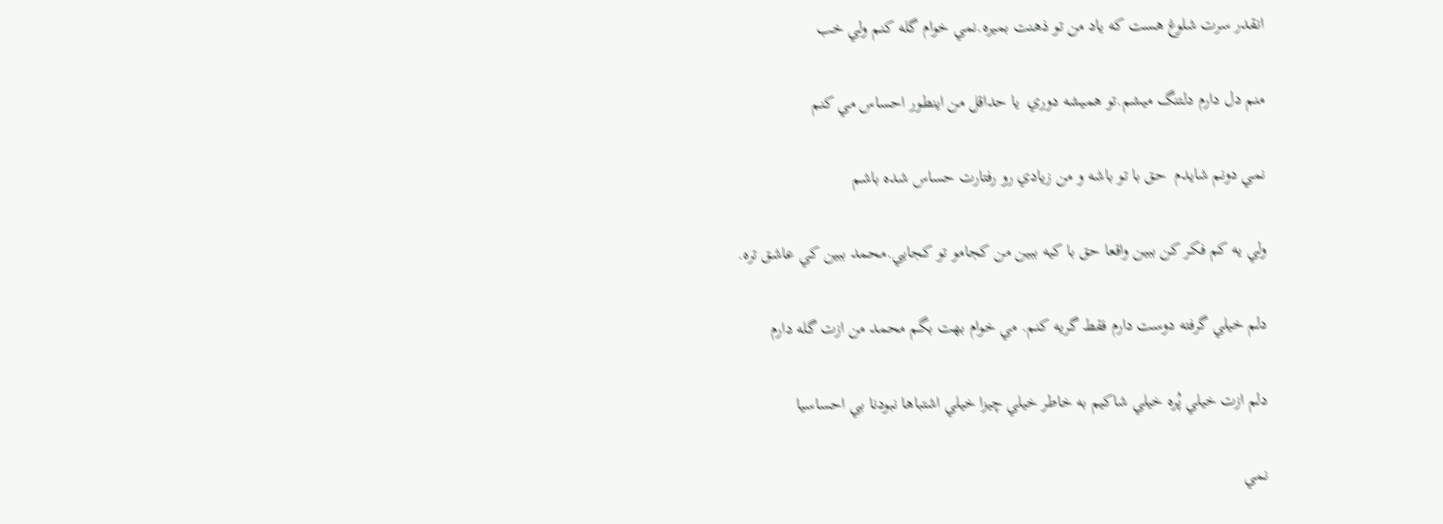انقدر سرت شلوغ هست كه ياد من تو ذهنت بميره.نمي خوام گله كنم ولي خب

منم دل دارم دلتنگ ميشم.تو هميشه دوري  يا حداقل من اينطور احساس مي كنم

نمي دونم شايدم  حق با تو باشه و من زيادي رو رفتارت حساس شده باشم

ولي يه كم فكر كن ببين واقعا حق با كيه ببين من كجامو تو كجايي.محمد ببين كي عاشق تره.

دلم خيلي گرفته دوست دارم فقط گريه كنم. مي خوام بهت بگم محمد من ازت گله دارم

دلم ازت خيلي پُره خيلي شاكيم به خاطر خيلي چيزا خيلي اشتباها نبودنا بي احساسيا

نمي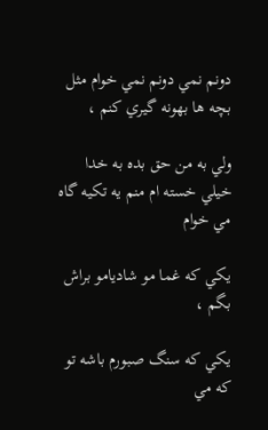دونم نمي دونم نمي خوام مثل بچه ها بهونه گيري كنم ،

ولي به من حق بده به خدا خيلي خسته ام منم يه تكيه گاه مي خوام

يكي كه غما مو شاديامو براش بگم ،

يكي كه سنگ صبورم باشه تو كه مي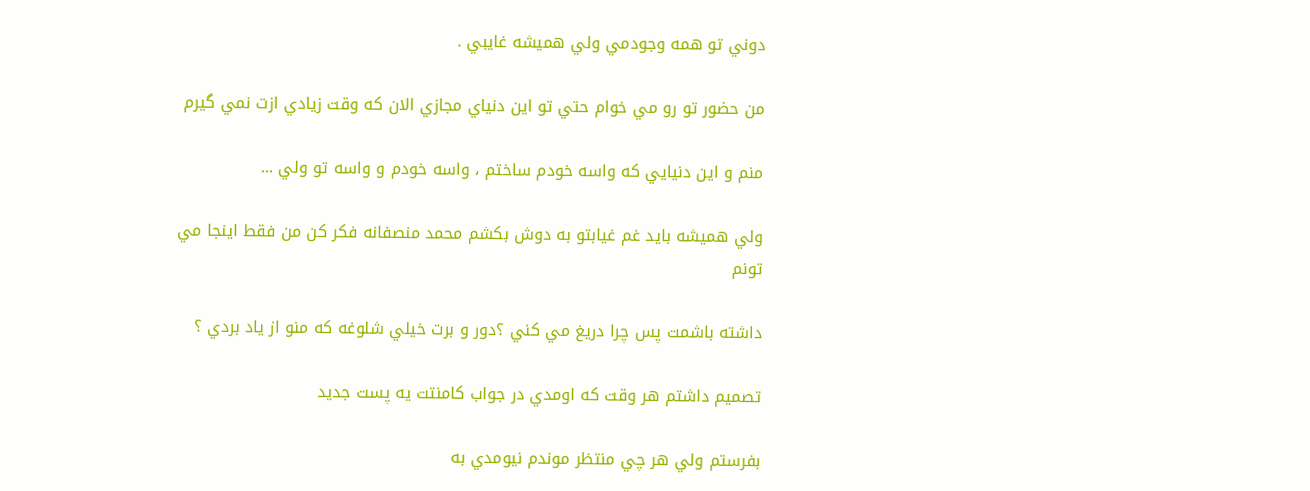دوني تو همه وجودمي ولي هميشه غايبي .

من حضور تو رو مي خوام حتي تو اين دنياي مجازي الان كه وقت زيادي ازت نمي گيرم

منم و اين دنيايي كه واسه خودم ساختم ، واسه خودم و واسه تو ولي ...

ولي هميشه بايد غم غيابتو به دوش بكشم محمد منصفانه فكر كن من فقط اينجا مي تونم

داشته باشمت پس چرا دريغ مي كني ؟دور و برت خيلي شلوغه كه منو از ياد بردي ؟

تصميم داشتم هر وقت كه اومدي در جواب كامنتت يه پست جديد

بفرستم ولي هر چي منتظر موندم نيومدي به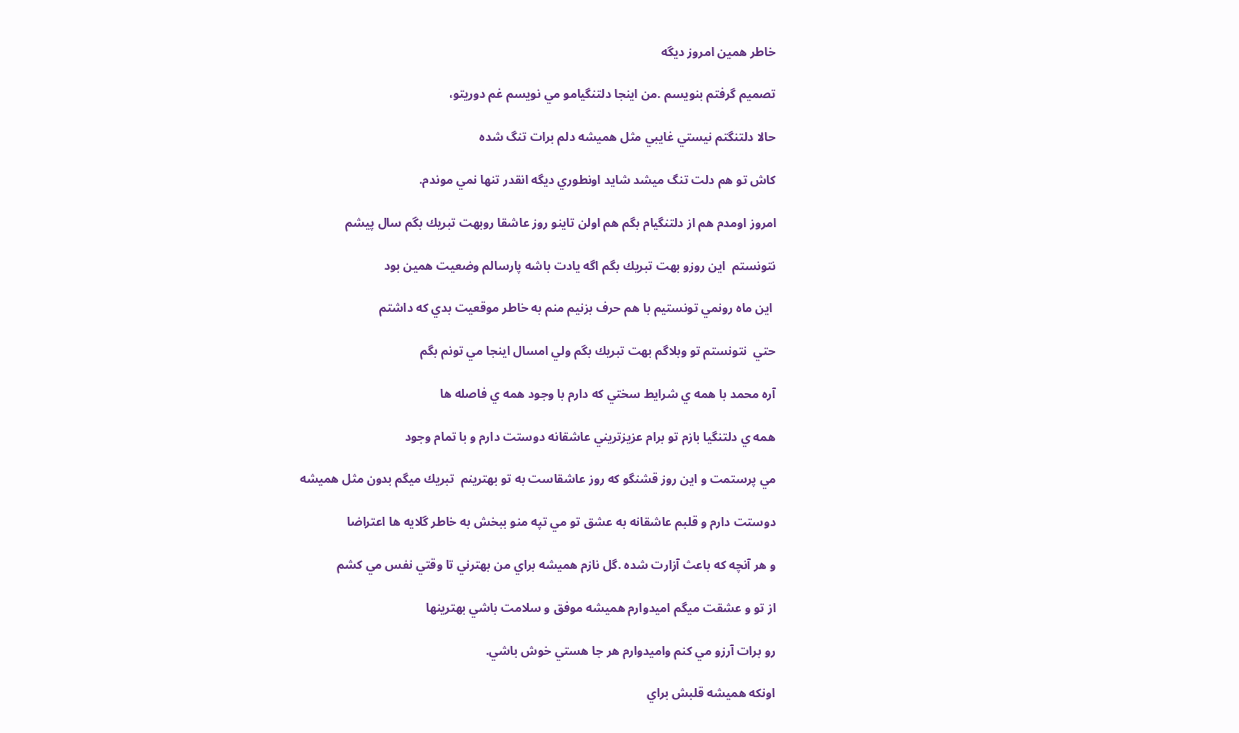خاطر همين امروز ديگه

تصميم گرفتم بنويسم .من اينجا دلتنگيامو مي نويسم غم دوريتو،

حالا دلتنگتم نيستي غايبي مثل هميشه دلم برات تنگ شده

كاش تو هم دلت تنگ ميشد شايد اونطوري ديگه انقدر تنها نمي موندم.

امروز اومدم هم از دلتنگيام بگم هم اولن تاينو روز عاشقا روبهت تبريك بگم سال پيشم

نتونستم  اين روزو بهت تبريك بگم اگه يادت باشه پارسالم وضعيت همين بود

 اين ماه رونمي تونستيم با هم حرف بزنيم منم به خاطر موقعيت بدي كه داشتم

حتي  نتونستم تو وبلاگم بهت تبريك بگم ولي امسال اينجا مي تونم بگم

آره محمد با همه ي شرايط سختي كه دارم با وجود همه ي فاصله ها

همه ي دلتنگيا بازم تو برام عزيزتريني عاشقانه دوستت دارم و با تمام وجود

مي پرستمت و اين روز قشنگو كه روز عاشقاست به تو بهترينم  تبريك ميگم بدون مثل هميشه

دوستت دارم و قلبم عاشقانه به عشق تو مي تپه منو ببخش به خاطر گلايه ها اعتراضا

و هر آنچه كه باعث آزارت شده .گل نازم هميشه براي من بهترني تا وقتي نفس مي كشم

از تو و عشقت ميگم اميدوارم هميشه موفق و سلامت باشي بهترينها

رو برات آرزو مي كنم واميدوارم هر جا هستي خوش باشي.

اونكه هميشه قلبش براي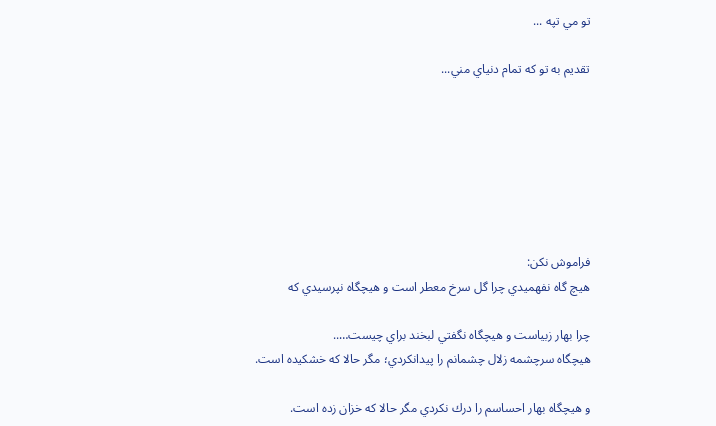تو مي تپه ...

تقديم به تو كه تمام دنياي مني...







فراموش نكن:
هيچ گاه نفهميدي چرا گل سرخ معطر است و هيچگاه نپرسيدي كه

چرا بهار زبياست و هيچگاه نگفتي لبخند براي چيست…..
هيچگاه سرچشمه زلال چشمانم را پيدانكردي؛ مگر حالا كه خشكيده است.

و هيچگاه بهار احساسم را درك نكردي مگر حالا كه خزان زده است.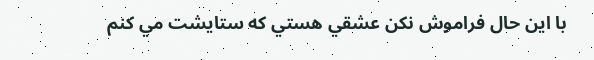با اين حال فراموش نكن عشقي هستي كه ستايشت مي كنم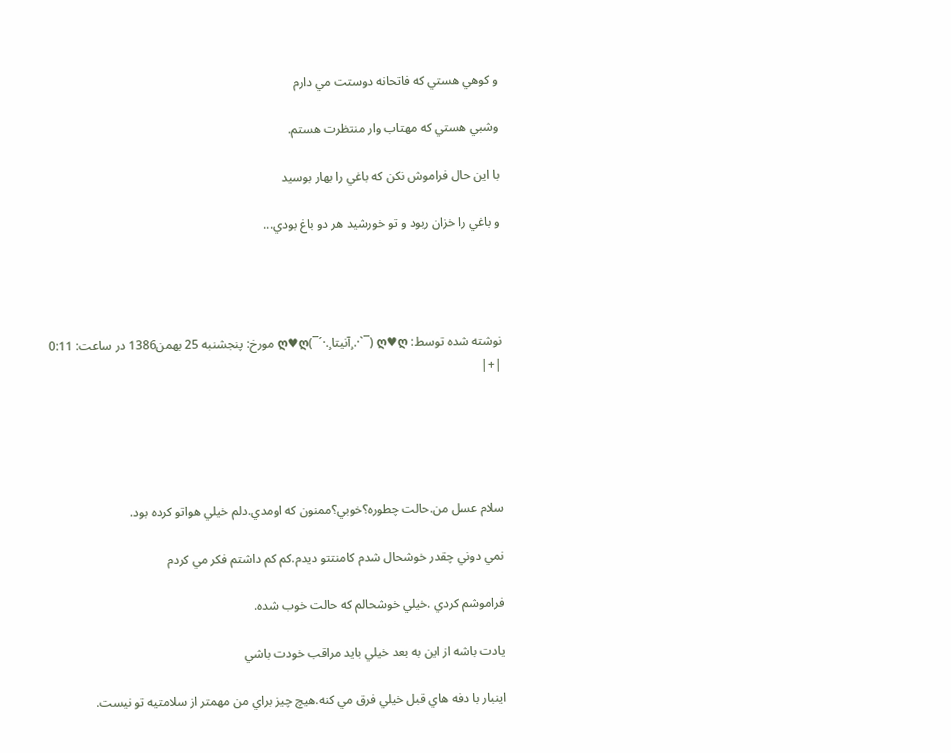و كوهي هستي كه فاتحانه دوستت مي دارم

وشبي هستي كه مهتاب وار منتظرت هستم.

با اين حال فراموش نكن كه باغي را بهار بوسيد

و باغي را خزان ربود و تو خورشيد هر دو باغ بودي...




نوشته شده توسط: ღ♥ღ (¯`·.¸آنيتا¸.·´¯)ღ♥ღ مورخ: پنجشنبه 25 بهمن1386 در ساعت: 0:11
|+|





سلام عسل من.حالت چطوره؟خوبي؟ممنون كه اومدي.دلم خيلي هواتو كرده بود.

نمي دوني چقدر خوشحال شدم كامنتتو ديدم.كم كم داشتم فكر مي كردم

فراموشم كردي .خيلي خوشحالم كه حالت خوب شده.

يادت باشه از اين به بعد خيلي بايد مراقب خودت باشي

اينبار با دفه هاي قبل خيلي فرق مي كنه.هيچ چيز براي من مهمتر از سلامتيه تو نيست.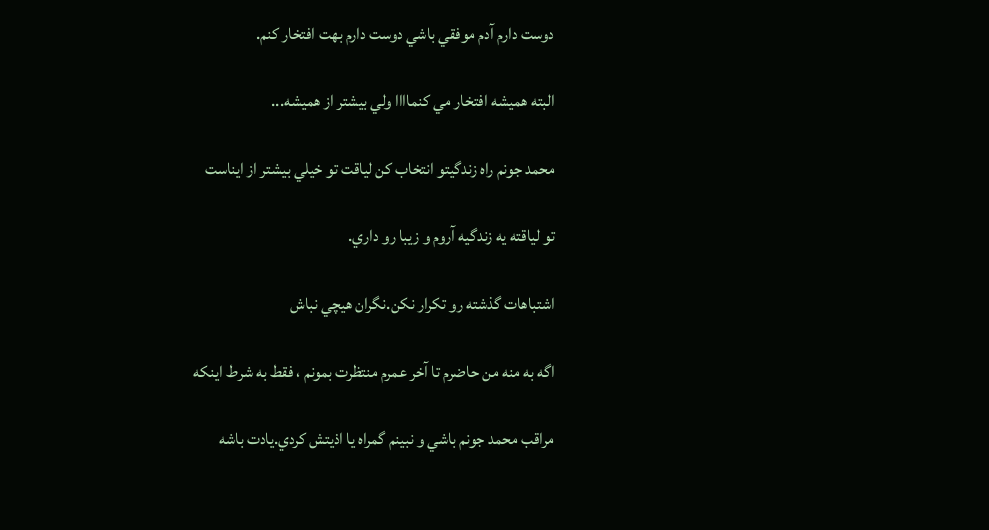دوست دارم آدم موفقي باشي دوست دارم بهت افتخار كنم.

البته هميشه افتخار مي كنماااا ولي بيشتر از هميشه...

محمد جونم راه زندگيتو انتخاب كن لياقت تو خيلي بيشتر از ايناست

تو لياقته يه زندگيه آروم و زيبا رو داري.

اشتباهات گذشته رو تكرار نكن.نگران هيچي نباش

اگه به منه من حاضرم تا آخر عمرم منتظرت بمونم ، فقط به شرط اينكه

مراقب محمد جونم باشي و نبينم گمراه يا اذيتش كردي.يادت باشه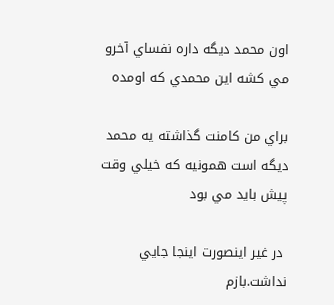اون محمد ديگه داره نفساي آخرو مي كشه اين محمدي كه اومده

براي من كامنت گذاشته يه محمد ديگه است همونيه كه خيلي وقت پيش بايد مي بود

 در غير اينصورت اينجا جايي نداشت.بازم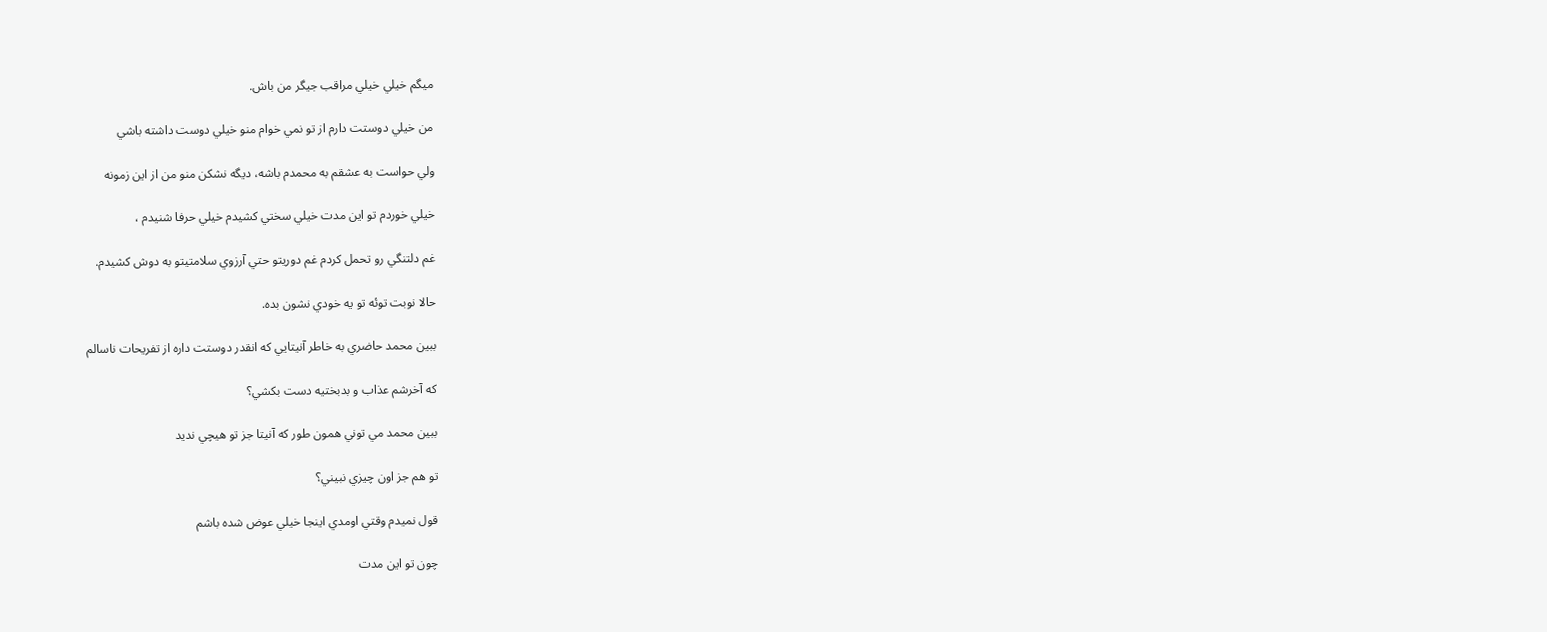ميگم خيلي خيلي مراقب جيگر من باش.

من خيلي دوستت دارم از تو نمي خوام منو خيلي دوست داشته باشي

ولي حواست به عشقم به محمدم باشه، ديگه نشكن منو من از اين زمونه

خيلي خوردم تو اين مدت خيلي سختي كشيدم خيلي حرفا شنيدم ،

غم دلتنگي رو تحمل كردم غم دوريتو حتي آرزوي سلامتيتو به دوش كشيدم.

حالا نوبت توئه تو يه خودي نشون بده.

ببين محمد حاضري به خاطر آنيتايي كه انقدر دوستت داره از تفريحات ناسالم

كه آخرشم عذاب و بدبختيه دست بكشي؟

ببين محمد مي توني همون طور كه آنيتا جز تو هيچي نديد

تو هم جز اون چيزي نبيني؟

قول نميدم وقتي اومدي اينجا خيلي عوض شده باشم

چون تو اين مدت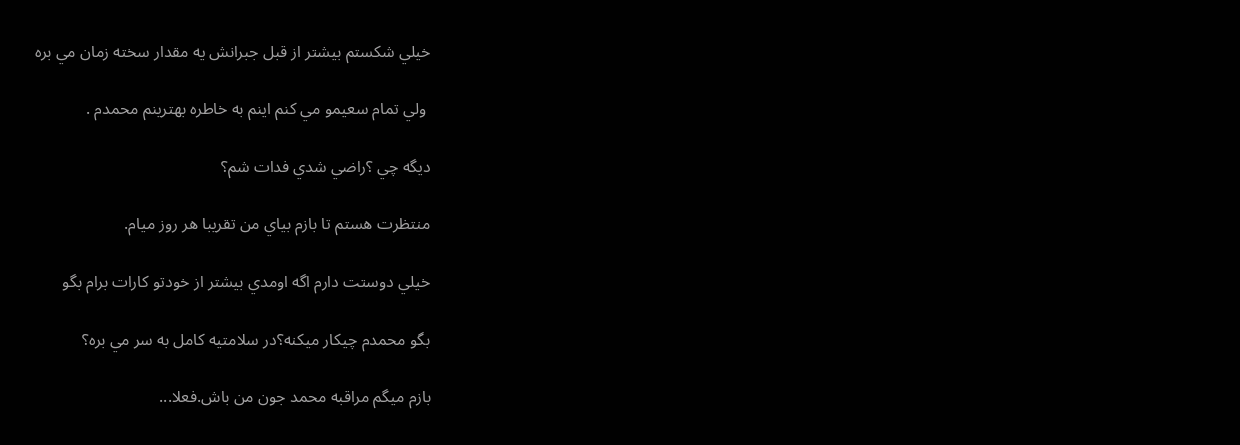خيلي شكستم بيشتر از قبل جبرانش يه مقدار سخته زمان مي بره

 ولي تمام سعيمو مي كنم اينم به خاطره بهترينم محمدم .

ديگه چي ؟راضي شدي فدات شم؟

منتظرت هستم تا بازم بياي من تقريبا هر روز ميام.

خيلي دوستت دارم اگه اومدي بيشتر از خودتو كارات برام بگو

بگو محمدم چيكار ميكنه؟در سلامتيه كامل به سر مي بره؟

بازم ميگم مراقبه محمد جون من باش.فعلا...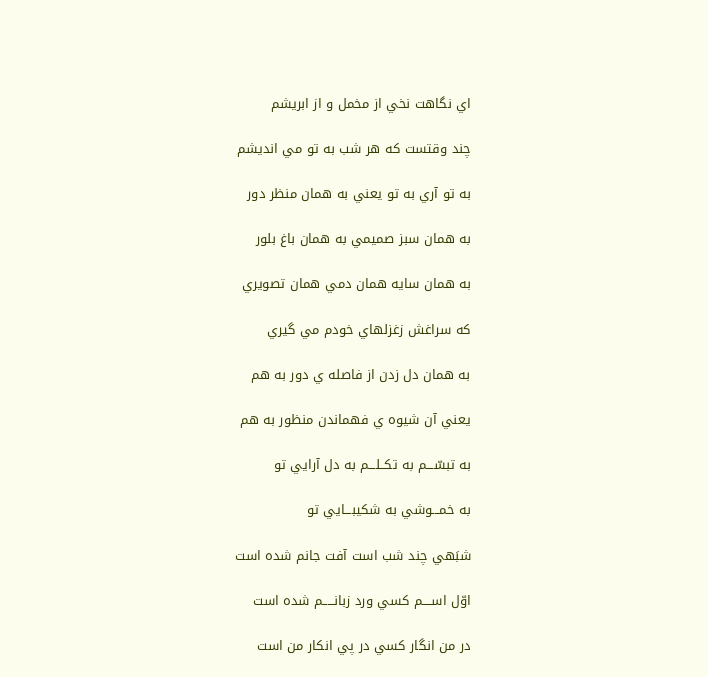اي نگاهت نخي از مخمل و از ابريشم

چند وقتست كه هر شب به تو مي انديشم

به تو آري به تو يعني به همان منظر دور

به همان سبز صميمي به همان باغ بلور

به همان سايه همان دمي همان تصويري

كه سراغش زغزلهاي خودم مي گيري

به همان دل زدن از فاصله ي دور به هم

يعني آن شيوه ي فهماندن منظور به هم

به تبسّـــم به تكــلـــم به دل آرايي تو

به خمـــوشي به شكيبـــايي تو

شبَهي چند شب است آفت جانم شده است

اوّل اســــم كسي ورد زبانـــــم شده است

در من انگار كسي در پي انكار من است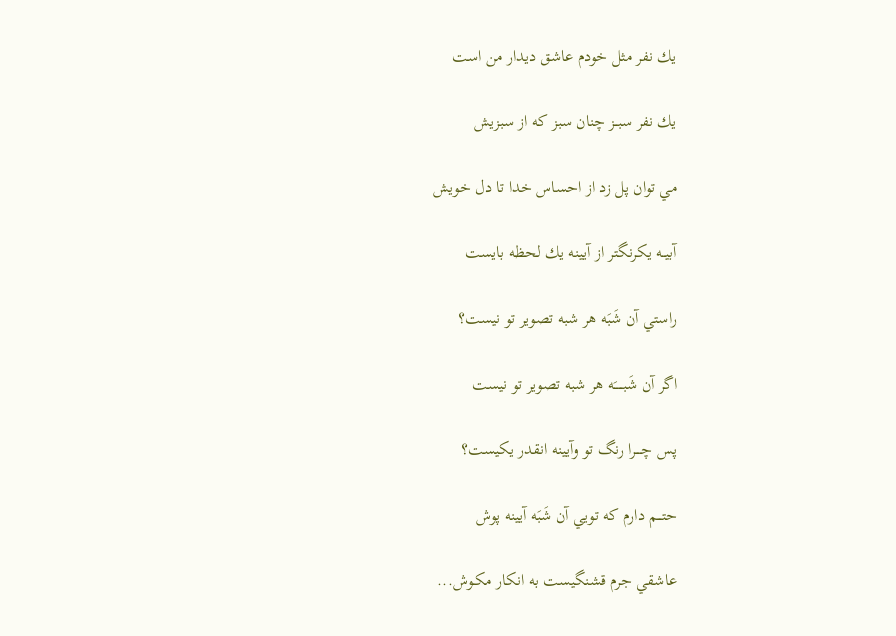يك نفر مثل خودم عاشق ديدار من است

يك نفر سبــز چنان سبز كه از سبزيش

مي توان پل زد از احساس خدا تا دل خويش

آبيــه يكرنگتر از آيينه يك لحظه بايست

راستي آن شَبَه هر شبه تصوير تو نيست؟

اگر آن شَبـــــَه هر شبه تصوير تو نيست

پس چــــرا رنگ تو وآيينه انقدر يكيست؟

حتـــم دارم كه تويي آن شَبَه آيينه پوش

عاشقي جرم قشنگيست به انكار مكـوش...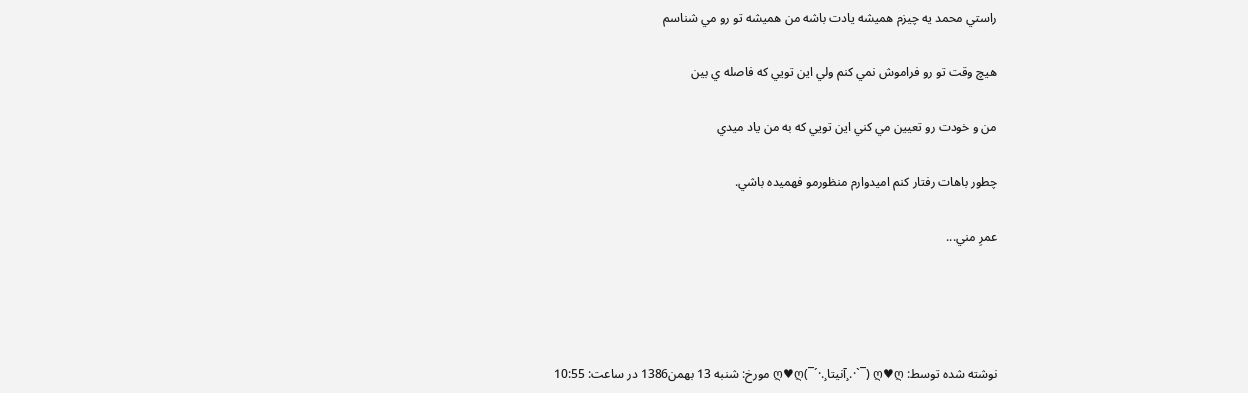راستي محمد يه چيزم هميشه يادت باشه من هميشه تو رو مي شناسم

هيچ وقت تو رو فراموش نمي كنم ولي اين تويي كه فاصله ي بين

من و خودت رو تعيين مي كني اين تويي كه به من ياد ميدي

چطور باهات رفتار كنم اميدوارم منظورمو فهميده باشي.

عمرِ مني...




نوشته شده توسط: ღ♥ღ (¯`·.¸آنيتا¸.·´¯)ღ♥ღ مورخ: شنبه 13 بهمن1386 در ساعت: 10:55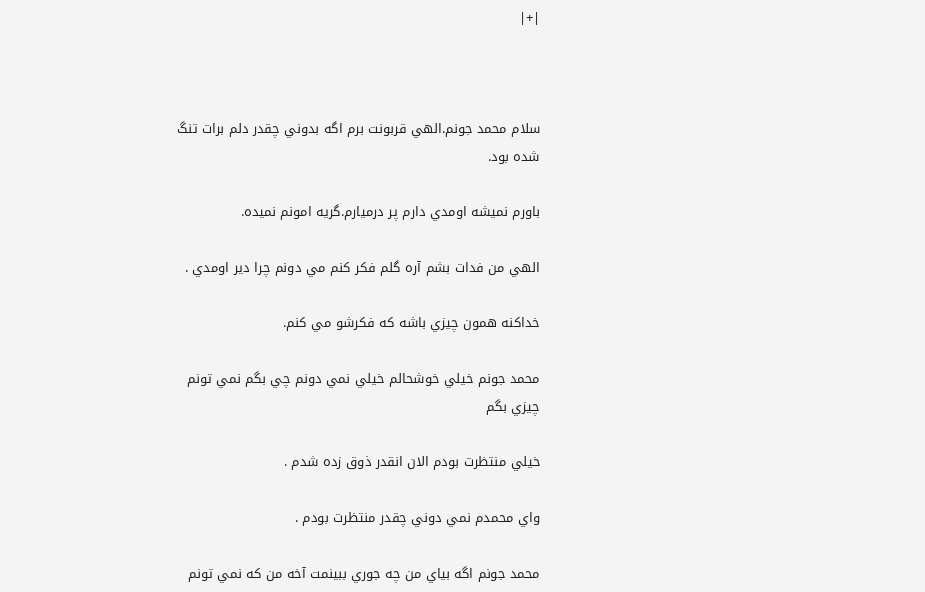|+|



سلام محمد جونم.الهي قربونت برم اگه بدوني چقدر دلم برات تنگ شده بود.

باورم نميشه اومدي دارم پر درميارم.گريه امونم نميده.

الهي من فدات بشم آره گلم فكر كنم مي دونم چرا دير اومدي .

خداكنه همون چيزي باشه كه فكرشو مي كنم.

محمد جونم خيلي خوشحالم خيلي نمي دونم چي بگم نمي تونم چيزي بگم

خيلي منتظرت بودم الان انقدر ذوق زده شدم .

واي محمدم نمي دوني چقدر منتظرت بودم .

محمد جونم اگه بياي من چه جوري ببينمت آخه من كه نمي تونم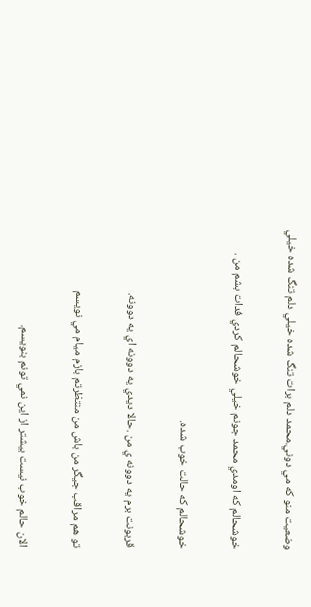وضعيت منو كه مي دوني.محمد دلم برات تنگ شده خيلي دلم تنگ شده خيلي

خوشحالم كه اومدي محمد جونم خيلي خوشحالم كردي فدات بشم من .

خوشحالم كه حالت خوب شده.

قربونت برم يه دوونه ي من .حالا ديدي يه دوونه اي يه دوونه.

تو هم مراقب جيگر من باش من منتظرتم بازم ميام مي نويسم

الان حالم خوب نيست بيشتر از اين نمي تونم بنويسم.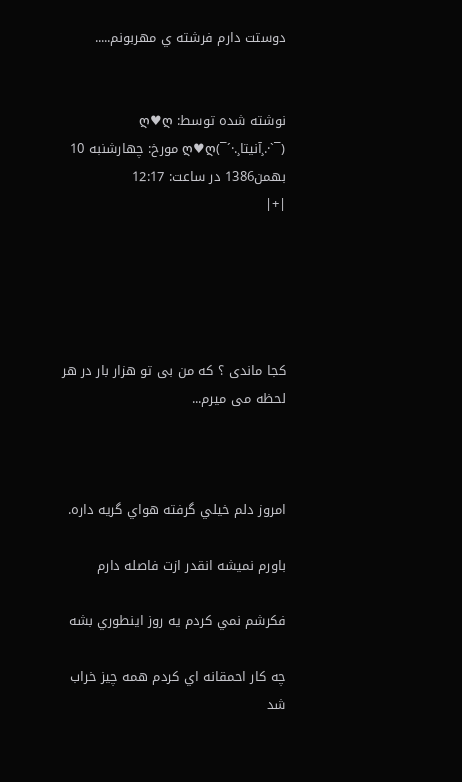دوستت دارم فرشته ي مهربونم.....


نوشته شده توسط: ღ♥ღ (¯`·.¸آنيتا¸.·´¯)ღ♥ღ مورخ: چهارشنبه 10 بهمن1386 در ساعت: 12:17
|+|





کجا ماندی ؟ که من بی تو هزار بار در هر لحظه می میرم...



امروز دلم خيلي گرفته هواي گريه داره.

باورم نميشه انقدر ازت فاصله دارم

فكرشم نمي كردم يه روز اينطوري بشه

چه كار احمقانه اي كردم همه چيز خراب شد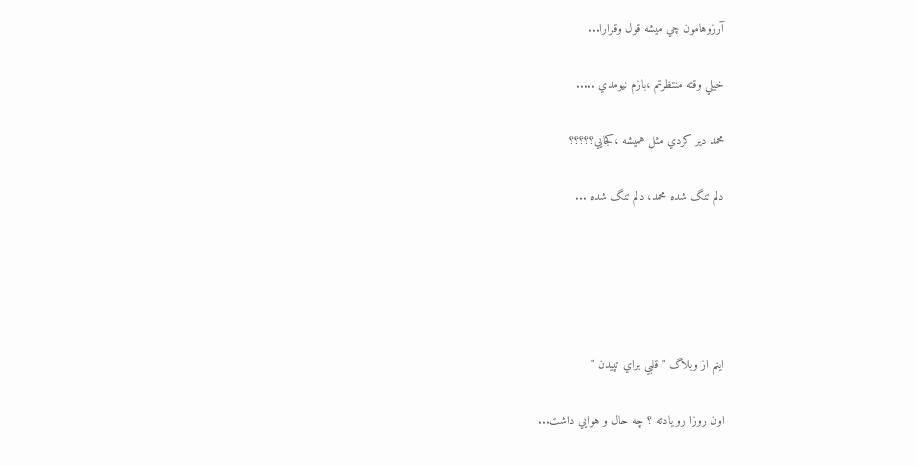آرزوهامون چي ميشه قول وقرارا...

خيلي وقته منتظرتم ،بازم نيومدي .....

محمد دير كردي مثل هميشه ،كجايي؟؟؟؟؟

دلم تنگ شده محمد، دلم تنگ شده ...





اينم از وبلاگ " قلبي براي تپيدن "

اون روزا رو يادته ؟ چه حال و هوايي داشت...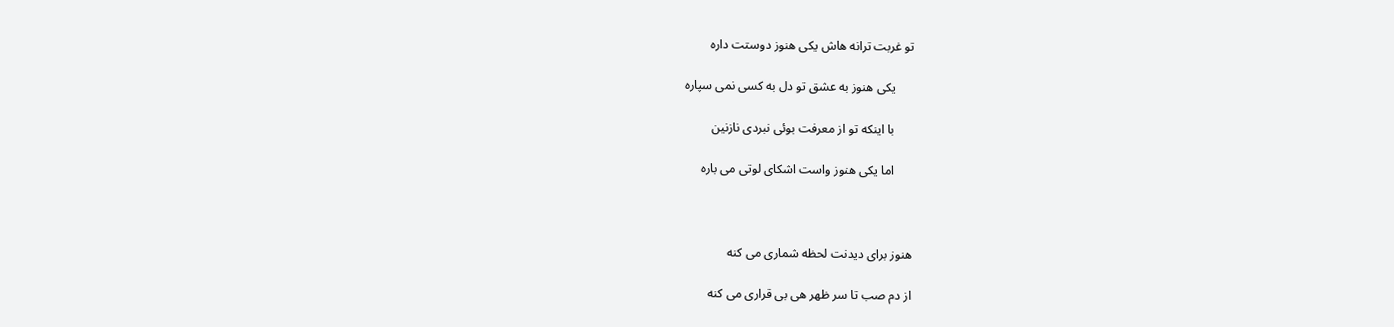تو غربت ترانه هاش یکی هنوز دوستت داره

      یکی هنوز به عشق تو دل به کسی نمی سپاره

      با اینکه تو از معرفت بوئی نبردی نازنین

      اما یکی هنوز واست اشکای لوتی می باره



هنوز برای دیدنت لحظه شماری می کنه

از دم صب تا سر ظهر هی بی قراری می کنه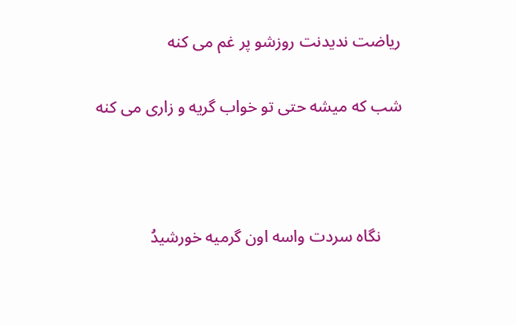ریاضت ندیدنت روزشو پر غم می کنه

شب که میشه حتی تو خواب گریه و زاری می کنه



     نگاه سردت واسه اون گرمیه خورشیدُ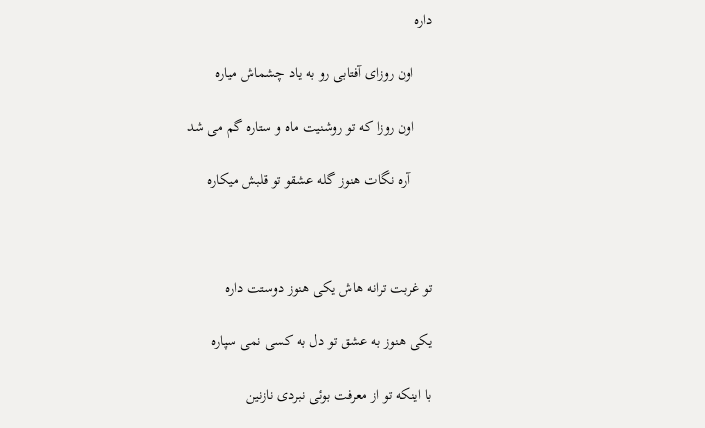داره

     اون روزای آفتابی رو به یاد چشماش میاره

     اون روزا که تو روشنیت ماه و ستاره گم می شد

      آره نگات هنوز گله عشقو تو قلبش میکاره



تو غربت ترانه هاش یکی هنوز دوستت داره

یکی هنوز به عشق تو دل به کسی نمی سپاره

با اینکه تو از معرفت بوئی نبردی نازنین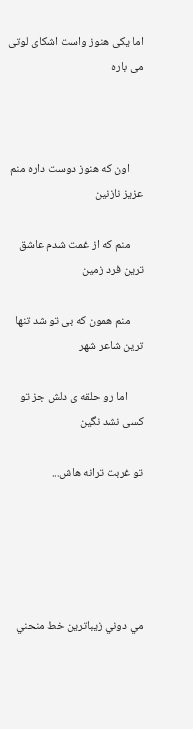اما یکی هنوز واست اشکای لوتی می باره



     اون که هنوز دوست داره منم عزیز نازنین

     منم که از غمت شدم عاشق ترین فرد زمین

     منم همون که بی تو شد تنها ترین شاعر شهر

      اما رو حلقه ی دلش جز تو کسی نشد نگین

تو غربت ترانه هاش...





مي دوني زيباترين خط منحني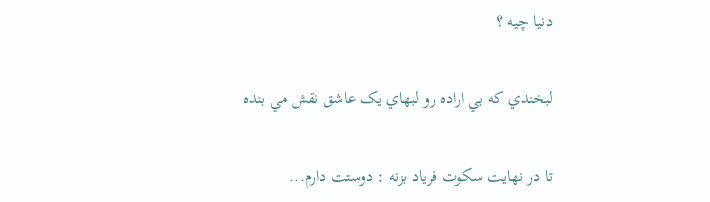دنيا چيه ؟

لبخندي که بي اراده رو لبهاي يک عاشق نقش مي بنده

تا در نهايت سکوت فرياد بزنه : دوستت دارم...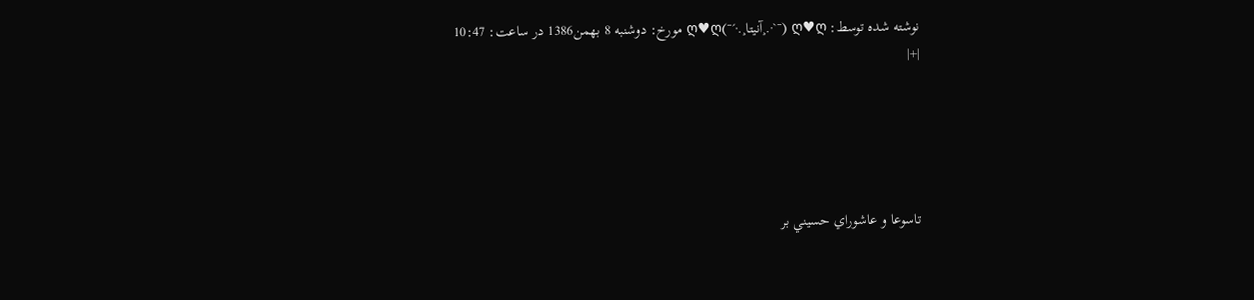نوشته شده توسط: ღ♥ღ (¯`·.¸آنيتا¸.·´¯)ღ♥ღ مورخ: دوشنبه 8 بهمن1386 در ساعت: 10:47
|+|





تاسوعا و عاشوراي حسيني بر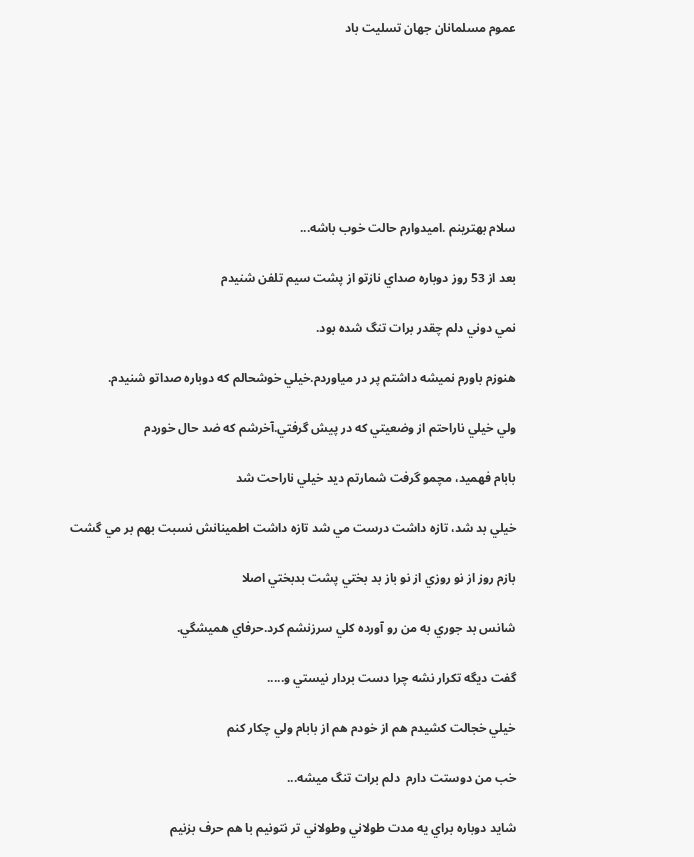عموم مسلمانان جهان تسليت باد







سلام بهترينم .اميدوارم حالت خوب باشه...

بعد از 53 روز دوباره صداي نازتو از پشت سيم تلفن شنيدم

نمي دوني دلم چقدر برات تنگ شده بود.

هنوزم باورم نميشه داشتم پر در مياوردم.خيلي خوشحالم كه دوباره صداتو شنيدم.

ولي خيلي ناراحتم از وضعيتي كه در پيش گرفتي.آخرشم كه ضد حال خوردم

بابام فهميد، مچمو گرفت شمارتم ديد خيلي ناراحت شد

خيلي بد شد، تازه داشت درست مي شد تازه داشت اطمينانش نسبت بهم بر مي گشت

بازم روز از نو روزي از نو باز بد بختي پشت بدبختي اصلا

شانس بد جوري به من رو آورده كلي سرزنشم كرد.حرفاي هميشگي.

گفت ديگه تكرار نشه چرا دست بردار نيستي و.....

خيلي خجالت كشيدم هم از خودم هم از بابام ولي چكار كنم

خب من دوستت دارم  دلم برات تنگ ميشه...

شايد دوباره براي يه مدت طولاني وطولاني تر نتونيم با هم حرف بزنيم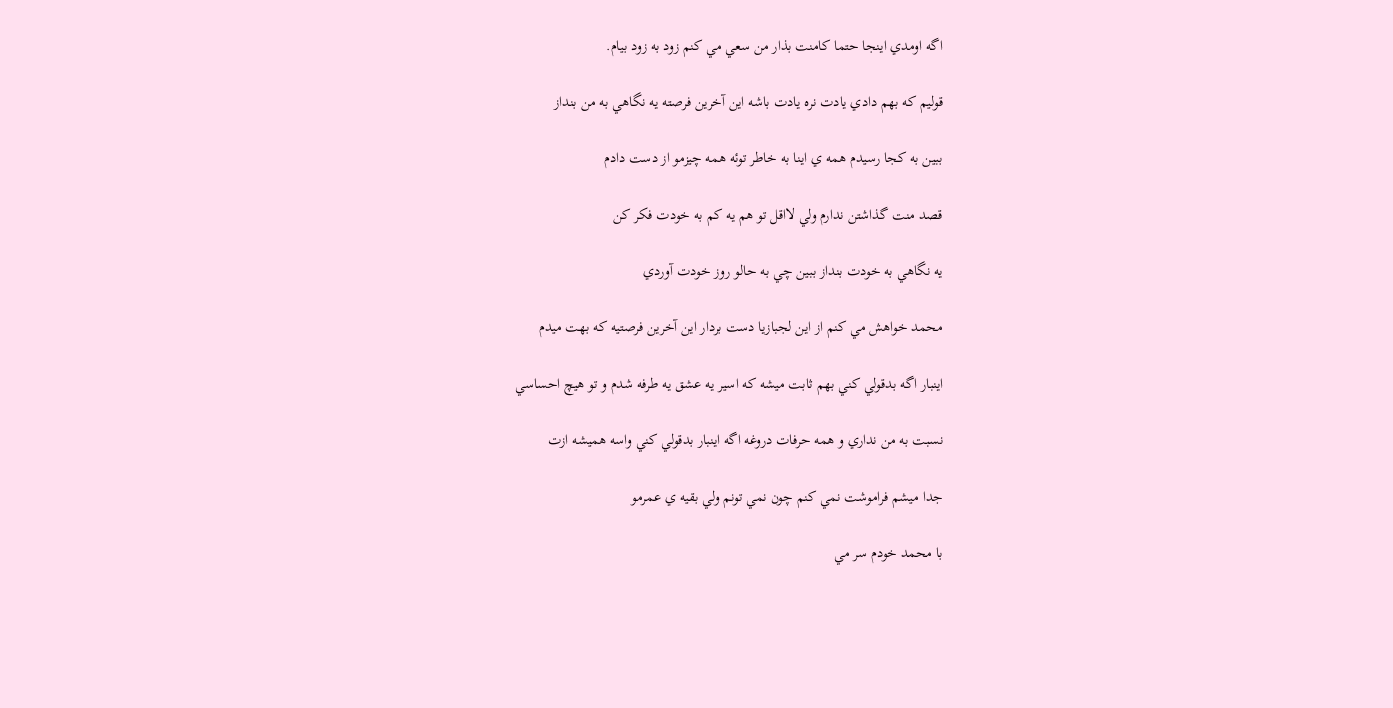اگه اومدي اينجا حتما كامنت بذار من سعي مي كنم زود به زود بيام.

قوليم كه بهم دادي يادت نره يادت باشه اين آخرين فرصته يه نگاهي به من بنداز

ببين به كجا رسيدم همه ي اينا به خاطر توئه همه چيزمو از دست دادم

قصد منت گذاشتن ندارم ولي لااقل تو هم يه كم به خودت فكر كن

يه نگاهي به خودت بنداز ببين چي به حالو روز خودت آوردي

محمد خواهش مي كنم از اين لجبازيا دست بردار اين آخرين فرصتيه كه بهت ميدم

اينبار اگه بدقولي كني بهم ثابت ميشه كه اسير يه عشق يه طرفه شدم و تو هيچ احساسي

نسبت به من نداري و همه حرفات دروغه اگه اينبار بدقولي كني واسه هميشه ازت

جدا ميشم فراموشت نمي كنم چون نمي تونم ولي بقيه ي عمرمو

با محمد خودم سر مي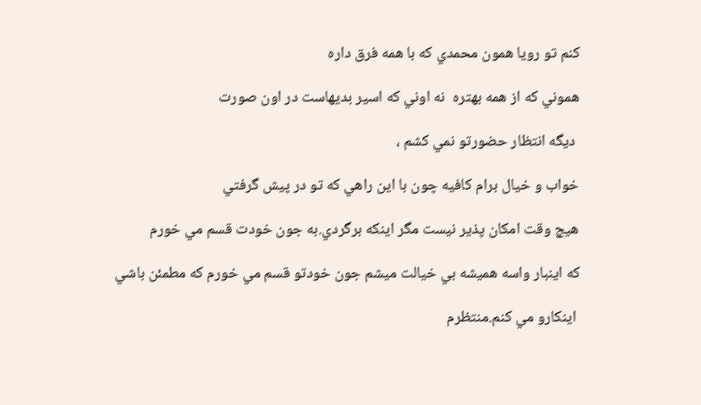كنم تو رويا همون محمدي كه با همه فرق داره

هموني كه از همه بهتره  نه اوني كه اسير بديهاست در اون صورت

 ديگه انتظار حضورتو نمي كشم ،

خواب و خيال برام كافيه چون با اين راهي كه تو در پيش گرفتي

هيچ وقت امكان پذير نيست مگر اينكه برگردي.به جون خودت قسم مي خورم

كه اينبار واسه هميشه بي خيالت ميشم جون خودتو قسم مي خورم كه مطمئن باشي

 اينكارو مي كنم.منتظرم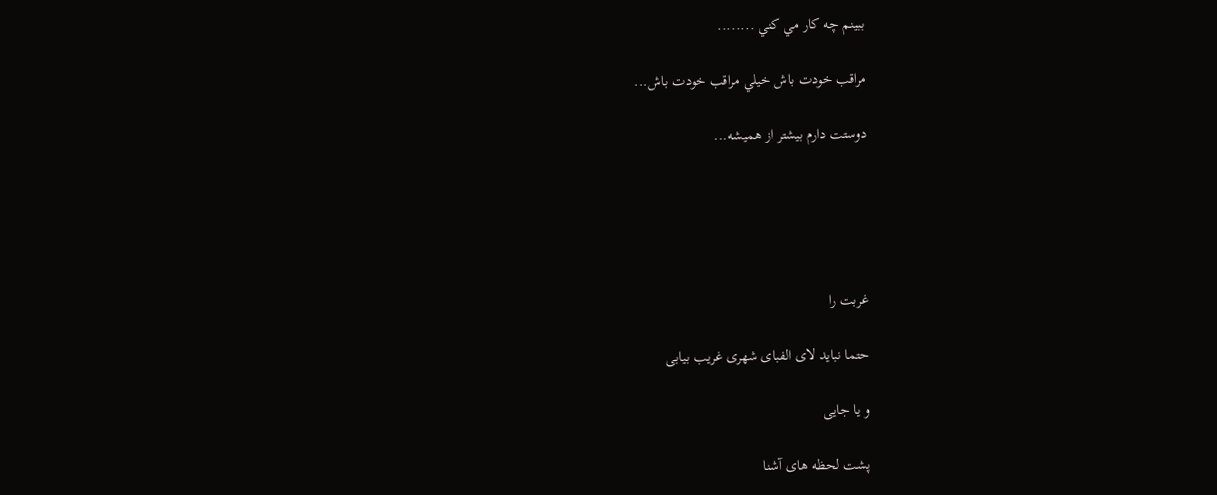ببينم چه كار مي كني ........

مراقب خودت باش خيلي مراقب خودت باش...

دوستت دارم بيشتر از هميشه...





غربت را

حتما نباید لای الفبای شهری غریب بیابی

و یا جایی

پشت لحظه های آشنا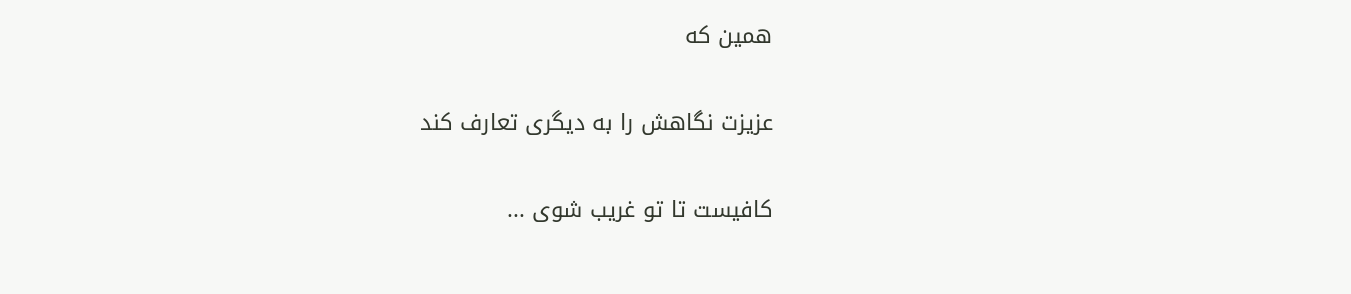همین که

عزیزت نگاهش را به دیگری تعارف کند

کافیست تا تو غریب شوی ...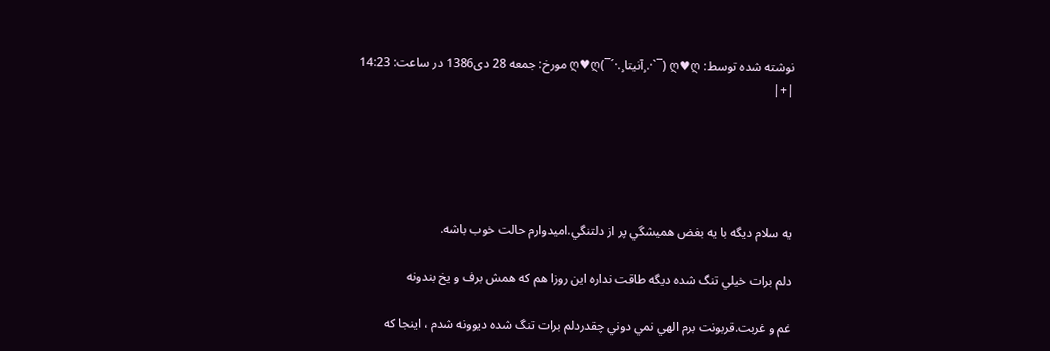نوشته شده توسط: ღ♥ღ (¯`·.¸آنيتا¸.·´¯)ღ♥ღ مورخ: جمعه 28 دی1386 در ساعت: 14:23
|+|





يه سلام ديگه با يه بغض هميشگي پر از دلتنگي.اميدوارم حالت خوب باشه.

دلم برات خيلي تنگ شده ديگه طاقت نداره اين روزا هم كه همش برف و يخ بندونه

غم و غربت.قربونت برم الهي نمي دوني چقدردلم برات تنگ شده ديوونه شدم ، اينجا كه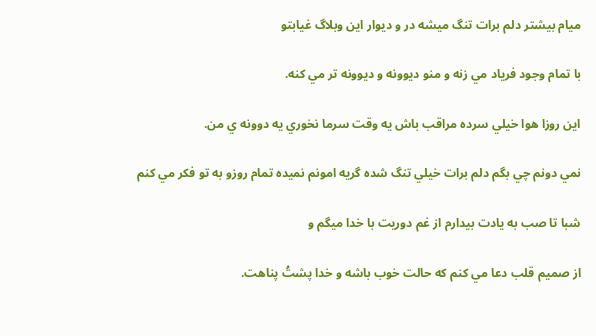ميام بيشتر دلم برات تنگ ميشه در و ديوار اين وبلاگ غيابتو

با تمام وجود فرياد مي زنه و منو ديوونه و ديوونه تر مي كنه.

اين روزا هوا خيلي سرده مراقب باش يه وقت سرما نخوري يه دوونه ي من.

نمي دونم چي بگم دلم برات خيلي تنگ شده گريه امونم نميده تمام روزو به تو فكر مي كنم

شبا تا صب به يادت بيدارم از غم دوريت با خدا ميگم و

از صميم قلب دعا مي كنم كه حالت خوب باشه و خدا پشتُ پناهت.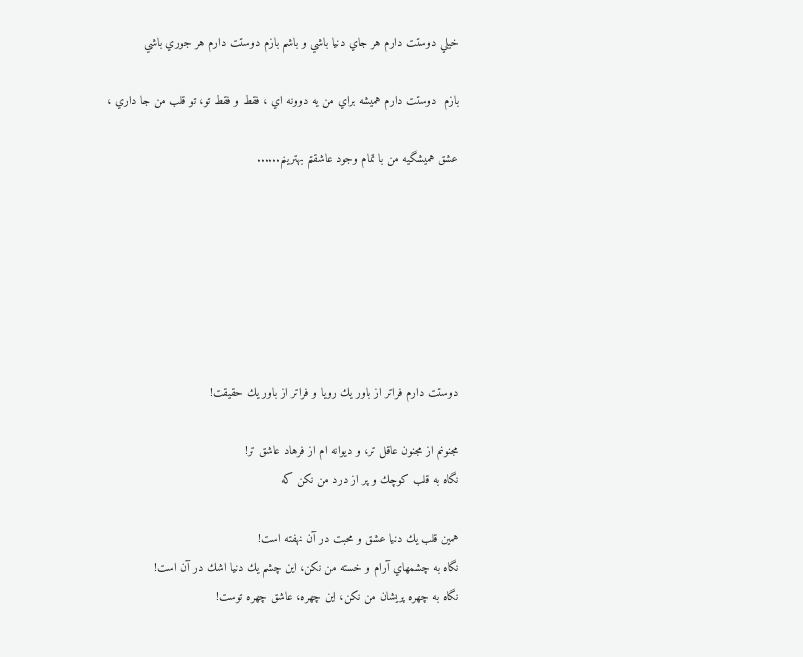خيلي دوستت دارم هر جاي دنيا باشي و باشم بازم دوستت دارم هر جوري باشي

بازم  دوستت دارم هميشه براي من يه دوونه اي ، فقط و فقط تو، تو قلب من جا داري ،

عشق هميشگيه من با تمام وجود عاشقتم بهترينم......







دوستت دارم فراتر از باور يك رويا و فراتر از باور يك حقيقت!

مجنونم از مجنون عاقل تر، و ديوانه ام از فرهاد عاشق تر!
نگاه به قلب كوچك و پر از درد من نكن كه

همين قلب يك دنيا عشق و محبت در آن نهفته است!
نگاه به چشمهاي آرام و خسته من نكن، اين چشم يك دنيا اشك در آن است!
نگاه به چهره پريشان من نكن، اين چهره، عاشق چهره توست!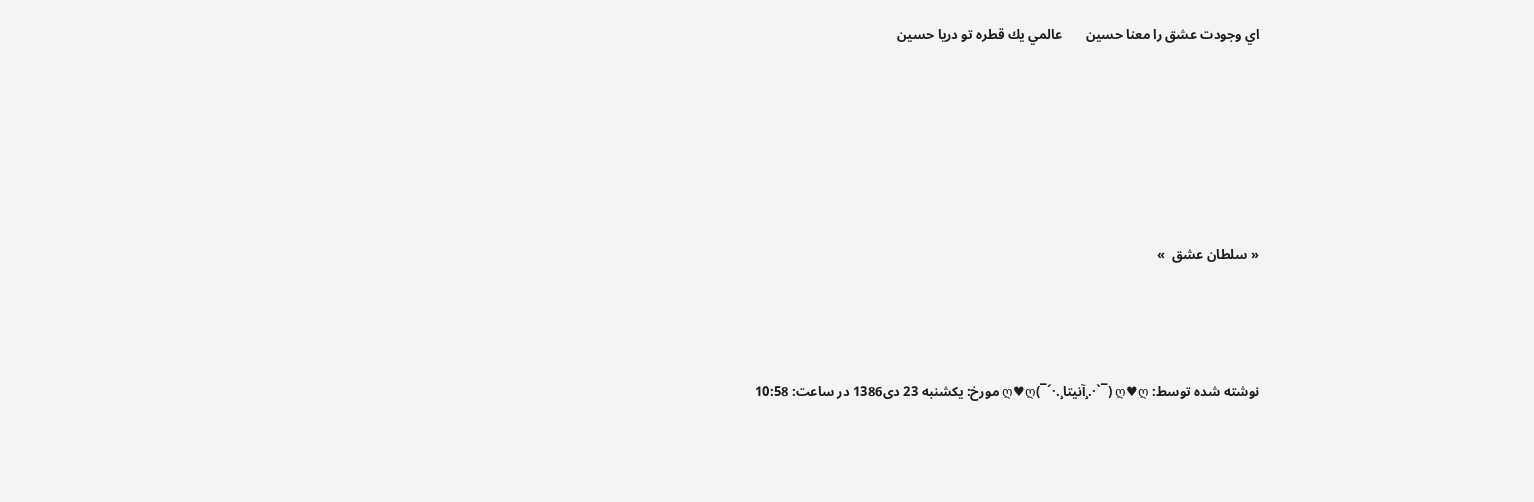اي وجودت عشق را معنا حسين       عالمي يك قطره تو دريا حسين







« سلطان عشق  »




نوشته شده توسط: ღ♥ღ (¯`·.¸آنيتا¸.·´¯)ღ♥ღ مورخ: یکشنبه 23 دی1386 در ساعت: 10:58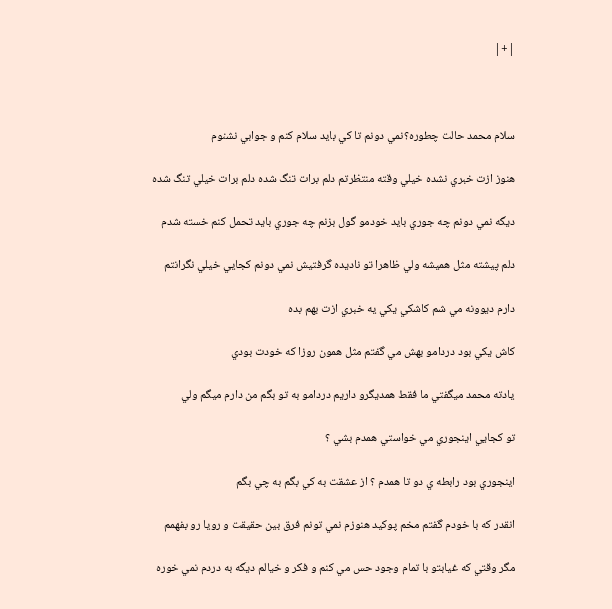|+|



سلام محمد حالت چطوره؟نمي دونم تا كي بايد سلام كنم و جوابي نشنوم

هنوز ازت خبري نشده خيلي وقته منتظرتم دلم برات تنگ شده دلم برات خيلي تنگ شده

ديگه نمي دونم چه جوري بايد خودمو گول بزنم چه جوري بايد تحمل كنم خسته شدم

دلم پيشته مثل هميشه ولي ظاهرا تو ناديده گرفتيش نمي دونم كجايي خيلي نگرانتم

دارم ديوونه مي شم كاشكي يكي يه خبري ازت بهم بده

كاش يكي بود دردامو بهش مي گفتم مثل همون روزا كه خودت بودي

يادته محمد ميگفتي ما فقط همديگرو داريم دردامو به تو بگم من دارم ميگم ولي

تو كجايي اينجوري مي خواستي همدم بشي ؟

اينجوري بود رابطه ي دو تا همدم ؟ از عشقت به كي بگم به چي بگم

انقدر كه با خودم گفتم مخم پوكيد هنوزم نمي تونم فرق بين حقيقت و رويا رو بفهمم

مگر وقتي كه غيابتو با تمام وجود حس مي كنم و فكر و خيالم ديگه به دردم نمي خوره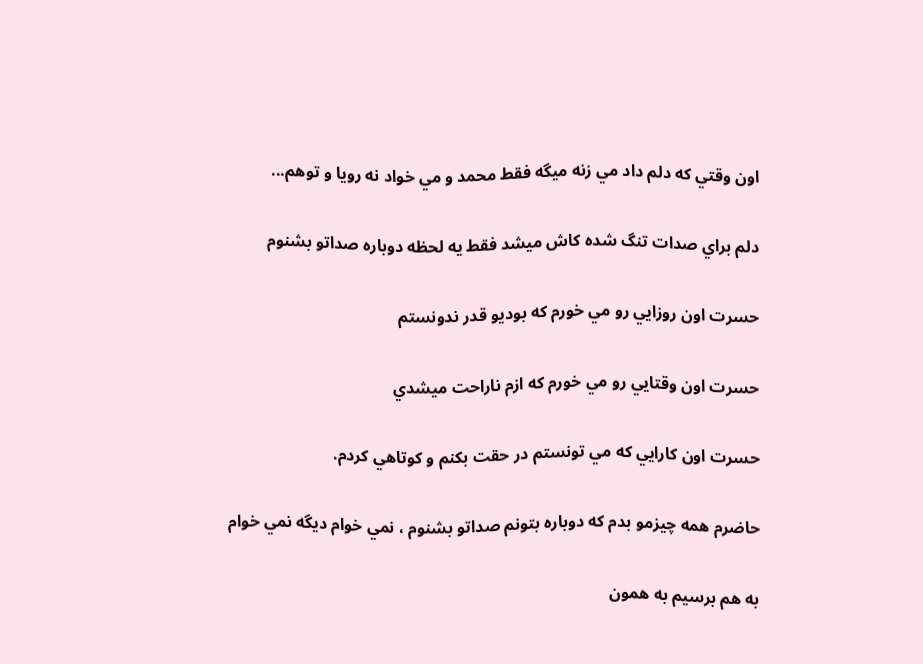اون وقتي كه دلم داد مي زنه ميگه فقط محمد و مي خواد نه رويا و توهم...

دلم براي صدات تنگ شده كاش ميشد فقط يه لحظه دوباره صداتو بشنوم

حسرت اون روزايي رو مي خورم كه بوديو قدر ندونستم

حسرت اون وقتايي رو مي خورم كه ازم ناراحت ميشدي

حسرت اون كارايي كه مي تونستم در حقت بكنم و كوتاهي كردم.

حاضرم همه چيزمو بدم كه دوباره بتونم صداتو بشنوم ، نمي خوام ديگه نمي خوام

به هم برسيم به همون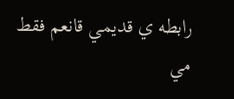رابطه ي قديمي قانعم فقط مي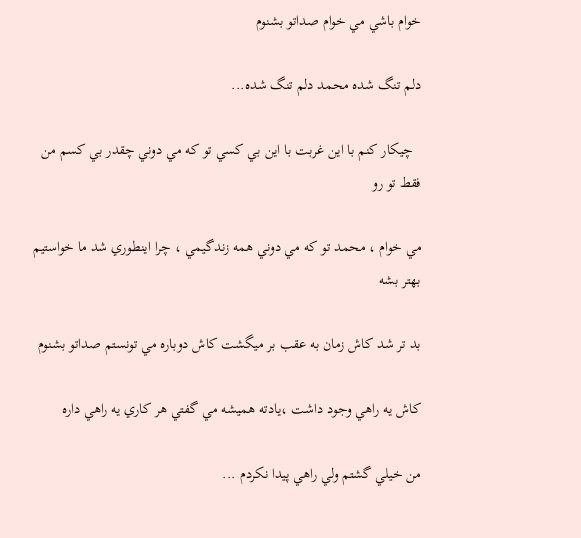خوام باشي مي خوام صداتو بشنوم

دلم تنگ شده محمد دلم تنگ شده...

  چيكار كنم با اين غربت با اين بي كسي تو كه مي دوني چقدر بي كسم من فقط تو رو

مي خوام ، محمد تو كه مي دوني همه زندگيمي ، چرا اينطوري شد ما خواستيم بهتر بشه

بد تر شد كاش زمان به عقب بر ميگشت كاش دوباره مي تونستم صداتو بشنوم

كاش يه راهي وجود داشت ،يادته هميشه مي گفتي هر كاري يه راهي داره

من خيلي گشتم ولي راهي پيدا نكردم ...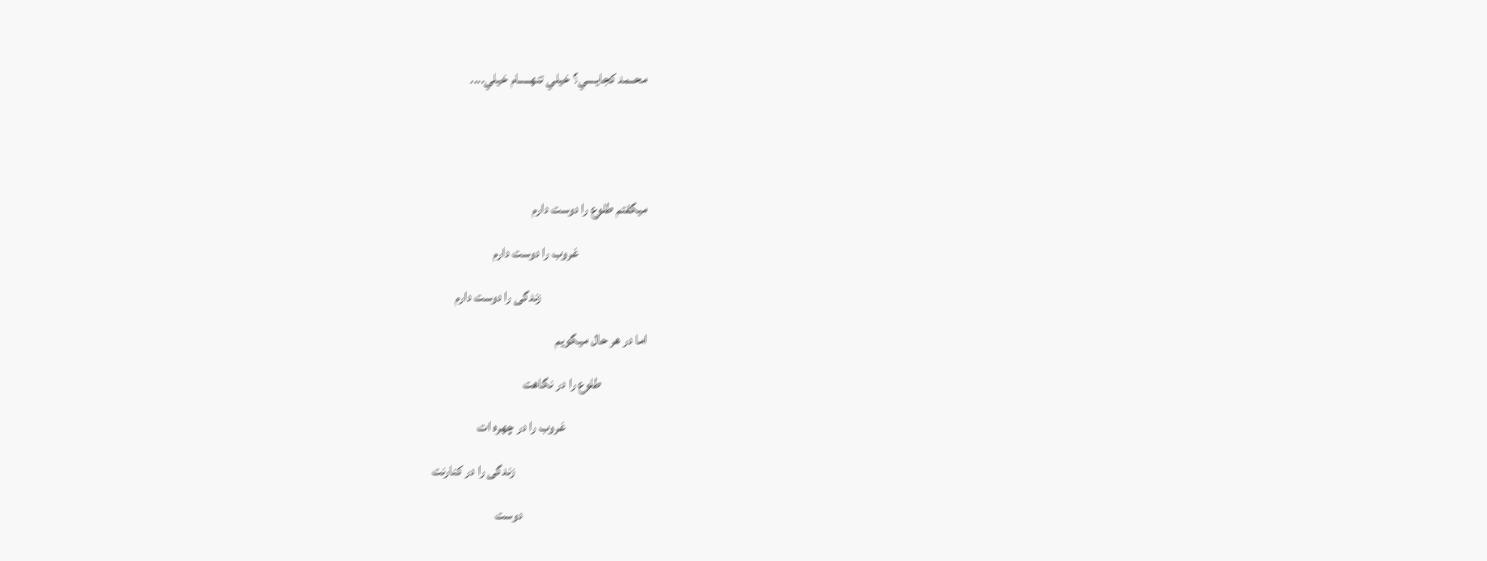محــمد كجايــــي؟ خيلي تنهـــــام خيلي....





میگفتم طلوع را دوست دارم

                         غروب را دوست دارم

                                       زندگی را دوست دارم

اما در هر حال میگویم

                 طلوع را در نگاهت

                              غروب را در چهره ات

                                                 زندگی را در کنارنت

                                              دوست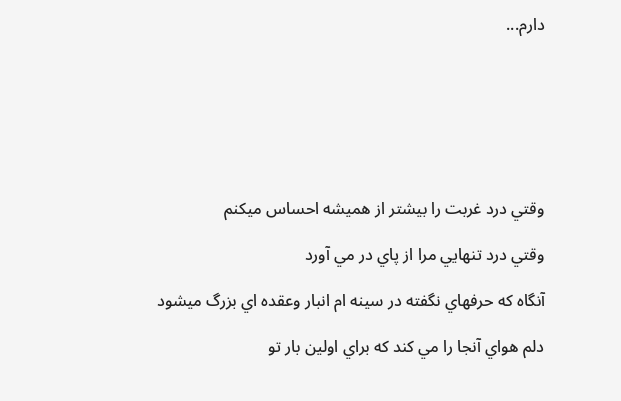دارم...







وقتي درد غربت را بيشتر از هميشه احساس ميكنم

وقتي درد تنهايي مرا از پاي در مي آورد

آنگاه كه حرفهاي نگفته در سينه ام انبار وعقده اي بزرگ ميشود

دلم هواي آنجا را مي كند كه براي اولين بار تو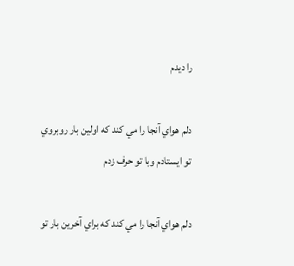را ديدم

دلم هواي آنجا را مي كند كه اولين بار روبروي تو ايستادم وبا تو حرف زدم

دلم هواي آنجا را مي كند كه براي آخرين بار تو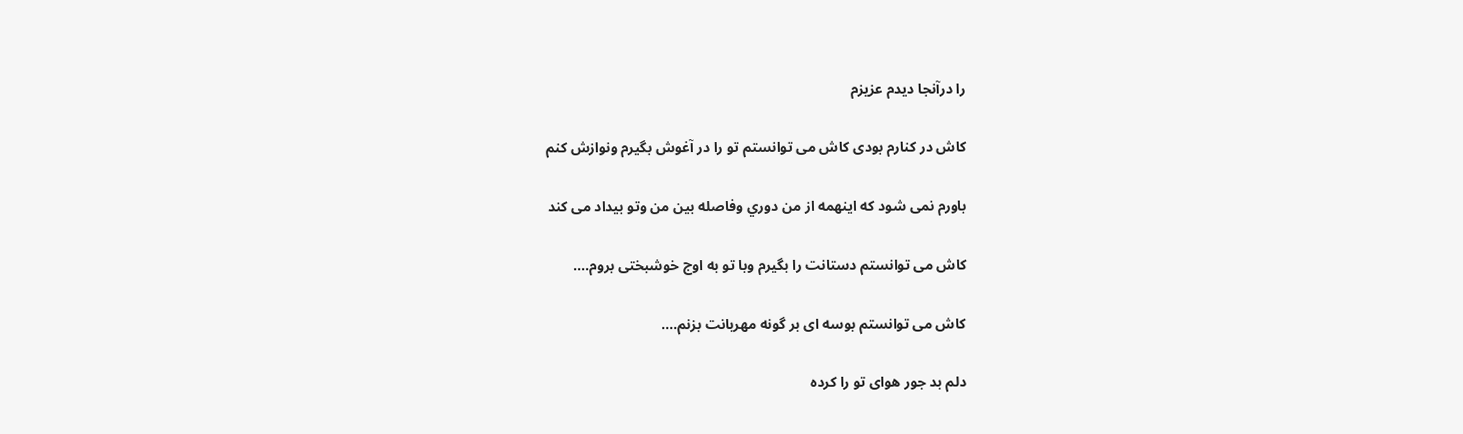را درآنجا ديدم عزيزم

کاش در کنارم بودی کاش می توانستم تو را در آغوش بگیرم ونوازش کنم

باورم نمی شود که اینهمه از من دوري وفاصله بین من وتو بیداد می کند

کاش می توانستم دستانت را بگیرم وبا تو به اوج خوشبختی بروم....

کاش می توانستم بوسه ای بر گونه مهربانت بزنم....

دلم بد جور هوای تو را کرده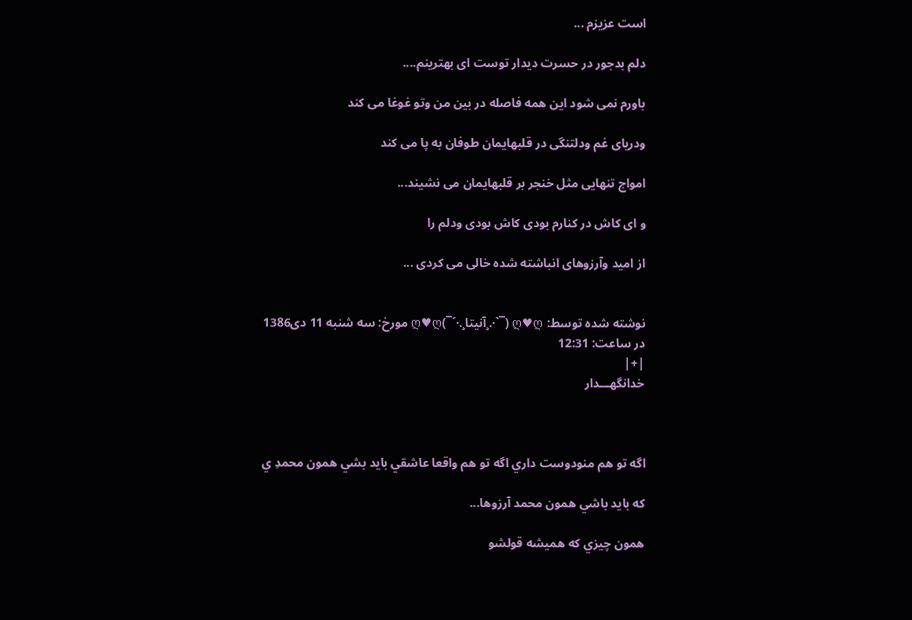است عزیزم ...

دلم بدجور در حسرت دیدار توست ای بهترینم....

باورم نمی شود این همه فاصله در بین من وتو غوغا می کند

ودریای غم ودلتنگی در قلبهایمان طوفان به پا می کند

امواج تنهایی مثل خنجر بر قلبهایمان می نشیند...

و ای کاش در کنارم بودی کاش بودی ودلم را

از امید وآرزوهای انباشته شده خالی می کردی ...


نوشته شده توسط: ღ♥ღ (¯`·.¸آنيتا¸.·´¯)ღ♥ღ مورخ: سه شنبه 11 دی1386 در ساعت: 12:31
|+|
خدانگهـــدار



اگه تو هم منودوست داري اگه تو هم واقعا عاشقي بايد بشي همون محمدِ ي

كه بايد باشي همون محمد آرزوها...

همون چيزي كه هميشه قولشو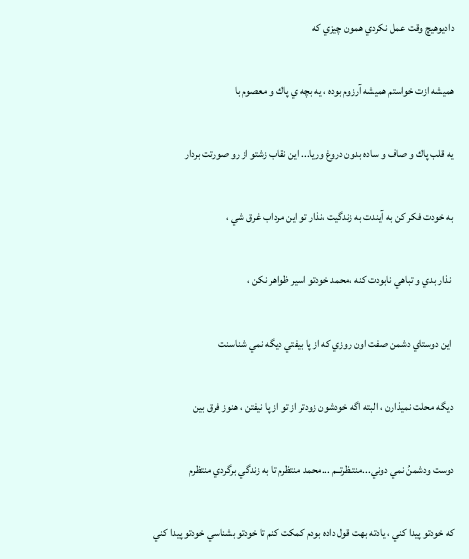داديوهيچ وقت عمل نكردي همون چيزي كه

هميشه ازت خواستم هميشه آرزوم بوده ، يه بچه ي پاك و معصوم با

يه قلب پاك و صاف و ساده بدون دروغ وريا... اين نقاب زشتو از رو صورتت بردار

به خودت فكر كن به آيندت به زندگيت ،نذار تو اين مرداب غرق شي ،

 نذار بدي و تباهي نابودت كنه ،محمد خودتو اسير ظواهر نكن ،

 اين دوستاي دشمن صفت اون روزي كه از پا بيفتي ديگه نمي شناسنت

ديگه محلت نميذارن ، البته اگه خودشون زودتر از تو از پا نيفتن ، هنوز فرق بين

دوست ودشمنُ نمي دوني...منتـظرتــم ...محمد منتظرم تا به زندگي برگردي منتظرم

كه خودتو پيدا كني ، يادته بهت قول داده بودم كمكت كنم تا خودتو بشناسي خودتو پيدا كني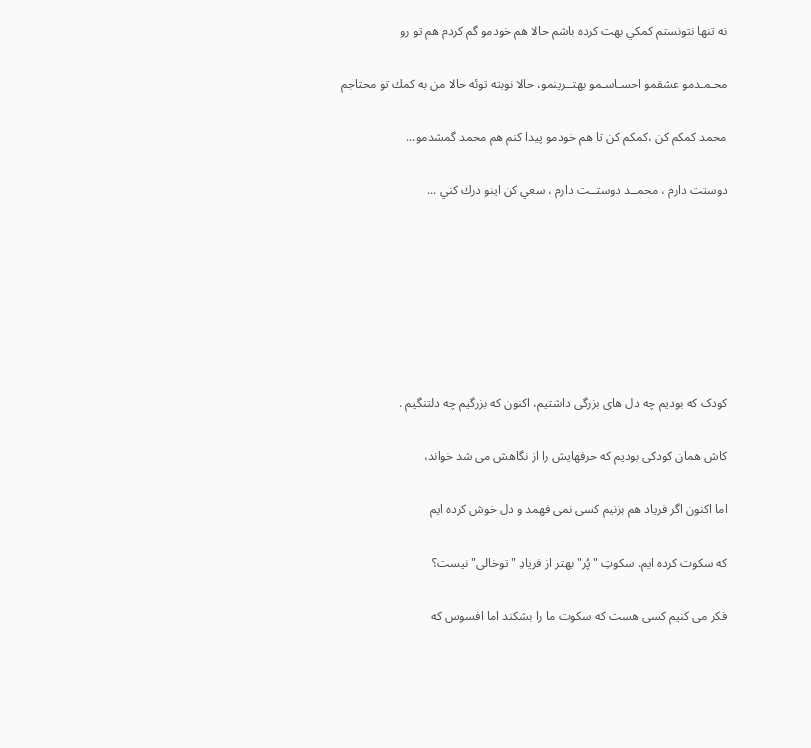نه تنها نتونستم كمكي بهت كرده باشم حالا هم خودمو گم كردم هم تو رو

محـمـدمو عشقمو احسـاسـمو بهتــرينمو، حالا نوبته توئه حالا من به كمك تو محتاجم

محمد كمكم كن ،كمكم كن تا هم خودمو پيدا كنم هم محمد گمشدمو...

دوستت دارم ، محمــد دوستــت دارم ، سعي كن اينو درك كني ...







کودک که بودیم چه دل های بزرگی داشتیم، اکنون که بزرگیم چه دلتنگیم .

کاش همان کودکی بودیم که حرفهایش را از نگاهش می شد خواند،

اما اکنون اگر فریاد هم بزنیم کسی نمی فهمد و دل خوش کرده ایم

که سکوت کرده ایم. سکوتِ "پُر" بهتر از فریادِ "توخالی" نیست؟

فکر می کنیم کسی هست که سکوت ما را بشکند اما افسوس که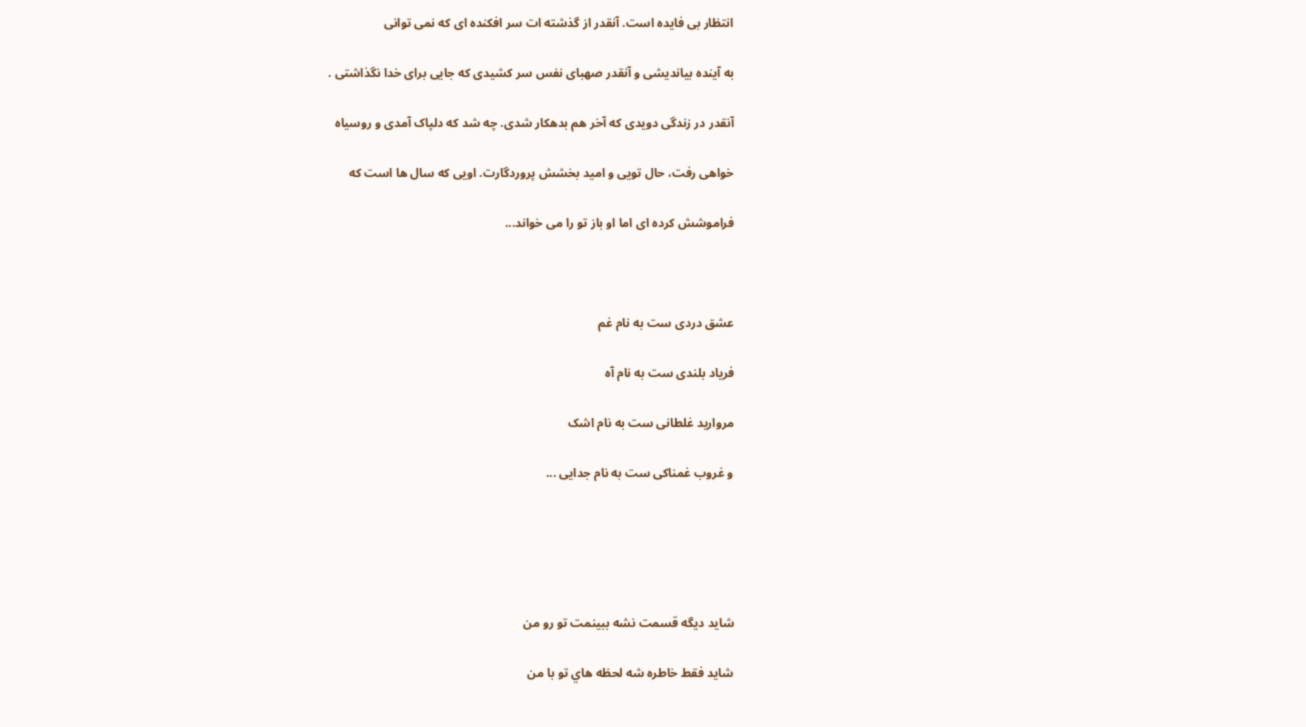انتظار بی فایده است. آنقدر از گذشته ات سر افکنده ای که نمی توانی

به آینده بیاندیشی و آنقدر صهبای نفس سر کشیدی که جایی برای خدا نگذاشتی .

آنقدر در زندگی دویدی که آخر هم بدهکار شدی. چه شد که دلپاک آمدی و روسیاه

خواهی رفت، حال تویی و امید بخشش پروردگارت. اویی که سال ها است که

فراموشش کرده ای اما او باز تو را می خواند...



عشق دردی ست به نام غم

فریاد بلندی ست به نام آه

مروارید غلطانی ست به نام اشک

و غروب غمناکی ست به نام جدایی ...





شايد ديگه قسمت نشه ببينمت تو رو من

شايد فقط خاطره شه لحظه هاي تو با من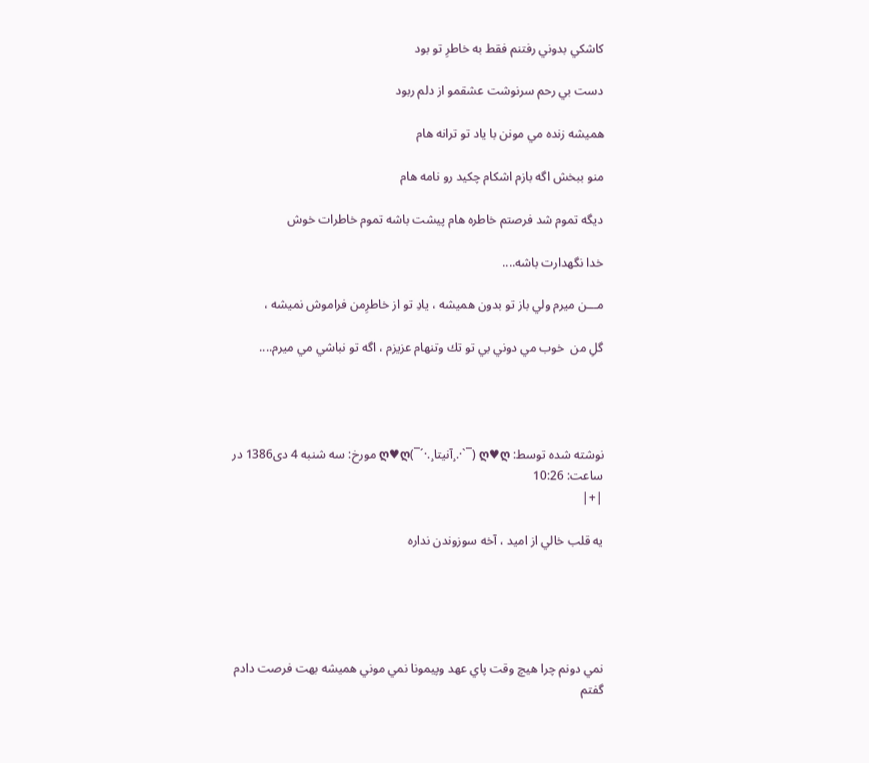كاشكي بدوني رفتنم فقط به خاطرِ تو بود

دست بي رحم سرنوشت عشقمو از دلم ربود

هميشه زنده مي مونن با ياد تو ترانه هام

منو ببخش اگه بازم اشكام چكيد رو نامه هام

ديگه تموم شد فرصتم خاطره هام پيشت باشه تموم خاطرات خوش

خدا نگهدارت باشه....

مـــن ميرم ولي باز تو بدون هميشه ، يادِ تو از خاطرِمن فراموش نميشه ،

گلِ من  خوب مي دوني بي تو تك وتنهام عزيزم ، اگه تو نباشي مي ميرم....




نوشته شده توسط: ღ♥ღ (¯`·.¸آنيتا¸.·´¯)ღ♥ღ مورخ: سه شنبه 4 دی1386 در ساعت: 10:26
|+|

يه قلب خالي از اميد ، آخه سوزوندن نداره





نمي دونم چرا هيچ وقت پاي عهد وپيمونا نمي موني هميشه بهت فرصت دادم گفتم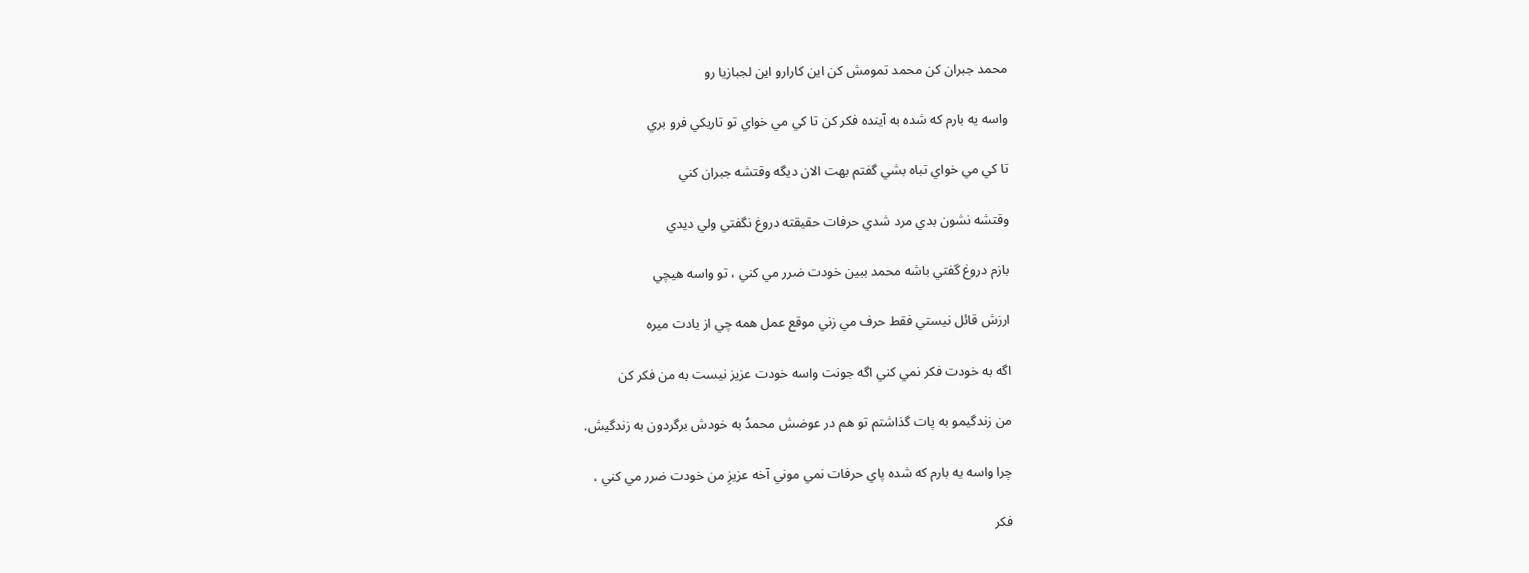محمد جبران كن محمد تمومش كن اين كارارو اين لجبازيا رو

واسه يه بارم كه شده به آينده فكر كن تا كي مي خواي تو تاريكي فرو بري

تا كي مي خواي تباه بشي گفتم بهت الان ديگه وقتشه جبران كني

وقتشه نشون بدي مرد شدي حرفات حقيقته دروغ نگفتي ولي ديدي

بازم دروغ گفتي باشه محمد ببين خودت ضرر مي كني ، تو واسه هيچي

ارزش قائل نيستي فقط حرف مي زني موقع عمل همه چي از يادت ميره

اگه به خودت فكر نمي كني اگه جونت واسه خودت عزيز نيست به من فكر كن

من زندگيمو به پات گذاشتم تو هم در عوضش محمدُ به خودش برگردون به زندگيش.

چرا واسه يه بارم كه شده پاي حرفات نمي موني آخه عزيزِ من خودت ضرر مي كني ،

فكر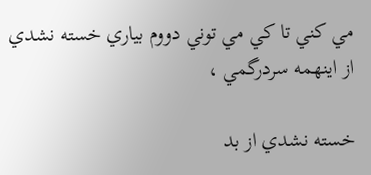مي كني تا كي مي توني دووم بياري خسته نشدي از اينهمه سردرگمي ،

خسته نشدي از بد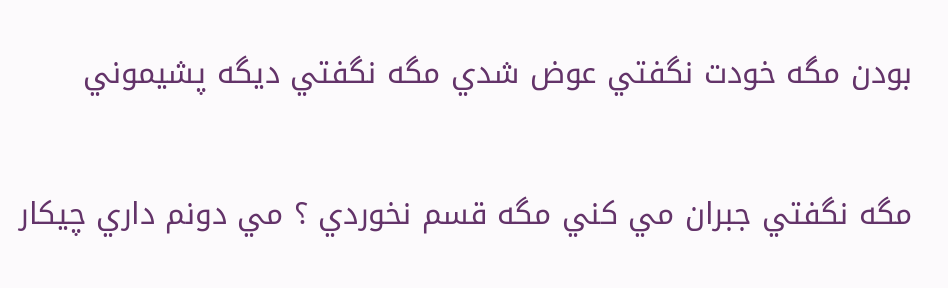بودن مگه خودت نگفتي عوض شدي مگه نگفتي ديگه پشيموني

مگه نگفتي جبران مي كني مگه قسم نخوردي ؟ مي دونم داري چيكار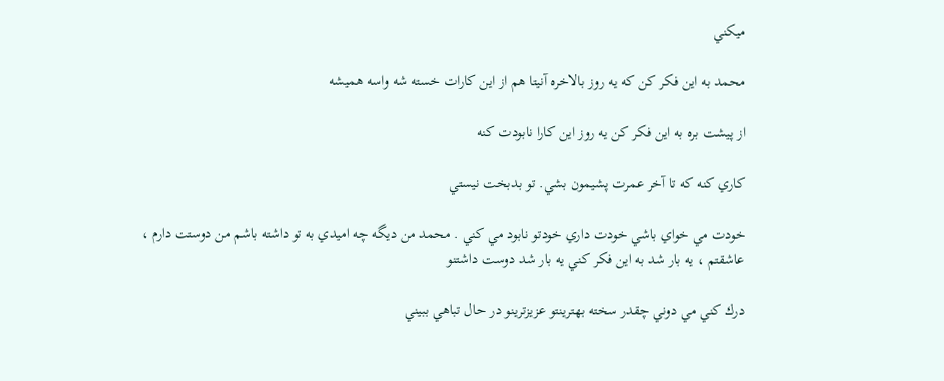ميكني

محمد به اين فكر كن كه يه روز بالاخره آنيتا هم از اين كارات خسته شه واسه هميشه

از پيشت بره به اين فكر كن يه روز اين كارا نابودت كنه

كاري كنه كه تا آخر عمرت پشيمون بشي. تو بدبخت نيستي

خودت مي خواي باشي خودت داري خودتو نابود مي كني . محمد من ديگه چه اميدي به تو داشته باشم من دوستت دارم ، عاشقتم ، يه بار شد به اين فكر كني يه بار شد دوست داشتنو

درك كني مي دوني چقدر سخته بهترينتو عزيزترينو در حال تباهي ببيني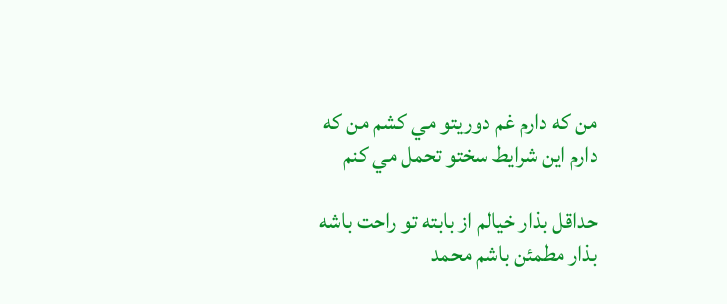من كه دارم غم دوريتو مي كشم من كه دارم اين شرايط سختو تحمل مي كنم

حداقل بذار خيالم از بابته تو راحت باشه بذار مطمئن باشم محمد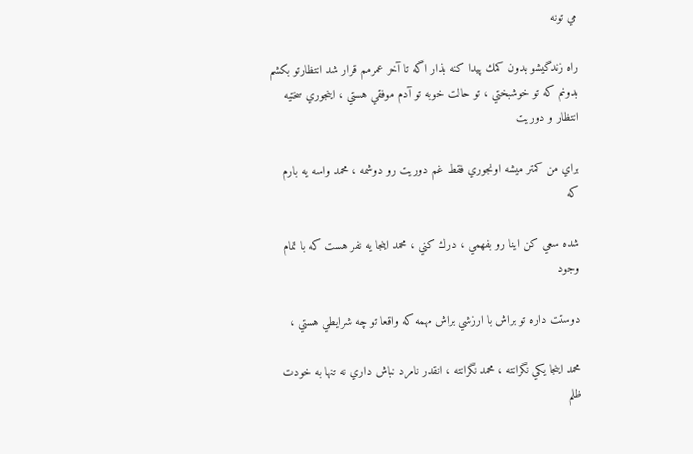مي تونه

راه زندگيشو بدون كمك پيدا كنه بذار اگه تا آخر عمرمم قرار شد انتظارتو بكشم بدونم كه تو خوشبختي ، تو حالت خوبه تو آدم موفقي هستي ، اينجوري سختيه انتظار و دوريت

براي من كمتر ميشه اونجوري فقط غم دوريت رو دوشمه ، محمد واسه يه بارم كه

شده سعي كن اينا رو بفهمي ، درك كني ، محمد اينجا يه نفر هست كه با تمام وجود

دوستت داره تو براش با ارزشي براش مهمه كه واقعا تو چه شرايطي هستي ،

محمد اينجا يكي نگرانته ، محمد نگرانته ، انقدر نامرد نباش داري نه تنها به خودت ظلم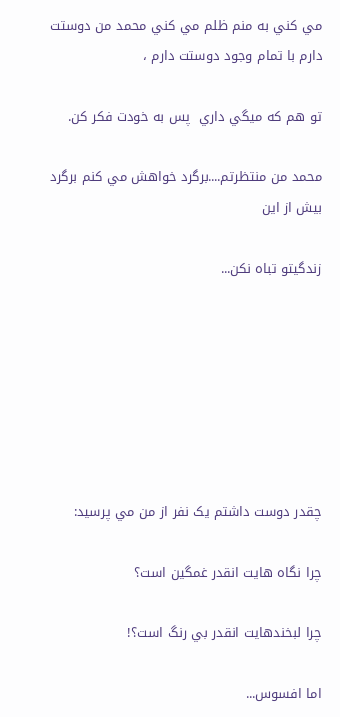مي كني به منم ظلم مي كني محمد من دوستت دارم با تمام وجود دوستت دارم ،

تو هم كه ميگي داري  پس به خودت فكر كن.

محمد من منتظرتم....برگرد خواهش مي كنم برگرد بيش از اين

زندگيتو تباه نكن...







چقدر دوست داشتم يک نفر از من مي پرسيد:

چرا نگاه هايت انقدر غمگين است؟

چرا لبخندهايت انقدر بي رنگ است؟!

اما افسوس...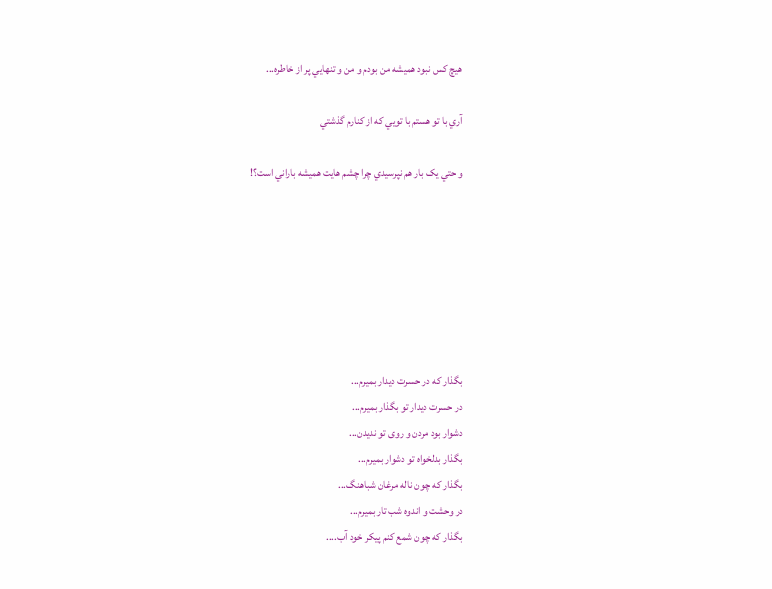هيچ کس نبود هميشه من بودم و من و تنهايي پر از خاطره...

آري با تو هستم با تويي که از کنارم گذشتي

و حتي يک بار هم نپرسيدي چرا چشم هايت هميشه باراني است؟!







بگذار که در حسرت دیدار بمیرم...
در حسرت دیدار تو بگذار بمیرم...
دشوار بود مردن و روی تو ندیدن...
بگذار بدلخواه تو دشوار بمیرم...
بگذار که چون ناله مرغان شباهنگ...
در وحشت و اندوه شب تار بمیرم...
بگذار که چون شمع کنم پیکر خود آب....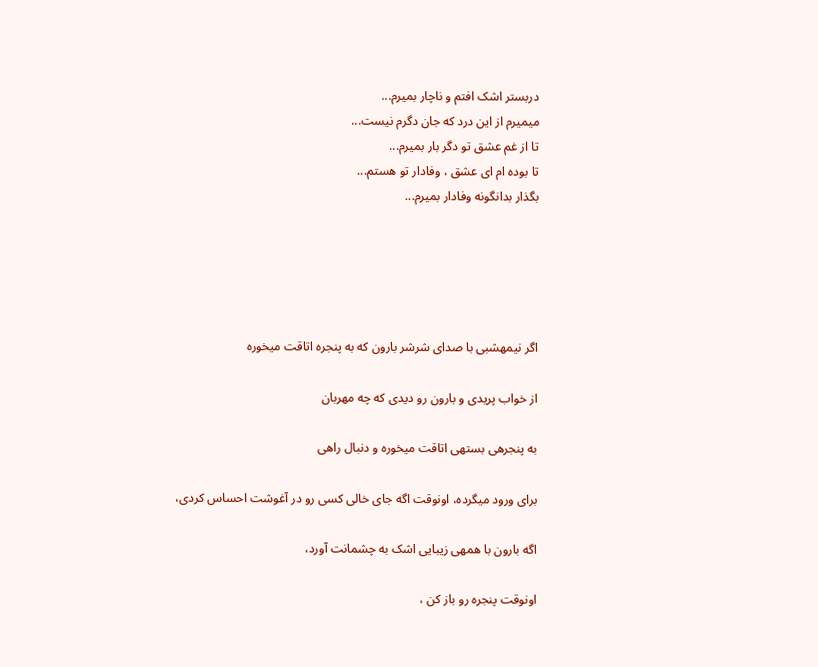دربستر اشک افتم و ناچار بمیرم...
میمیرم از این درد که جان دگرم نیست...
تا از غم عشق تو دگر بار بمیرم...
تا بوده ام ای عشق ، وفادار تو هستم...
بگذار بدانگونه وفادار بمیرم...





اگر نیمهشبی با صدای شرشر بارون که به پنجره اتاقت میخوره

از خواب پریدی و بارون رو دیدی که چه مهربان

به پنجرهی بستهی اتاقت میخوره و دنبال راهی

برای ورود میگرده، اونوقت اگه جای خالی کسی رو در آغوشت احساس کردی،

اگه بارون با همهی زیبایی اشک به چشمانت آورد،

اونوقت پنجره رو باز کن ،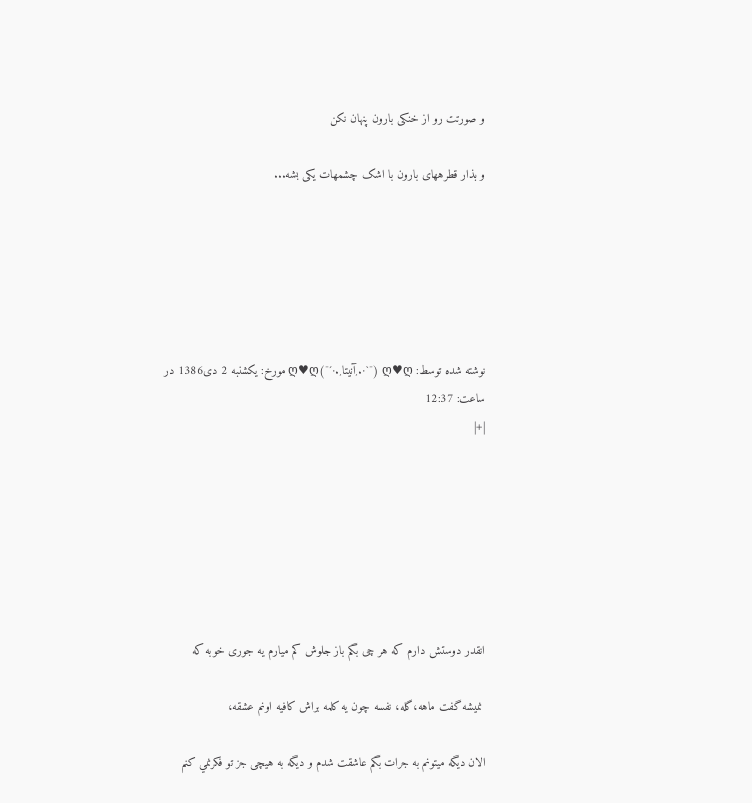و صورتت رو از خنکی بارون پنهان نکن

و بذار قطرههای بارون با اشک چشمهات یکی بشه...






نوشته شده توسط: ღ♥ღ (¯`·.¸آنيتا¸.·´¯)ღ♥ღ مورخ: یکشنبه 2 دی1386 در ساعت: 12:37
|+|







انقدر دوستش دارم که هر چی بگم باز جلوش کم میارم یه جوری خوبه که

 نمیشه گفت ماهه،گله، نفسه چون یه کلمه براش کافیه اونم عشقه،

الان دیگه میتونم به جرات بگم عاشقت شدم و دیگه به هیچی جز تو فکرنمي كنم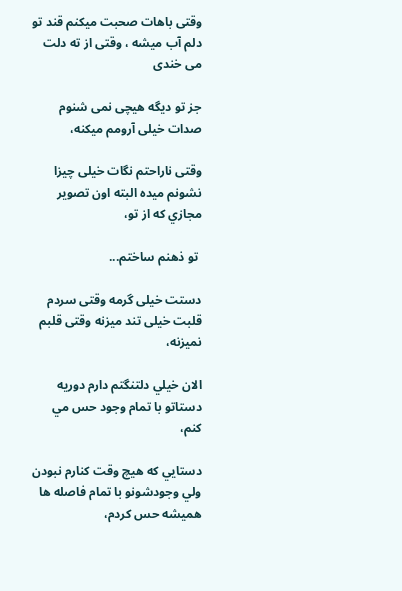وقتی باهات صحبت میکنم قند تو دلم آب میشه ، وقتی از ته دلت می خندی

جز تو دیگه هیچی نمی شنوم صدات خیلی آرومم میکنه،

وقتی ناراحتم نگات خیلی چیزا نشونم میده البته اون تصوير مجازي كه از تو،

 تو ذهنم ساختم...

دستت خیلی گرمه وقتی سردم قلبت خیلی تند میزنه وقتی قلبم نمیزنه،

الان خيلي دلتنگتم دارم دوريه دستاتو با تمام وجود حس مي كنم،

دستايي كه هيچ وقت كنارم نبودن ولي وجودشونو با تمام فاصله ها هميشه حس كردم،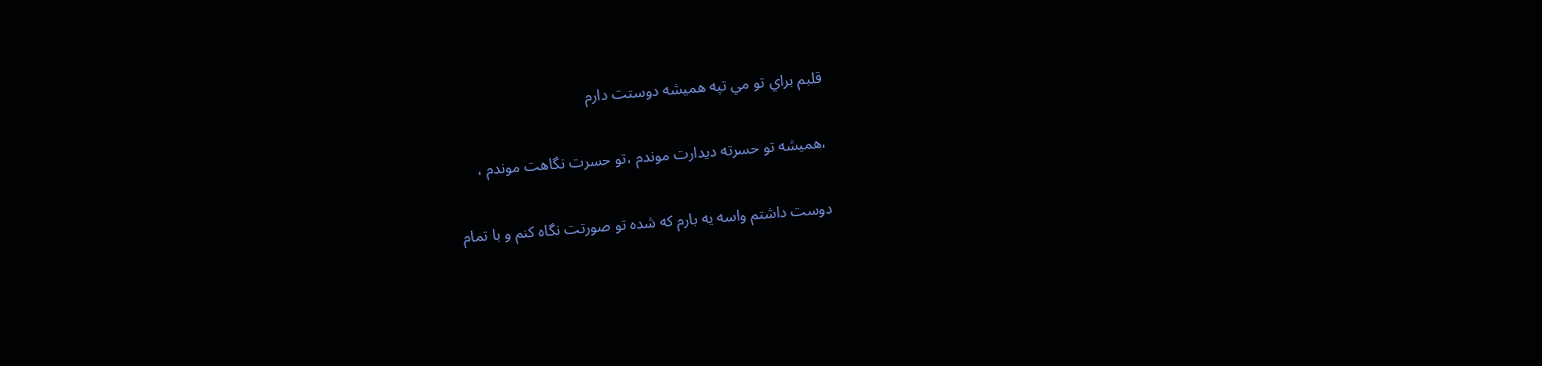قلبم براي تو مي تپه هميشه دوستت دارم

،هميشه تو حسرته ديدارت موندم ،تو حسرت نگاهت موندم ،

دوست داشتم واسه يه بارم كه شده تو صورتت نگاه كنم و با تمام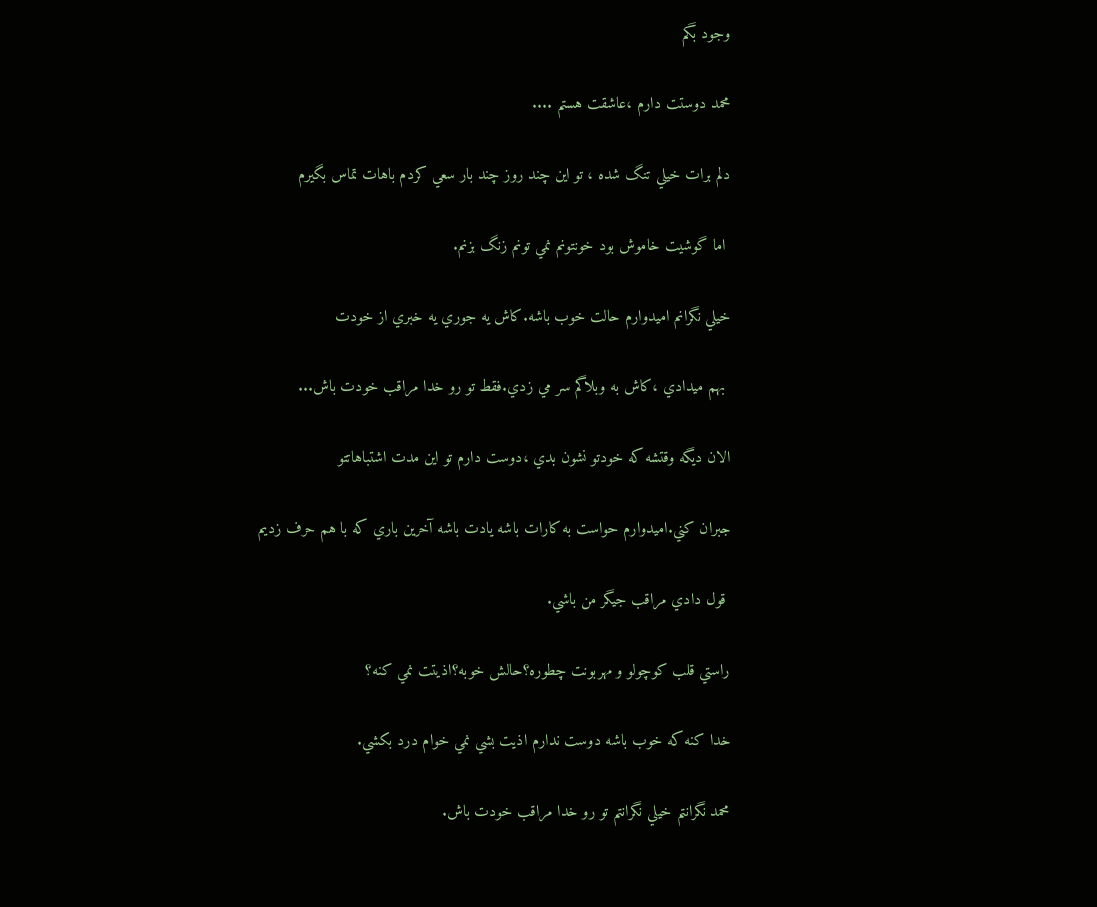وجود بگم

محمد دوستت دارم ،عاشقت هستم ....

دلم برات خيلي تنگ شده ، تو اين چند روز چند بار سعي كردم باهات تماس بگيرم

 اما گوشيت خاموش بود خونتونم نمي تونم زنگ بزنم.

خيلي نگرانم اميدوارم حالت خوب باشه.كاش يه جوري يه خبري از خودت

 بهم ميدادي ،كاش به وبلاگم سر مي زدي.فقط تو رو خدا مراقب خودت باش...

الان ديگه وقتشه كه خودتو نشون بدي ،دوست دارم تو اين مدت اشتباهاتتو

جبران كني.اميدوارم حواست به كارات باشه يادت باشه آخرين باري كه با هم حرف زديم

 قول دادي مراقب جيگر من باشي.

راستي قلب كوچولو و مهربونت چطوره؟حالش خوبه؟اذيتت نمي كنه؟

خدا كنه كه خوب باشه دوست ندارم اذيت بشي نمي خوام درد بكشي.

محمد نگرانتم خيلي نگرانتم تو رو خدا مراقب خودت باش.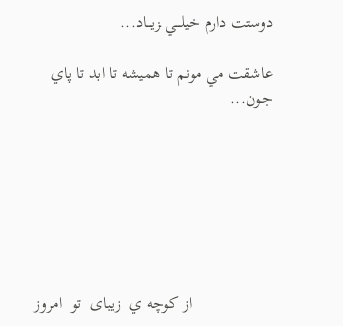دوستت دارم خيلـــي ‍زيـــاد...

عاشقت مي مونم تا هميشه تا ابد تا پاي جـون...







                   از کوچه ي  زیبای  تو  امروز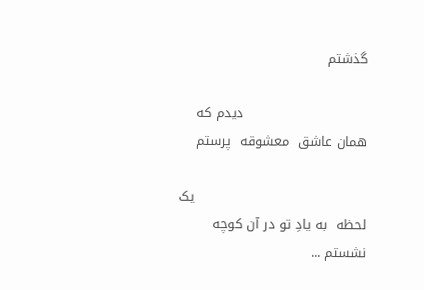گذشتم

                            دیدم که  همان عاشق  معشوقه  پرستم

                                       یک لحظه  به یادِ تو در آن کوچه نشستم ...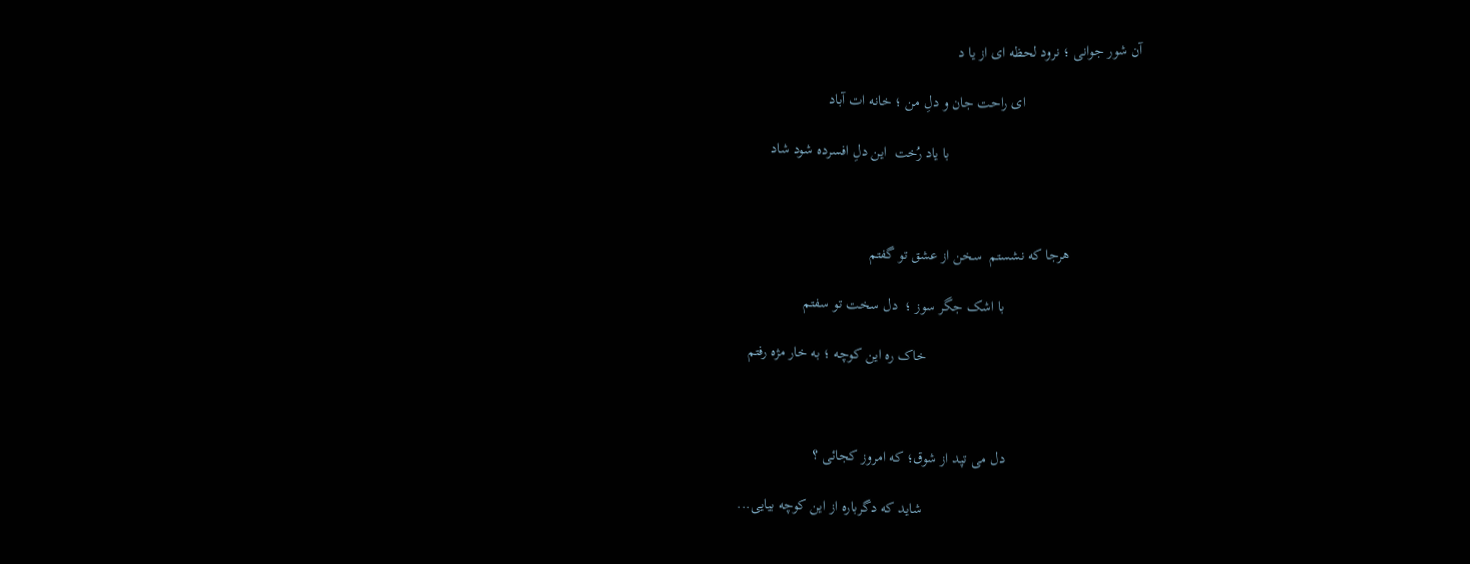آن شور جوانی ؛ نرود لحظه ای از یا د

                               ای راحت جان و دلِ من ؛ خانه ات آباد

                                                   با یاد رُخت  این دلِ افسرده شود شاد



                   هرجا که نشستم  سخن از عشق تو گفتم

                                    با اشک جگر سوز ؛  دل سخت تو سفتم

                                                         خاک ره این کوچه ؛ به خار مژه رفتم



                                    دل می تپد از شوق؛ که امروز کجائی ؟

                                                          شاید که دگرباره از این کوچه بیایی...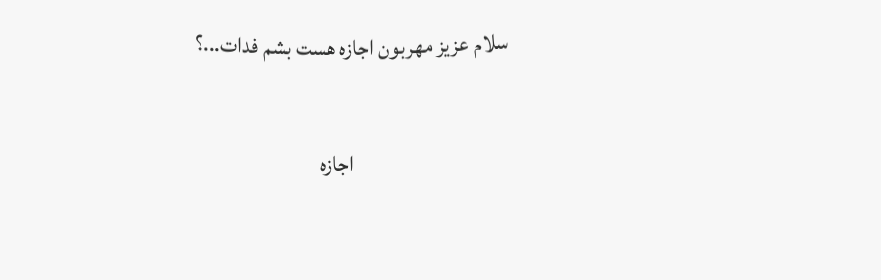سلام عزيز مهربون اجازه هست بشم فدات...؟

                                   اجازه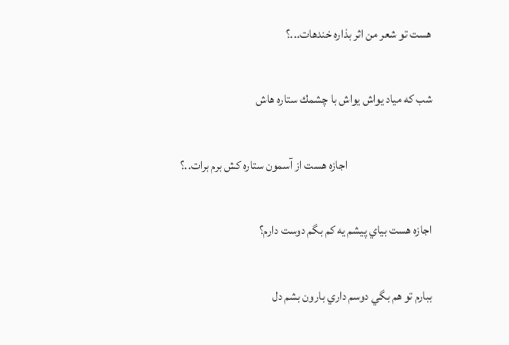هست تو شعر من اثر بذاره خندهات...؟

شب كه مياد يواش يواش با چشمك ستاره هاش

                                   اجازه هست از آسمون ستاره كش برم برات..؟

اجازه هست بياي پيشم يه كم بگم دوست دارم؟

ببارم تو هم بگي دوسم داري بارون بشم دل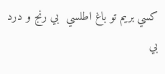كسي بريم تو باغ اطلسي  بي رنج و درد بي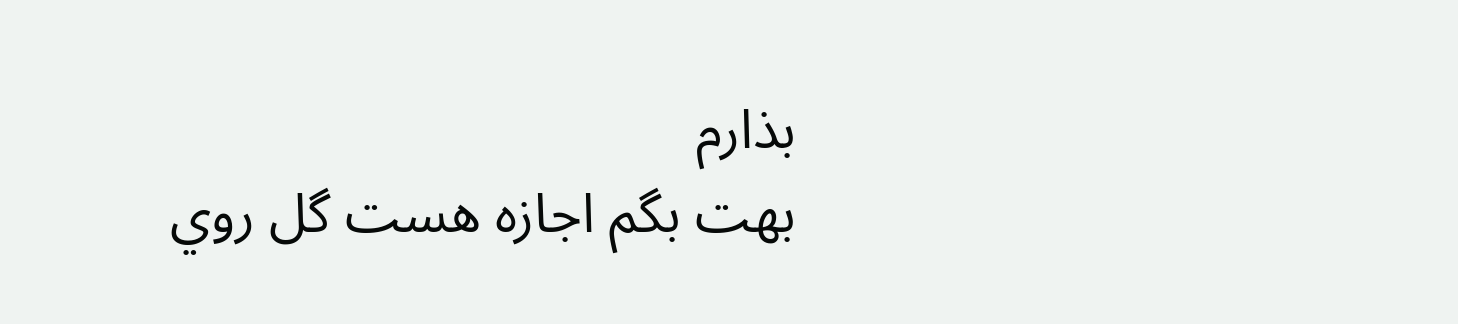بذارم                                   بهت بگم اجازه هست گل روي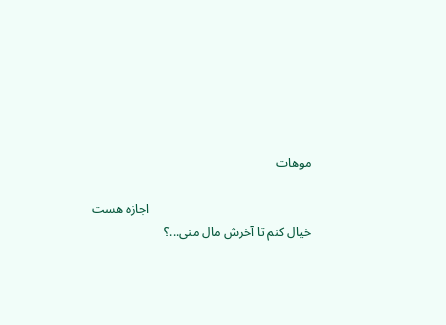موهات

                                                    اجازه هست خيال كنم تا آخرش مال منی...؟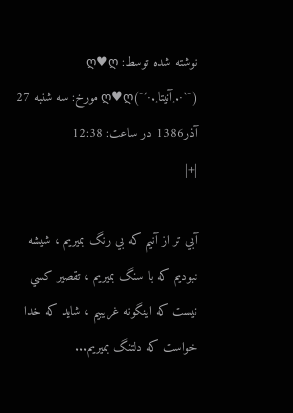نوشته شده توسط: ღ♥ღ (¯`·.¸آنيتا¸.·´¯)ღ♥ღ مورخ: سه شنبه 27 آذر1386 در ساعت: 12:38
|+|

آبي تر از آنيم كه بي رنگ بميريم ، شيشه نبوديم كه با سنگ بميريم ، تقصير كسي نيست كه اينگونه غريبيم ، شايد كه خدا خواست كه دلتنگ بميريم...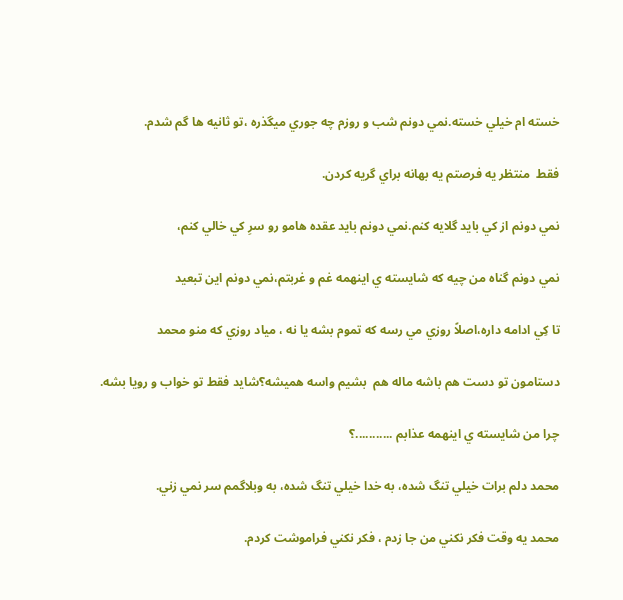خسته ام خيلي خسته.نمي دونم شب و روزم چه جوري ميگذره ،تو ثانيه ها گم شدم.

فقط  منتظر يه فرصتم يه بهانه براي گريه كردن.

نمي دونم از كي بايد گلايه كنم.نمي دونم بايد عقده هامو رو سرِ كي خالي كنم،

نمي دونم گناه من چيه كه شايسته ي اينهمه غم و غربتم،نمي دونم اين تبعيد

تا كِي ادامه داره،اصلاً روزي مي رسه كه تموم بشه يا نه ، مياد روزي كه منو محمد

دستامون تو دست هم باشه ماله هم  بشيم واسه هميشه؟شايد فقط تو خواب و رويا بشه.

چرا من شايسته ي اينهمه عذابم ...........؟

محمد دلم برات خيلي تنگ شده، به خدا خيلي تنگ شده، به وبلاگمم سر نمي زني.

محمد يه وقت فكر نكني من جا زدم ، فكر نكني فراموشت كردم.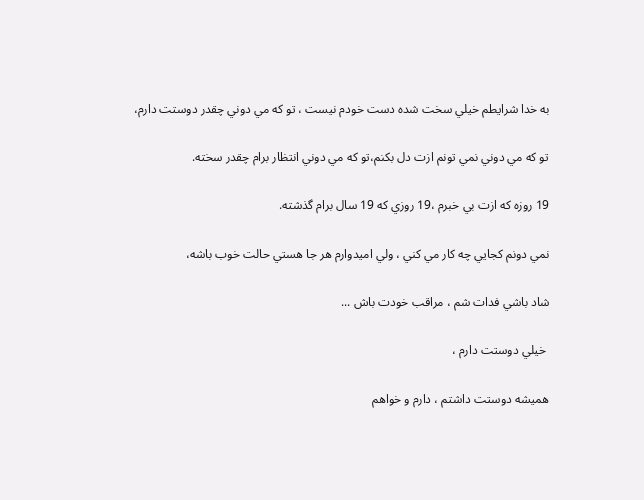به خدا شرايطم خيلي سخت شده دست خودم نيست ، تو كه مي دوني چقدر دوستت دارم،

تو كه مي دوني نمي تونم ازت دل بكنم،تو كه مي دوني انتظار برام چقدر سخته.

19 روزه كه ازت بي خبرم ،19 روزي كه 19 سال برام گذشته.

نمي دونم كجايي چه كار مي كني ، ولي اميدوارم هر جا هستي حالت خوب باشه،

شاد باشي فدات شم ، مراقب خودت باش ...

 خيلي دوستت دارم ،

هميشه دوستت داشتم ، دارم و خواهم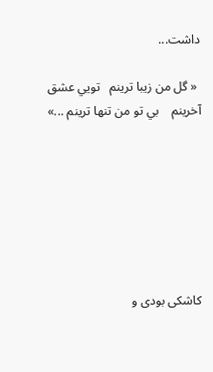داشت...

 « گل من زيبا ترينم   تويي عشق آخرينم    بي تو من تنها ترينم ...»







کاشکی بودی و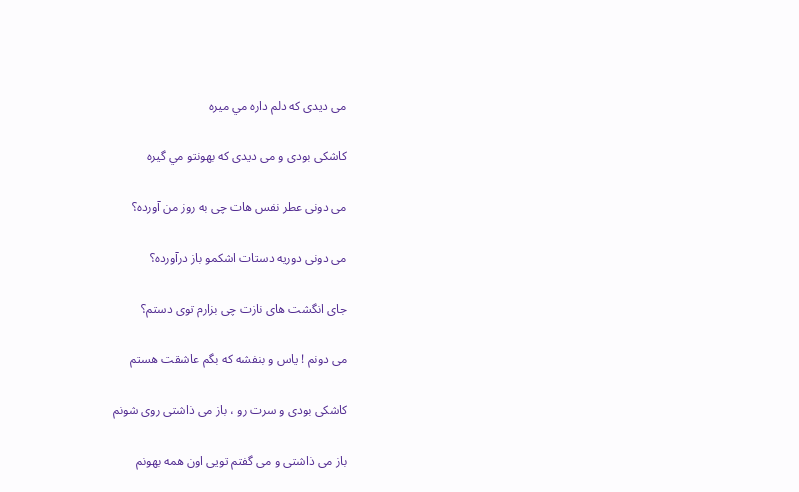می ديدی که دلم داره مي ميره

کاشکی بودی و می ديدی که بهونتو مي گيره

می دونی عطر نفس هات چی به روز من آورده؟

می دونی دوریه دستات اشکمو باز درآورده؟

جای انگشت های نازت چی بزارم توی دستم؟

می دونم ! ياس و بنفشه که بگم عاشقت هستم

کاشکی بودی و سرت رو ، باز می ذاشتی روی شونم

باز می ذاشتی و می گفتم تويی اون همه بهونم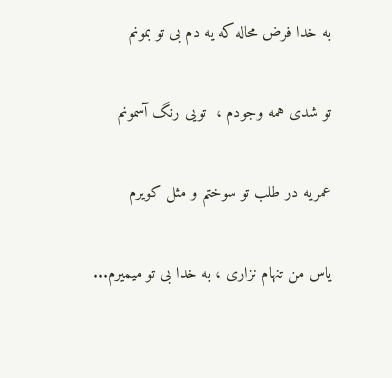به خدا فرض محاله که يه دم بی تو بمونم

تو شدی همه وجودم ،  تويی رنگ آسمونم

عمريه در طلب تو سوختم و مثل کويرم

ياس من تنهام نزاری ، به خدا بی تو ميميرم...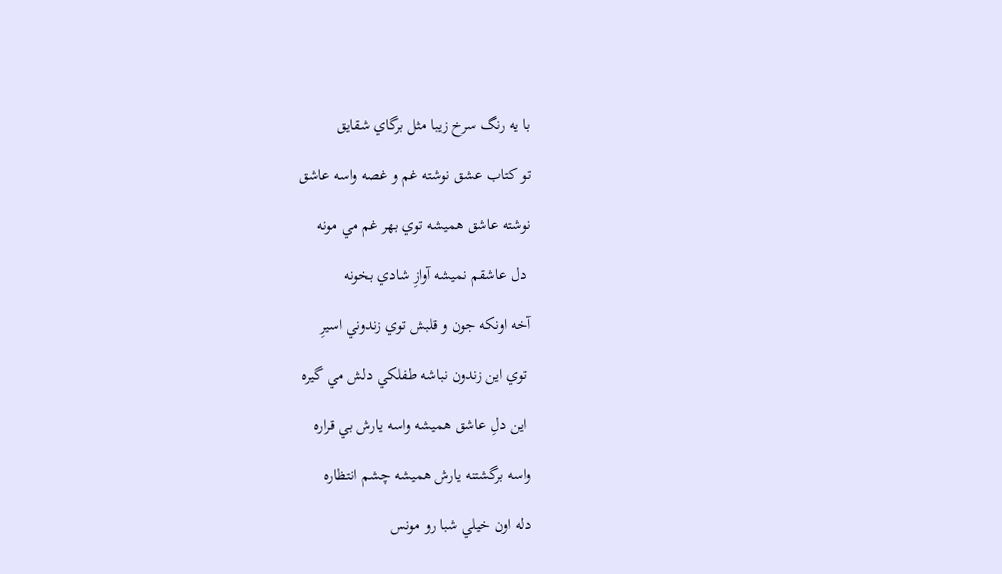با يه رنگ سرخ زيبا مثل برگاي شقايق

تو كتاب عشق نوشته غم و غصه واسه عاشق

نوشته عاشق هميشه توي بهر غم مي مونه

 دل عاشقم نميشه آوازِ شادي بخونه

آخه اونكه جون و قلبش توي زندوني اسيرِ

 توي اين زندون نباشه طفلكي دلش مي گيره

 اين دلِ عاشق هميشه واسه يارش بي قراره

واسه برگشتنه يارش هميشه چشم انتظاره

دله اون خيلي شبا رو مونس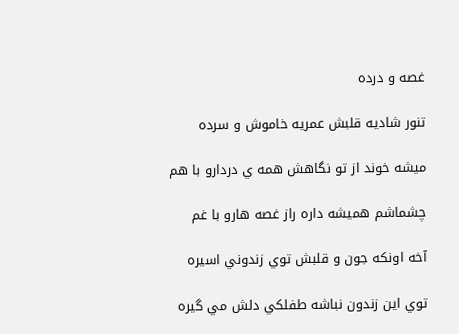غصه و درده

تنور شاديه قلبش عمريه خاموش و سرده

ميشه خوند از تو نگاهش همه ي دردارو با هم

چشماشم هميشه داره راز غصه هارو با غم

آخه اونكه جون و قلبش توي زندوني اسيره

توي اين زندون نباشه طفلكي دلش مي گيره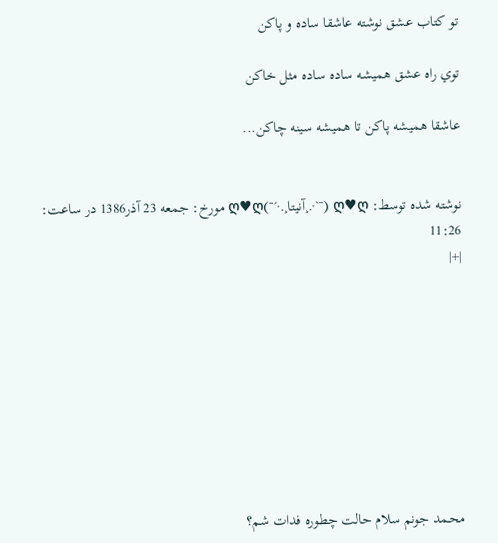تو كتاب عشق نوشته عاشقا ساده و پاكن

توي راه عشق هميشه ساده ساده مثل خاكن

عاشقا هميشه پاكن تا هميشه سينه چاكن...


نوشته شده توسط: ღ♥ღ (¯`·.¸آنيتا¸.·´¯)ღ♥ღ مورخ: جمعه 23 آذر1386 در ساعت: 11:26
|+|









محـمد جونم سلام حالت چطوره فدات شم؟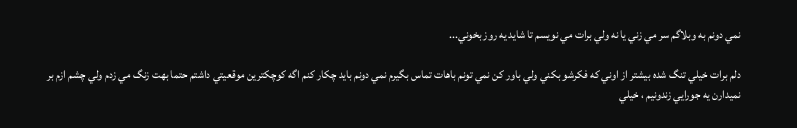نمي دونم به وبلاگم سر مي زني يا نه ولي برات مي نويسم تا شايد يه روز بخوني...

دلم برات خيلي تنگ شده بيشتر از اوني كه فكرشو بكني ولي باور كن نمي تونم باهات تماس بگيرم نمي دونم بايد چكار كنم اگه كوچكترين موقعيتي داشتم حتما بهت زنگ مي زدم ولي چشم ازم بر نميدارن يه جورايي زندونيم ، خيلي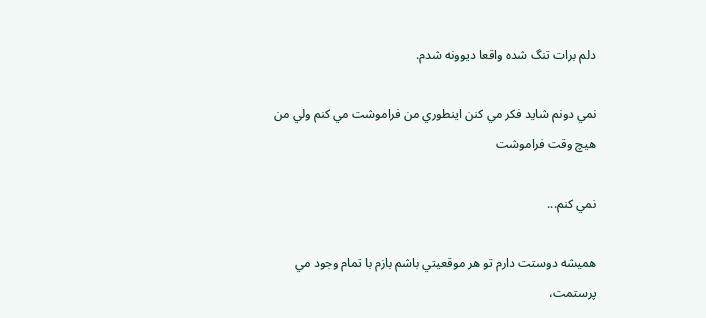دلم برات تنگ شده واقعا ديوونه شدم.

نمي دونم شايد فكر مي كنن اينطوري من فراموشت مي كنم ولي من هيچ وقت فراموشت

نمي كنم...

هميشه دوستت دارم تو هر موقعيتي باشم بازم با تمام وجود مي پرستمت،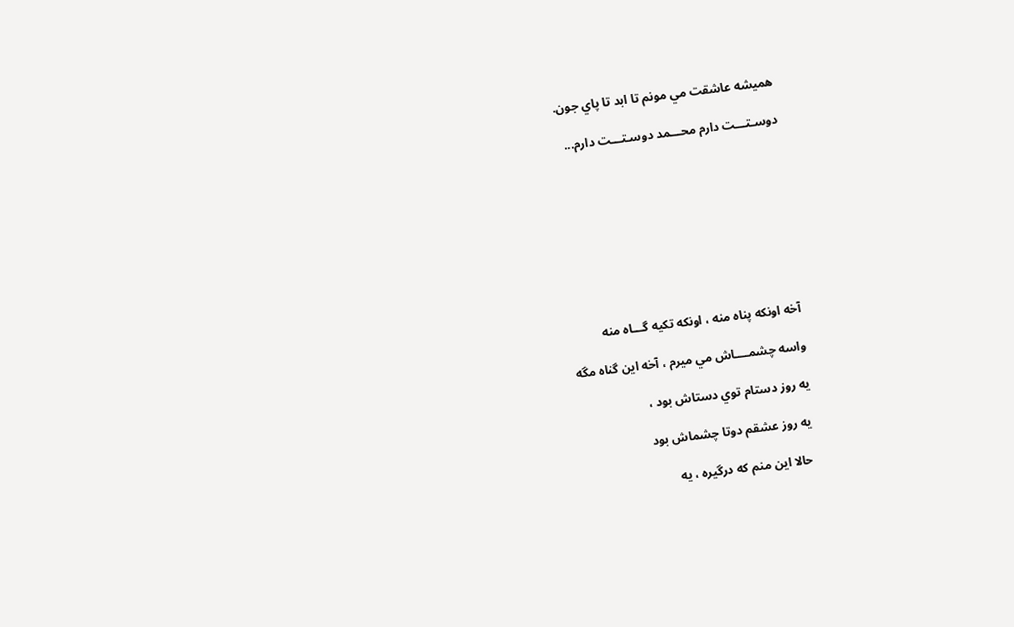هميشه عاشقت مي مونم تا ابد تا پاي جون.

دوسـتـــت دارم محـــمد دوسـتـــت دارم...









آخه اونكه پناه منه ، اونكه تكيه گـــاه منه

واسه چشمــــاش مي ميرم ، آخه اين گناه مگه

يه روز دستام توي دستاش بود ،

 يه روز عشقم دوتا چشماش بود

  حالا اين منم كه درگيره ، يه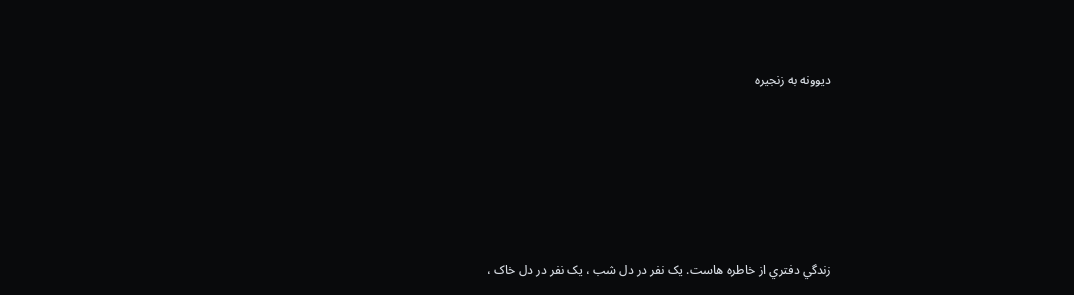ديوونه به زنجيره







زندگي دفتري از خاطره هاست. يک نفر در دل شب ، يک نفر در دل خاک ،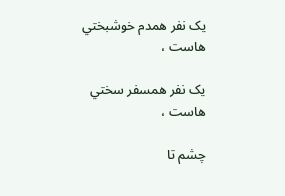يک نفر همدم خوشبختي هاست ،

يک نفر همسفر سختي هاست ،

چشم تا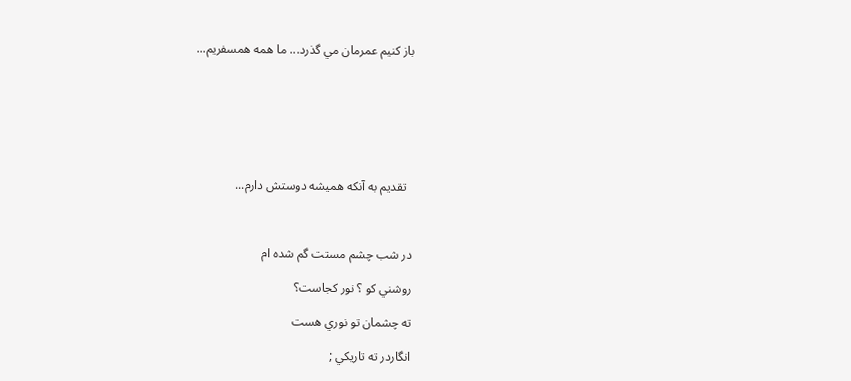باز کنيم عمرمان مي گذرد... ما همه همسفريم...







  تقديم به آنكه هميشه دوستش دارم...



در شب چشم مستت گم شده ام

روشني كو ؟ نور كجاست؟

ته چشمان تو نوري هست

انگاردر ته تاريكي ;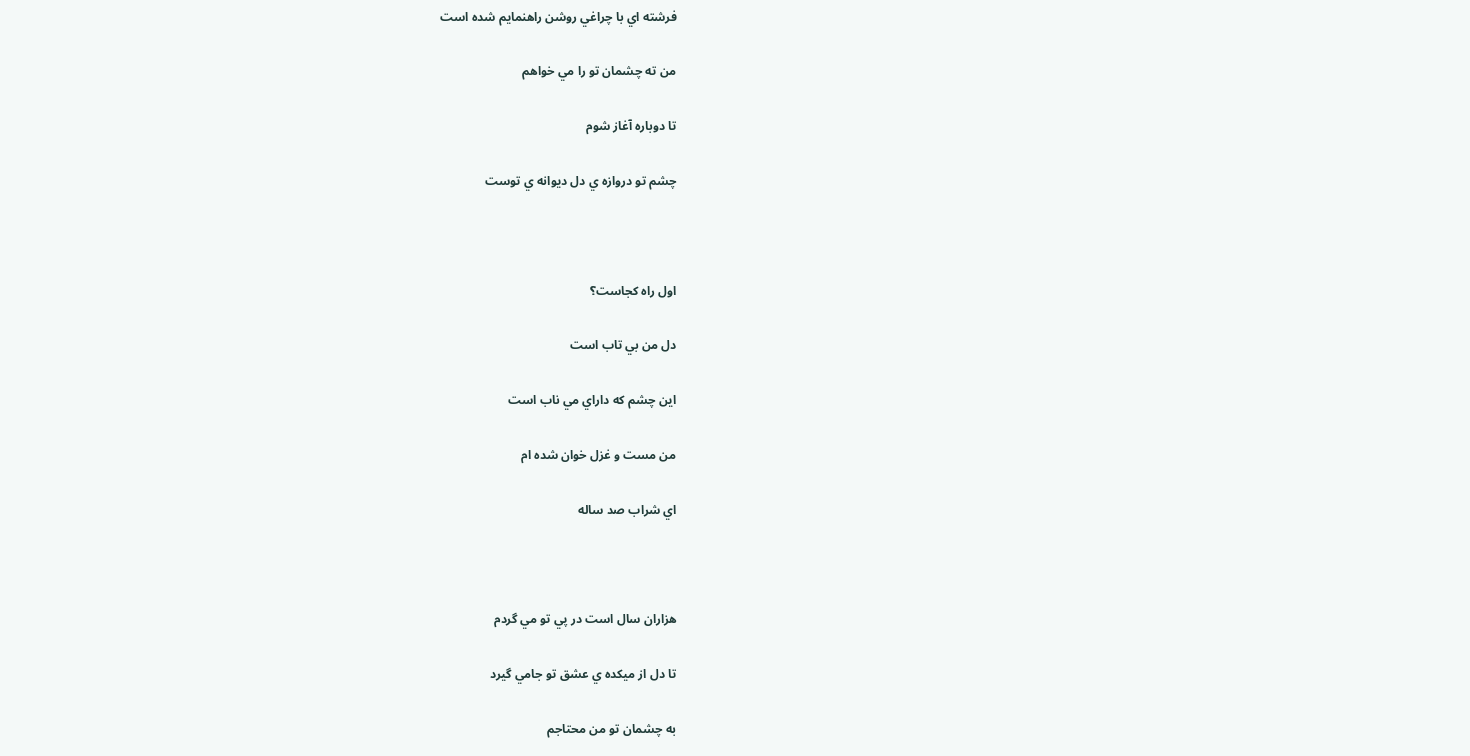فرشته اي با چراغي روشن راهنمايم شده است

من ته چشمان تو را مي خواهم

تا دوباره آغاز شوم

چشم تو دروازه ي دل ديوانه ي توست



اول راه كجاست؟

دل من بي تاب است

اين چشم كه داراي مي ناب است

من مست و غزل خوان شده ام

اي شراب صد ساله



هزاران سال است در پي تو مي گردم

تا دل از ميكده ي عشق تو جامي گيرد

به چشمان تو من محتاجم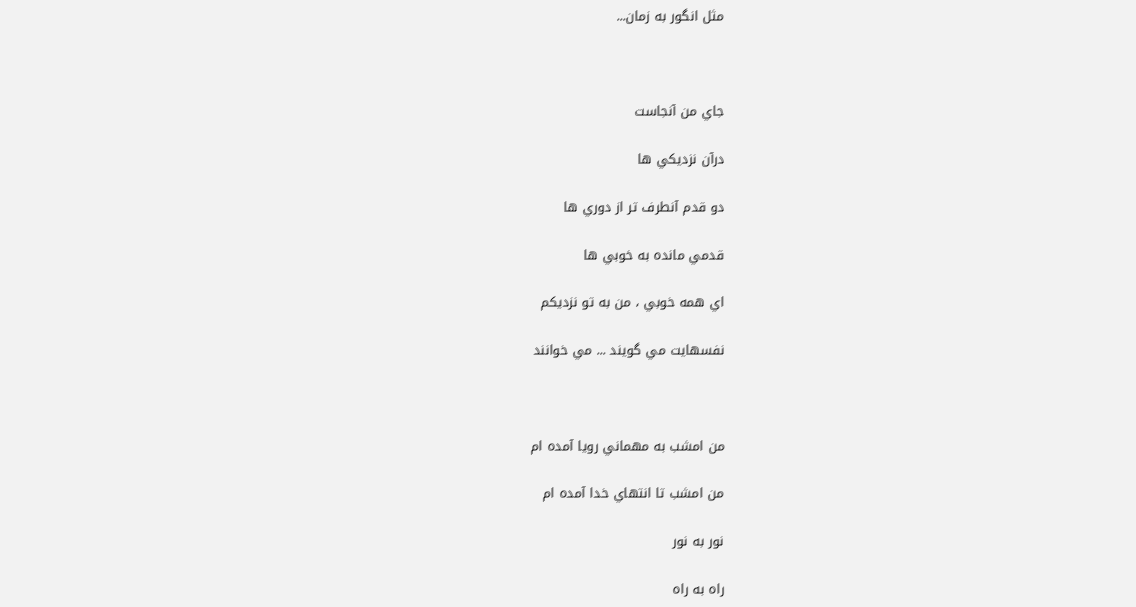مثل انگور به زمان...



جاي من آنجاست

درآن نزديكي ها

دو قدم آنطرف تر از دوري ها

قدمي مانده به خوبي ها

اي همه خوبي ، من به تو نزديكم

نفسهايت مي گويند ... مي خوانند



من امشب به مهماني رويا آمده ام

من امشب تا انتهاي خدا آمده ام

نور به نور

راه به راه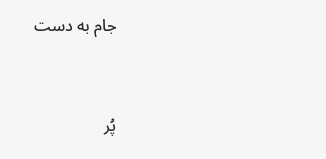جام به دست



پُر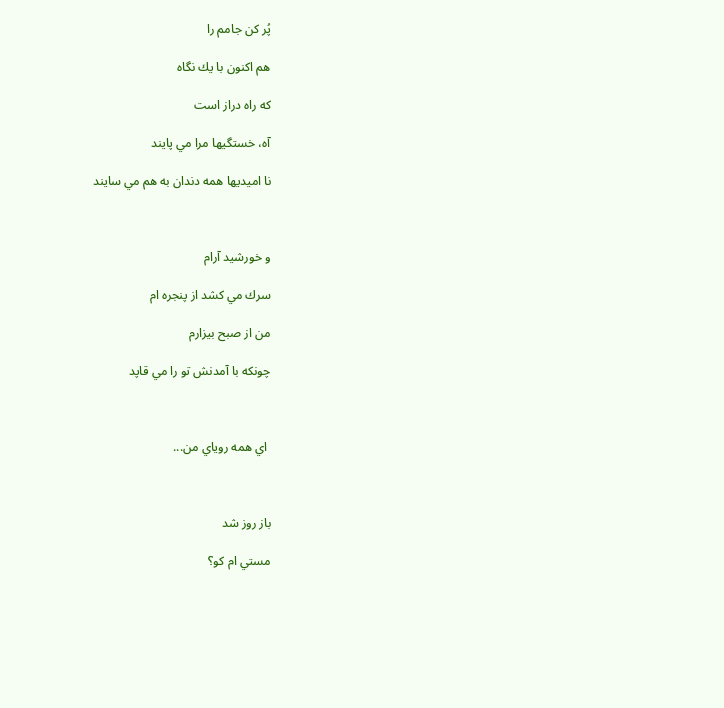پُر كن جامم را

هم اكنون با يك نگاه

كه راه دراز است

آه، خستگيها مرا مي پايند

نا اميديها همه دندان به هم مي سايند



و خورشيد آرام

سرك مي كشد از پنجره ام

من از صبح بيزارم

چونكه با آمدنش تو را مي قاپد



 اي همه روياي من...



باز روز شد

مستي ام كو؟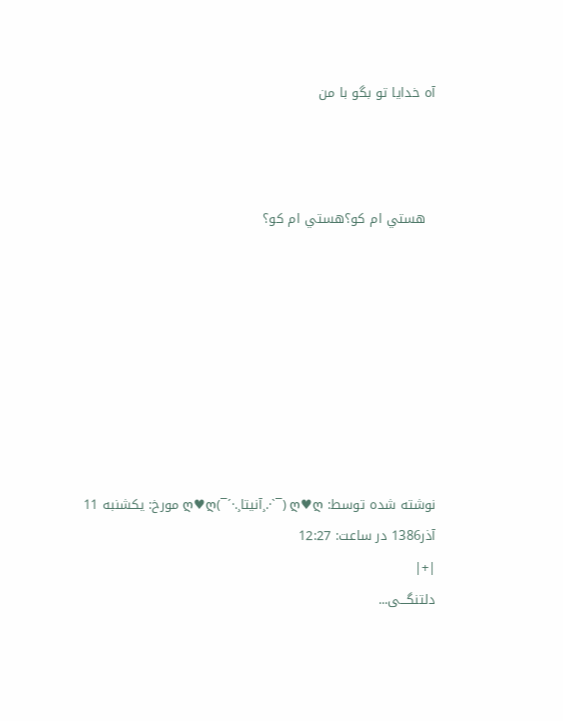آه خدايا تو بگو با من



  هستي ام كو؟هستي ام كو؟








نوشته شده توسط: ღ♥ღ (¯`·.¸آنيتا¸.·´¯)ღ♥ღ مورخ: یکشنبه 11 آذر1386 در ساعت: 12:27
|+|
دلتنگـــی...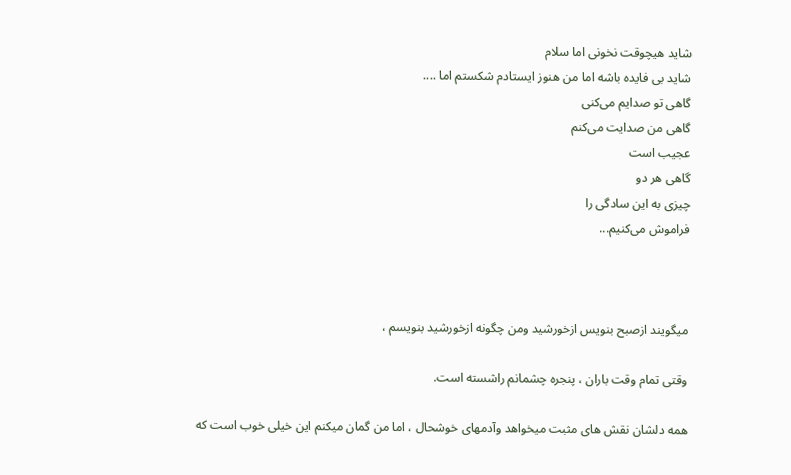شاید هیچوقت نخونی اما سلام
شاید بی فایده باشه اما من هنوز ایستادم شکستم اما ....
گاهی تو صدایم می‌کنی
گاهی من صدایت می‌کنم
عجیب است
گاهی هر دو
چیزی به این سادگی را
فراموش می‌کنیم...



میگویند ازصبح بنویس ازخورشید ومن چگونه ازخورشید بنویسم ،

وقتی تمام وقت باران ، پنجره چشمانم راشسته است.

همه دلشان نقش های مثبت میخواهد وآدمهای خوشحال ، اما من گمان میکنم این خیلی خوب است که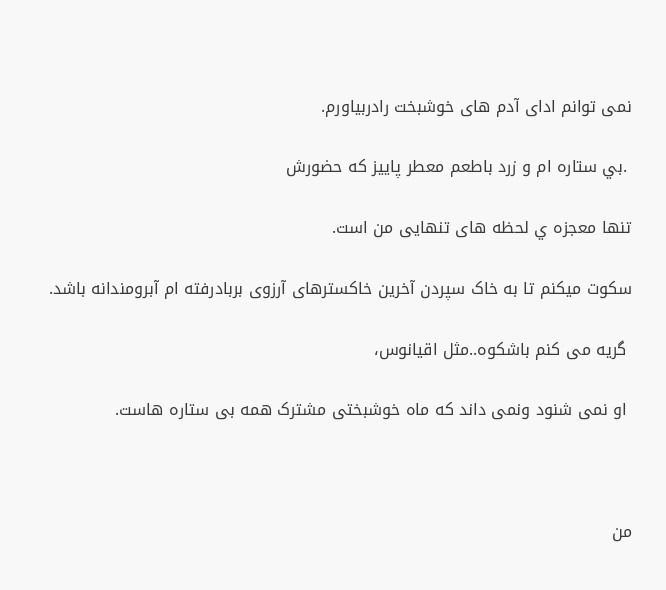نمی توانم ادای آدم های خوشبخت رادربیاورم.

 .بي ستاره ام و زرد باطعم معطر پاییز که حضورش

تنها معجزه ي لحظه های تنهایی من است.

سکوت میکنم تا به خاک سپردن آخرین خاکسترهای آرزوی بربادرفته ام آبرومندانه باشد.

 گریه می کنم باشکوه..مثل اقیانوس،

 او نمی شنود ونمی داند که ماه خوشبختی مشترک همه بی ستاره هاست.



من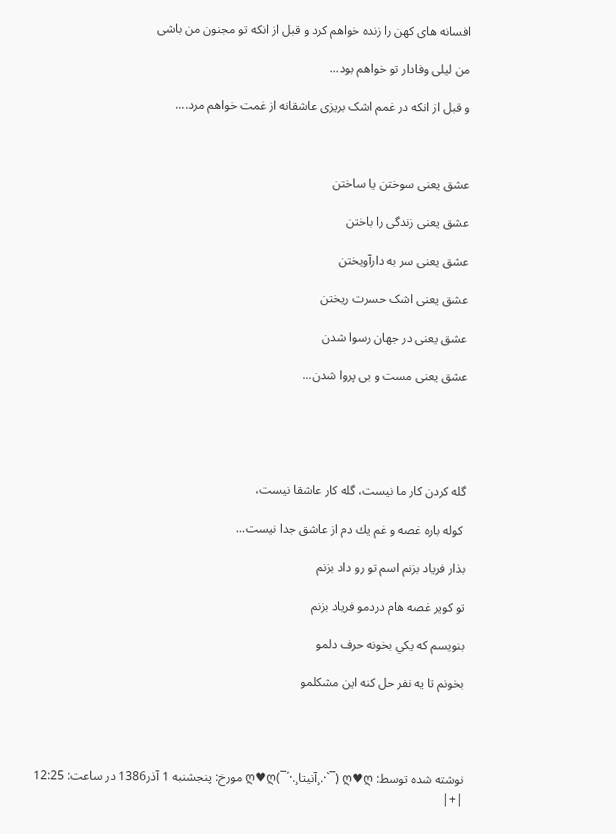افسانه های کهن را زنده خواهم کرد و قبل از انکه تو مجنون من باشی

من لیلی وفادار تو خواهم بود...

و قبل از انکه در غمم اشک بریزی عاشقانه از غمت خواهم مرد....



عشق یعنی سوختن یا ساختن

عشق یعنی زندگی را باختن

عشق یعنی سر به دارآویختن

عشق یعنی اشک حسرت ریختن

عشق یعنی در جهان رسوا شدن

عشق یعنی مست و بی پروا شدن...





گله كردن كار ما نيست، گله كار عاشقا نيست،

 كوله باره غصه و غم يك دم از عاشق جدا نيست...

بذار فرياد بزنم اسم تو رو داد بزنم

تو كوير غصه هام دردمو فرياد بزنم

بنويسم كه يكي بخونه حرف دلمو

بخونم تا يه نفر حل كنه اين مشكلمو




نوشته شده توسط: ღ♥ღ (¯`·.¸آنيتا¸.·´¯)ღ♥ღ مورخ: پنجشنبه 1 آذر1386 در ساعت: 12:25
|+|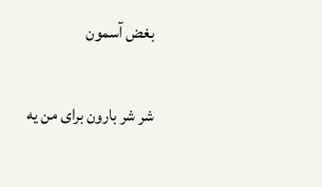بغض آسمون

شر شر بارون برای من یه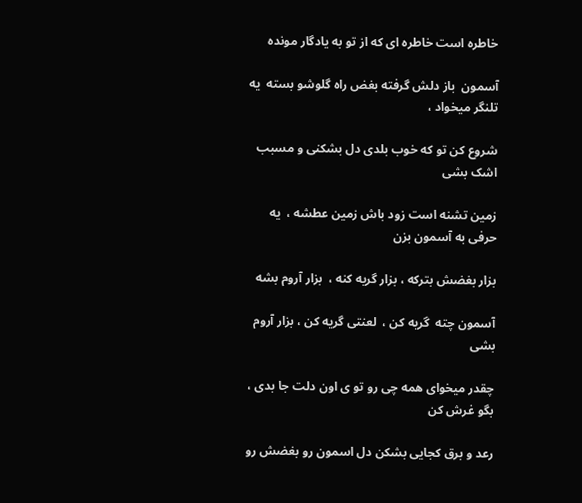خاطره است خاطره ای که از تو به یادگار مونده

آسمون  باز دلش گرفته بغض راه گلوشو بسته  یه تلنگر میخواد ،

شروع کن تو که خوب بلدی دل بشکنی و مسبب اشک بشی

زمین تشنه است زود باش زمین عطشه ،  یه حرفی به آسمون بزن

بزار بغضش بترکه ، بزار گریه کنه ،  بزار آروم بشه

آسمون چته  گریه کن ،  لعنتی گریه کن ، بزار آروم بشی

چقدر میخوای همه چی رو تو ی اون دلت جا بدی ، بگو غرش کن

رعد و برق کجایی بشکن دل اسمون رو بغضش رو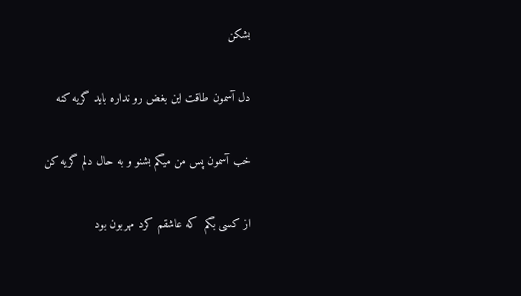بشکن

دل آسمون طاقت این بغض رو نداره باید گریه کنه

خب آسمون پس من میگم بشنو و به حال دلم گریه کن

از کسی بگم  که عاشقم کرد مهربون بود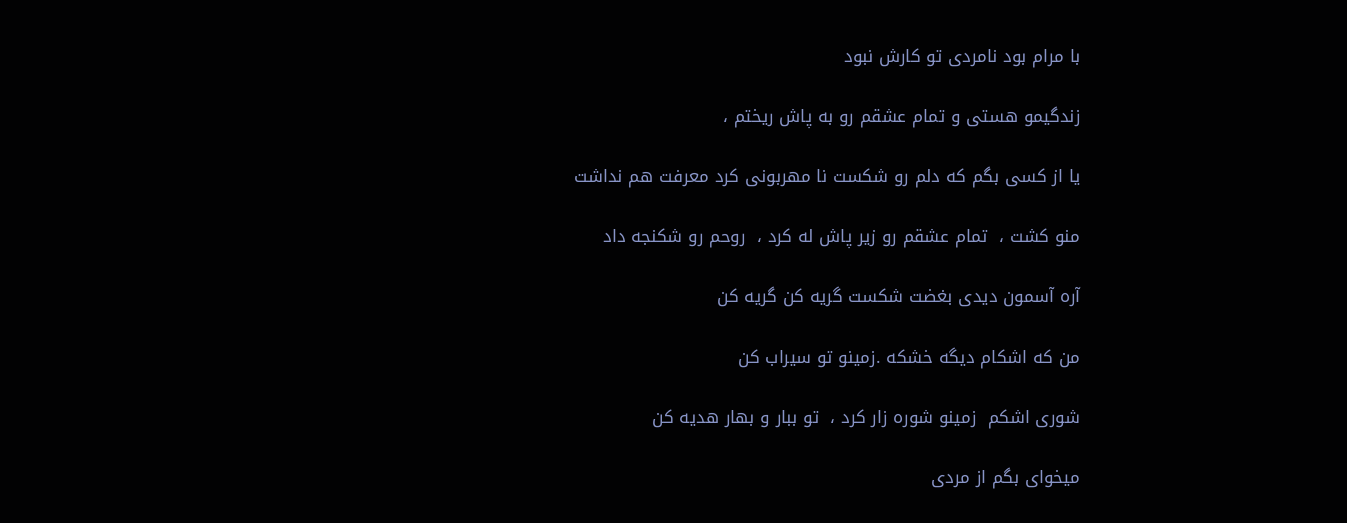با مرام بود نامردی تو کارش نبود

زندگیمو هستی و تمام عشقم رو به پاش ریختم ،

یا از کسی بگم که دلم رو شکست نا مهربونی کرد معرفت هم نداشت

منو کشت ،  تمام عشقم رو زیر پاش له کرد ،  روحم رو شکنجه داد

آره آسمون دیدی بغضت شکست گریه کن گریه کن

من که اشکام دیگه خشکه .زمینو تو سیراب کن

شوری اشکم  زمینو شوره زار کرد ،  تو ببار و بهار هدیه کن

میخوای بگم از مردی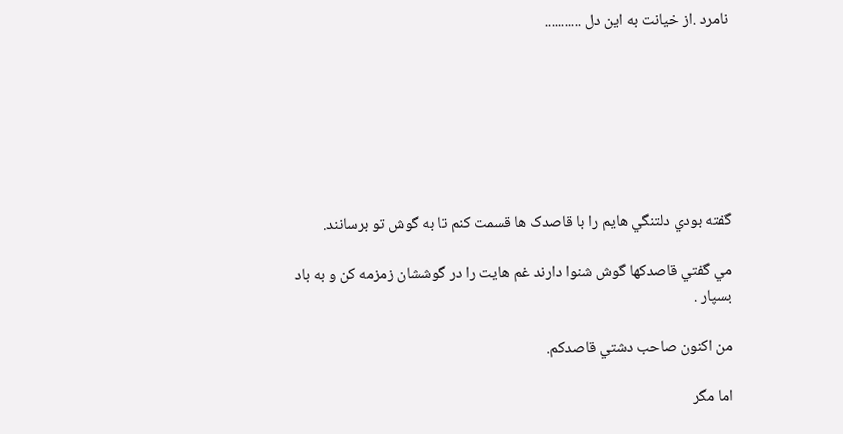نامرد .از خیانت به این دل ...........







گفته بودي دلتنگي هايم را با قاصدک ها قسمت کنم تا به گوش تو برسانند.

مي گفتي قاصدکها گوش شنوا دارند غم هايت را در گوششان زمزمه کن و به باد بسپار .

من اکنون صاحب دشتي قاصدکم.

اما مگر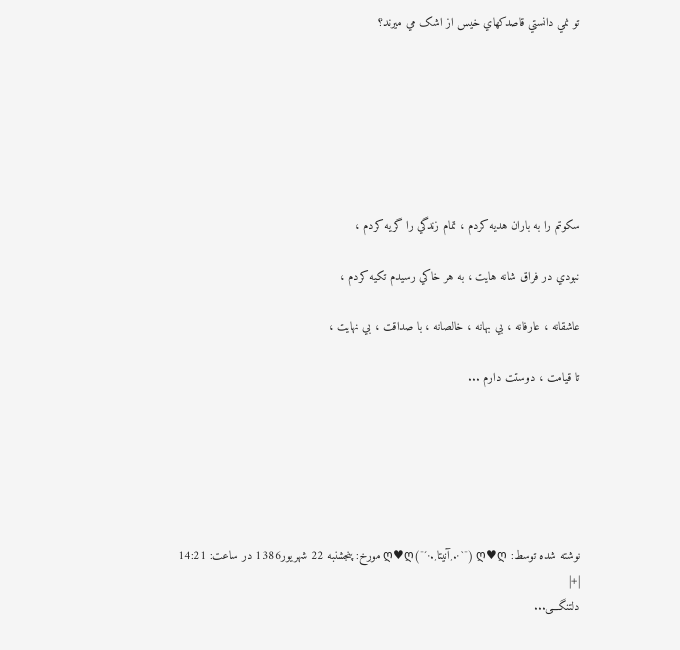تو نمي دانستي قاصدکهاي خيس از اشک مي ميرند؟







سکوتم را به باران هديه کردم ، تمام زندگي را گريه کردم ،

نبودي در فراق شانه هايت ، به هر خاکي رسيدم تکيه کردم ،

عاشقانه ، عارفانه ، بي بهانه ، خالصانه ، با صداقت ، بي نهايت ،

تا قيامت ، دوستت دارم ...






نوشته شده توسط: ღ♥ღ (¯`·.¸آنيتا¸.·´¯)ღ♥ღ مورخ: پنجشنبه 22 شهریور1386 در ساعت: 14:21
|+|
دلتنگـــی...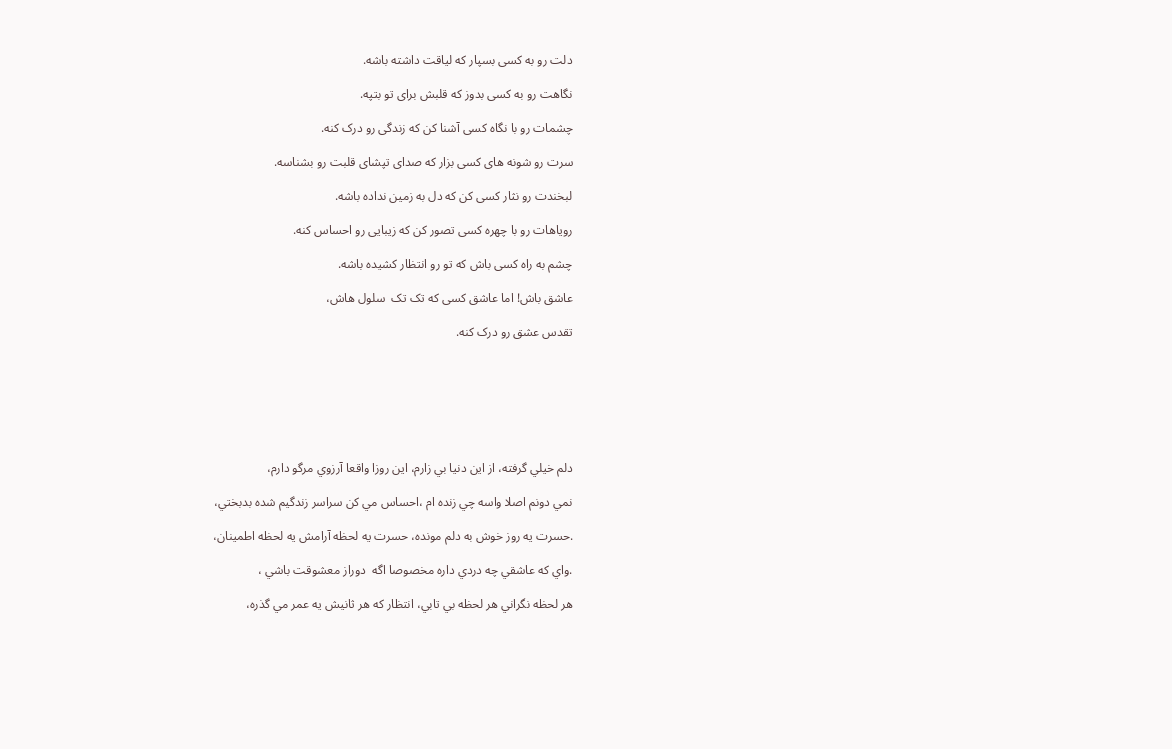دلت رو به کسی بسپار که لیاقت داشته باشه.

نگاهت رو به کسی بدوز که قلبش برای تو بتپه.

چشمات رو با نگاه کسی آشنا کن که زندگی رو درک کنه.

سرت رو شونه های کسی بزار که صدای تپشای قلبت رو بشناسه.

لبخندت رو نثار کسی کن که دل به زمین نداده باشه.

رویاهات رو با چهره کسی تصور کن که زیبایی رو احساس کنه.

چشم به راه کسی باش که تو رو انتظار کشیده باشه.

عاشق باش! اما عاشق کسی که تک تک  سلول هاش،

تقدس عشق رو درک کنه.







دلم خيلي گرفته، از اين دنيا بي زارم، اين روزا واقعا آرزوي مرگو دارم،

نمي دونم اصلا واسه چي زنده ام ،احساس مي كن سراسر زندگيم شده بدبختي،

.حسرت يه روز خوش به دلم مونده، حسرت يه لحظه آرامش يه لحظه اطمينان،

.واي كه عاشقي چه دردي داره مخصوصا اگه  دوراز معشوقت باشي ،

هر لحظه نگراني هر لحظه بي تابي، انتظار كه هر ثانيش يه عمر مي گذره،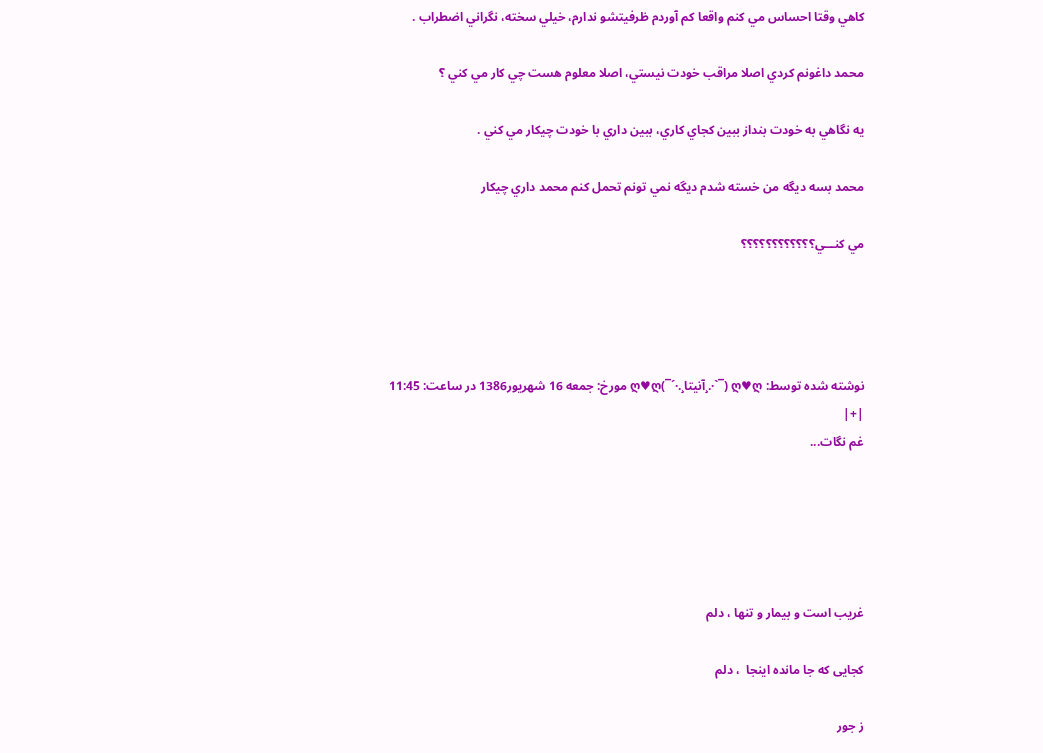كاهي وقتا احساس مي كنم واقعا كم آوردم ظرفيتشو ندارم، خيلي سخته، نگراني اضطراب .

محمد داغونم كردي اصلا مراقب خودت نيستي، اصلا معلوم هست چي كار مي كني ؟

يه نگاهي به خودت بنداز ببين كجاي كاري، ببين داري با خودت چيكار مي كني .

محمد بسه ديگه من خسته شدم ديگه نمي تونم تحمل كنم محمد داري چيكار

مي كنـــي؟؟؟؟؟؟؟؟؟؟؟؟




نوشته شده توسط: ღ♥ღ (¯`·.¸آنيتا¸.·´¯)ღ♥ღ مورخ: جمعه 16 شهریور1386 در ساعت: 11:45
|+|
غم نگات...





غریب است و بیمار و تنها ، دلم

کجایی که جا مانده اینجا  ، دلم

ز جور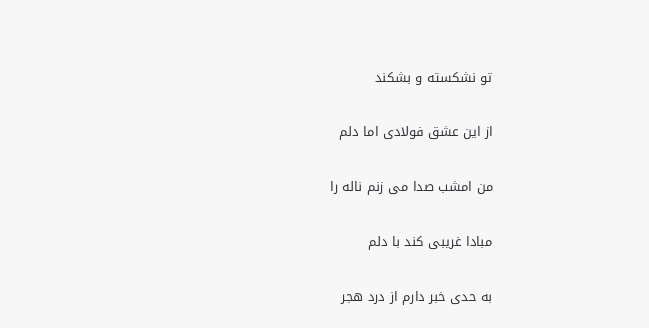تو نشکسته و بشکند

از این عشق فولادی اما دلم

من امشب صدا می زنم ناله را

مبادا غریبی کند با دلم

به حدی خبر دارم از درد هجر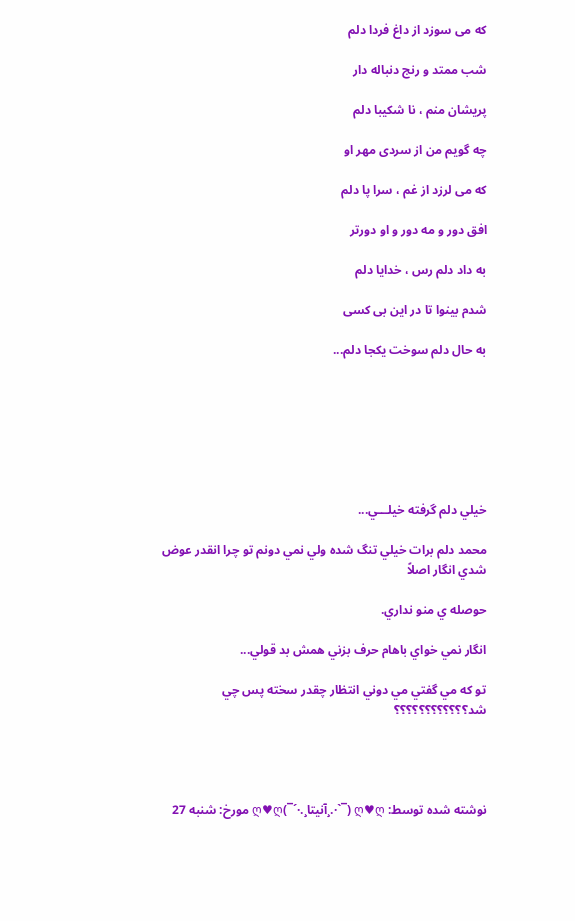که می سوزد از داغ فردا دلم

شب ممتد و رنج دنباله دار

پریشان منم ، نا شکیبا دلم

چه گویم من از سردی مهر او

که می لرزد از غم ، سرا پا دلم

افق دور و مه دور و او دورتر

به داد دلم رس ، خدایا دلم

شدم بینوا تا در این بی کسی

به حال دلم سوخت یکجا دلم...







خيلي دلم گرفته خيلـــي...

محمد دلم برات خيلي تنگ شده ولي نمي دونم تو چرا انقدر عوض شدي انگار اصلاً

حوصله ي منو نداري.

انگار نمي خواي باهام حرف بزني همش بد قولي...

تو كه مي گفتي مي دوني انتظار چقدر سخته پس چي شد؟؟؟؟؟؟؟؟؟؟؟؟




نوشته شده توسط: ღ♥ღ (¯`·.¸آنيتا¸.·´¯)ღ♥ღ مورخ: شنبه 27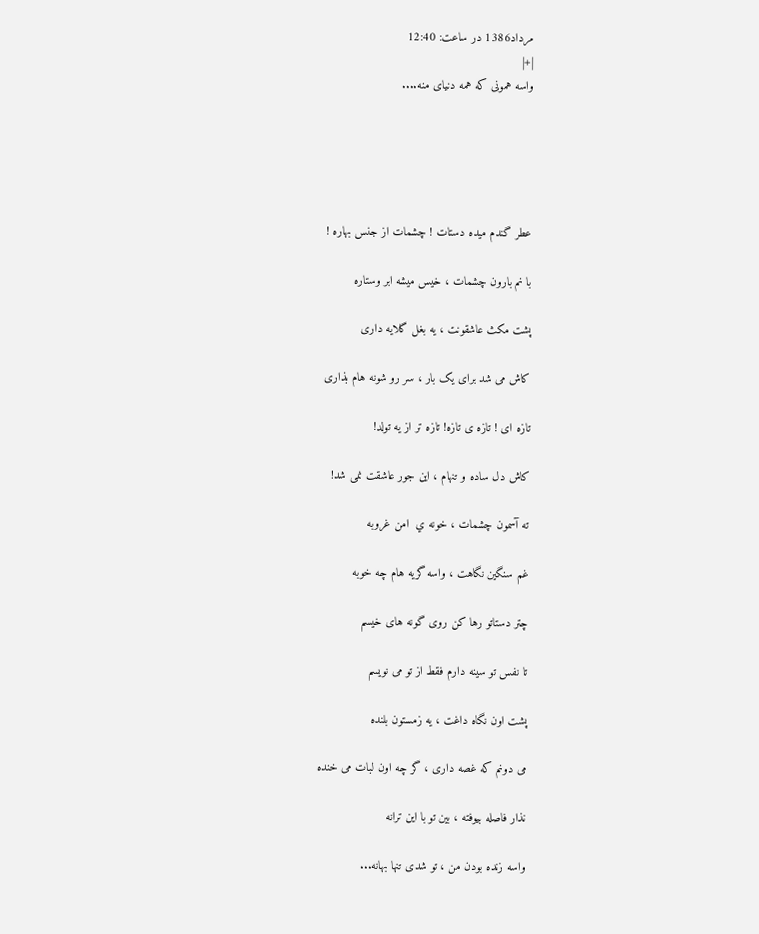مرداد1386 در ساعت: 12:40
|+|
واسه همونی که همه دنیای منه....





عطر گندم میده دستات ! چشمات از جنس بهاره !

با نم بارون چشمات ، خیس میشه ابر وستاره

پشت مکث عاشقونت ، یه بغل گلایه داری

کاش می شد برای یک بار ، سر رو شونه هام بذاری

تازه ای ! تازه ی تازه! تازه تر از یه تولد!

کاش دل ساده و تنهام ، این جور عاشقت نمی شد!

ته آسمون چشمات ، خونه ي  امن غروبه

غم سنگین نگاهت ، واسه گریه هام چه خوبه

چتر دستاتو رها کن روی گونه های خیسم

تا نفس تو سینه دارم فقط از تو می نویسم

پشت اون نگاه داغت ، یه زمستون بلنده

می دونم که غصه داری ، گر چه اون لبات می خنده

نذار فاصله بیوفته ، بین تو با این ترانه

واسه زنده بودن من ، تو شدی تنها بهانه...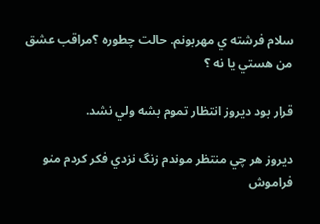سلام فرشته ي مهربونم. حالت چطوره ؟مراقب عشق من هستي يا نه ؟

قرار بود ديروز انتظار تموم بشه ولي نشد.

ديروز هر چي منتظر موندم زنگ نزدي فكر كردم منو فراموش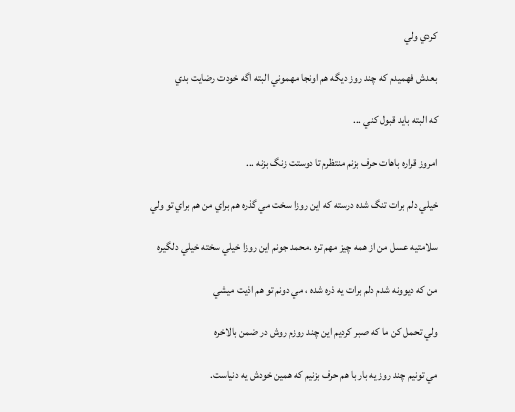كردي ولي

بعدش فهميدم كه چند روز ديگه هم اونجا مهموني البته اگه خودت رضايت بدي

كه البته بايد قبول كني ...

امروز قراره باهات حرف بزنم منتظرم تا دوستت زنگ بزنه ...

خيلي دلم برات تنگ شده درسته كه اين روزا سخت مي گذره هم براي من هم براي تو ولي

سلامتيه عسل من از همه چيز مهم تره .محمد جونم اين روزا خيلي سخته خيلي دلگيره

من كه ديوونه شدم دلم برات يه ذره شده ، مي دونم تو هم اذيت ميشي

ولي تحمل كن ما كه صبر كرديم اين چند روزم روش در ضمن بالاخره

مي تونيم چند روز يه بار با هم حرف بزنيم كه همين خودش يه دنياست.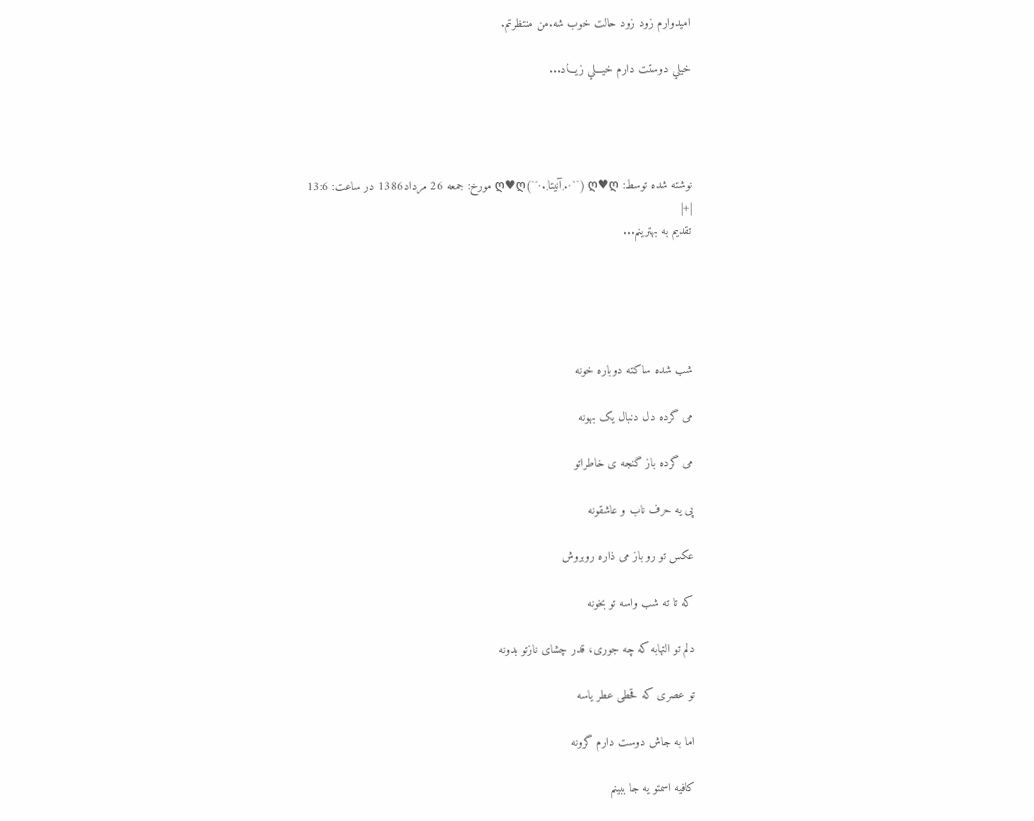اميدوارم زود زود حالت خوب شه.من منتظرتم.

خيلي دوستت دارم خيـــلي زيـــاد...




نوشته شده توسط: ღ♥ღ (¯`·.¸آنيتا¸.·´¯)ღ♥ღ مورخ: جمعه 26 مرداد1386 در ساعت: 13:6
|+|
تقدیم به بهترینم...





شب شده ساکته دوباره خونه

می گرده دل دنبال یک بهونه

می گرده باز گنجه ی خاطراتو

پی یه حرف ناب و عاشقونه

عکس تو رو باز می ذاره روبروش

که تا ته شب واسه تو بخونه

دلم تو التهابه که چه جوری، قدر چشای نازتو بدونه

تو عصری که قحطی عطر یاسه

اما به جاش دوست دارم گرونه

کافیه اسمتو یه جا ببینم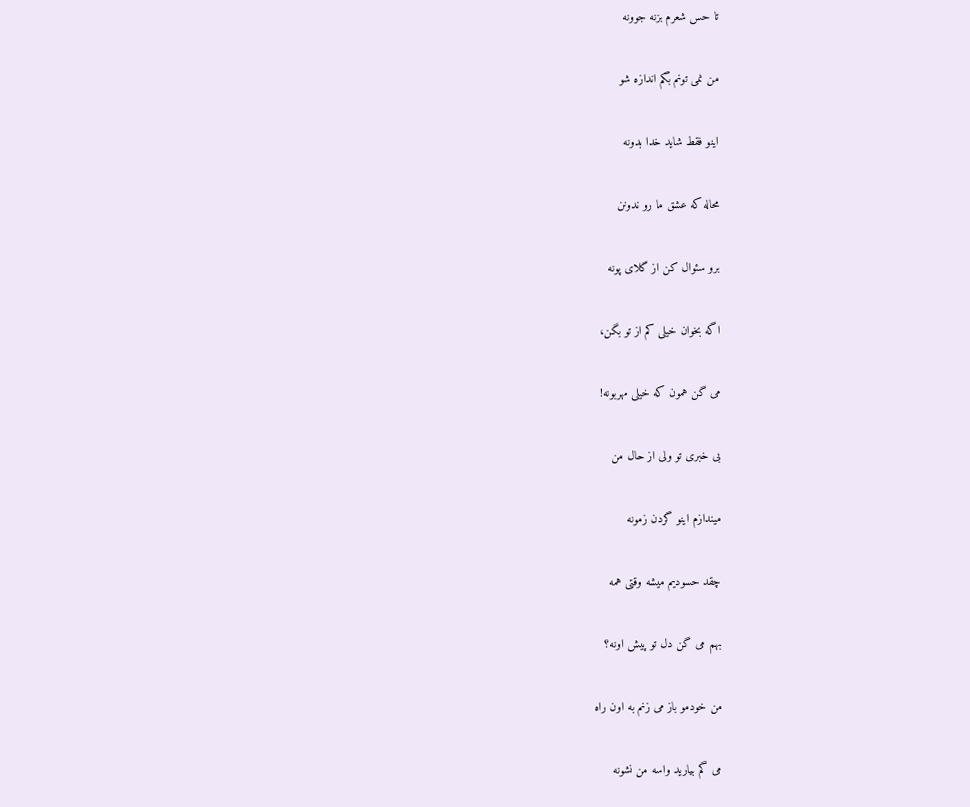تا حس شعرم بزنه جوونه

من نمی تونم بگم اندازه شو

اینو فقط شاید خدا بدونه

محاله که عشق ما رو ندونن

برو سئوال کن از گلای پونه

اگه بخوان خیلی کم از تو بگن،

می گن همون که خیلی مهربونه!

بی خبری تو ولی از حال من

میندازم اینو گردن زمونه

چقد حسودیم میشه وقتی همه

بهم می گن دل تو پیش اونه؟

من خودمو باز می زنم به اون راه

می گم بیارید واسه من نشونه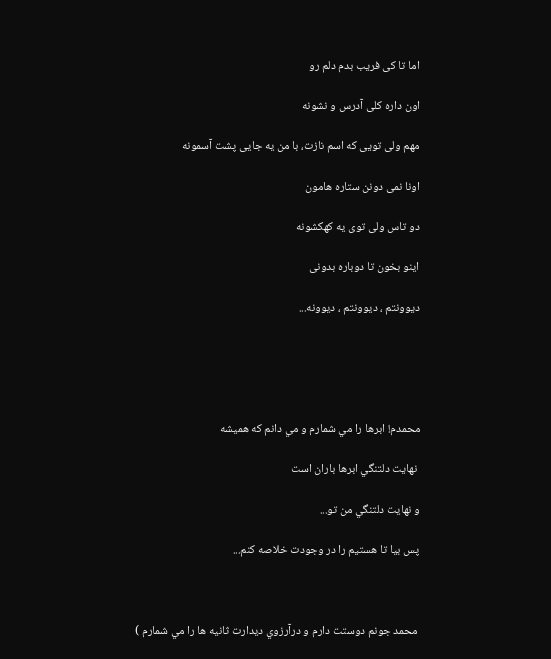اما تا کی فریب بدم دلم رو

اون داره کلی آدرس و نشونه

مهم ولی تویی که اسم نازت، با من یه جایی پشت آسمونه

اونا نمی دونن ستاره هامون

دو تاس ولی توی یه کهکشونه

اینو بخون تا دوباره بدونی

دیوونتم ، دیوونتم ، دیوونه...





محمدم! ابرها را مي شمارم و مي دانم كه هميشه

 نهايت دلتنگي ابرها باران است

و نهايت دلتنگي من تو...

پس بيا تا هستيم را در وجودت خلاصه كنم...



 محمد جونم دوستت دارم و درآرزوي ديدارت ثانيه ها را مي شمارم )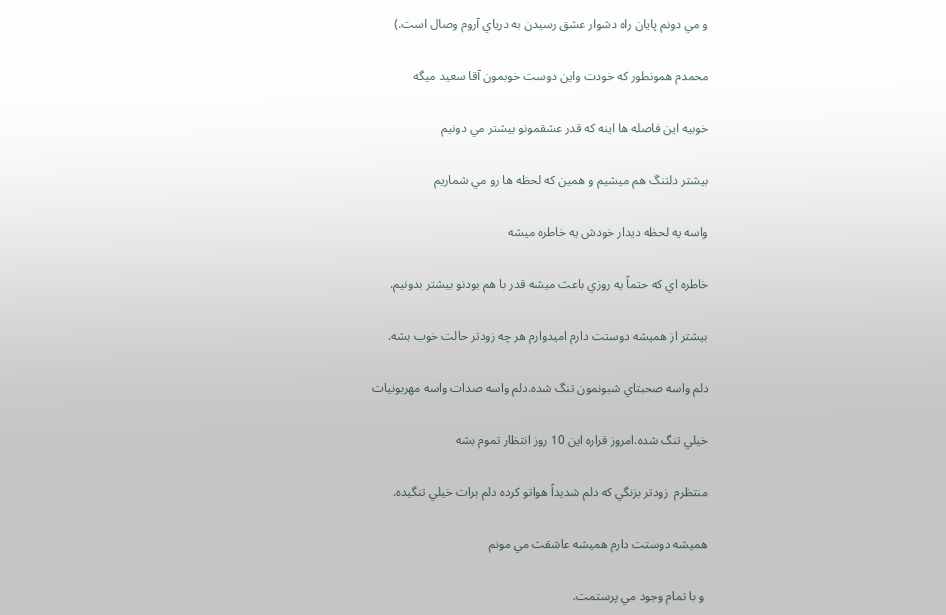و مي دونم پايان راه دشوار عشق رسيدن به درياي آروم وصال است.)

محمدم همونطور كه خودت واين دوست خوبمون آقا سعيد ميگه

خوبيه اين فاصله ها اينه كه قدر عشقمونو بيشتر مي دونيم

بيشتر دلتنگ هم ميشيم و همين كه لحظه ها رو مي شماريم

واسه يه لحظه ديدار خودش يه خاطره ميشه

خاطره اي كه حتماً يه روزي باعث ميشه قدر با هم بودنو بيشتر بدونيم.

بيشتر از هميشه دوستت دارم اميدوارم هر چه زودتر حالت خوب بشه.

دلم واسه صحبتاي شبونمون تنگ شده.دلم واسه صدات واسه مهربونيات

خيلي تنگ شده.امروز قراره اين 10 روز انتظار تموم بشه

منتظرم  زودتر بزنگي كه دلم شديداً هواتو كرده دلم برات خيلي تنگيده.

هميشه دوستت دارم هميشه عاشقث مي مونم

 و با تمام وجود مي پرستمت.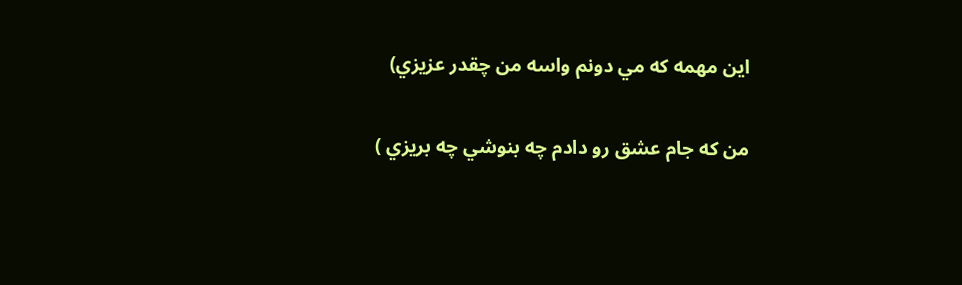اين مهمه كه مي دونم واسه من چقدر عزيزي)

من كه جام عشق رو دادم چه بنوشي چه بريزي )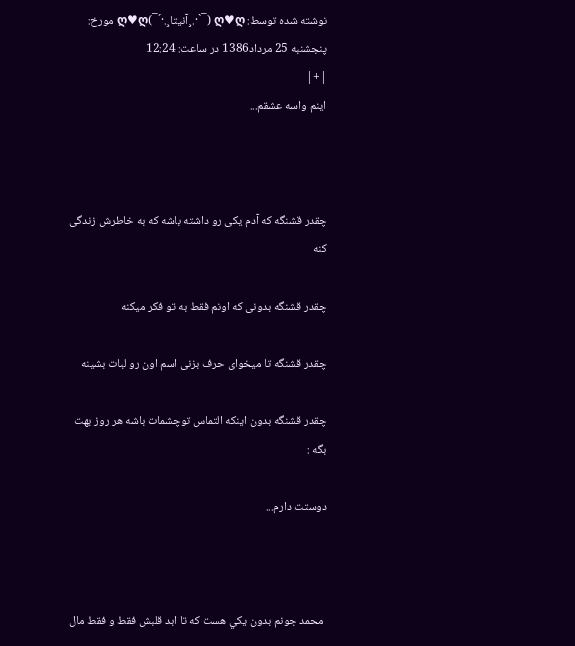نوشته شده توسط: ღ♥ღ (¯`·.¸آنيتا¸.·´¯)ღ♥ღ مورخ: پنجشنبه 25 مرداد1386 در ساعت: 12:24
|+|
اینم واسه عشقم...



چقدر قشنگه که آدم یکی رو داشته باشه که به خاطرش زندگی کنه

چقدر قشنگه بدونی که اونم فقط به تو فکر میکنه

چقدر قشنگه تا میخوای حرف بزنی اسم اون رو لبات بشینه

چقدر قشنگه بدون اینکه التماس توچشمات باشه هر روز بهت بگه :

دوستت دارم...



 محمد جونم بدون يكي هست كه تا ابد قلبش فقط و فقط مال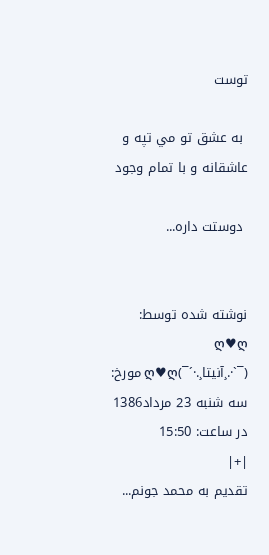توست

 به عشق تو مي تپه و عاشقانه و با تمام وجود

 دوستت داره...


نوشته شده توسط: ღ♥ღ (¯`·.¸آنيتا¸.·´¯)ღ♥ღ مورخ: سه شنبه 23 مرداد1386 در ساعت: 15:50
|+|
تقديم به محمد جونم...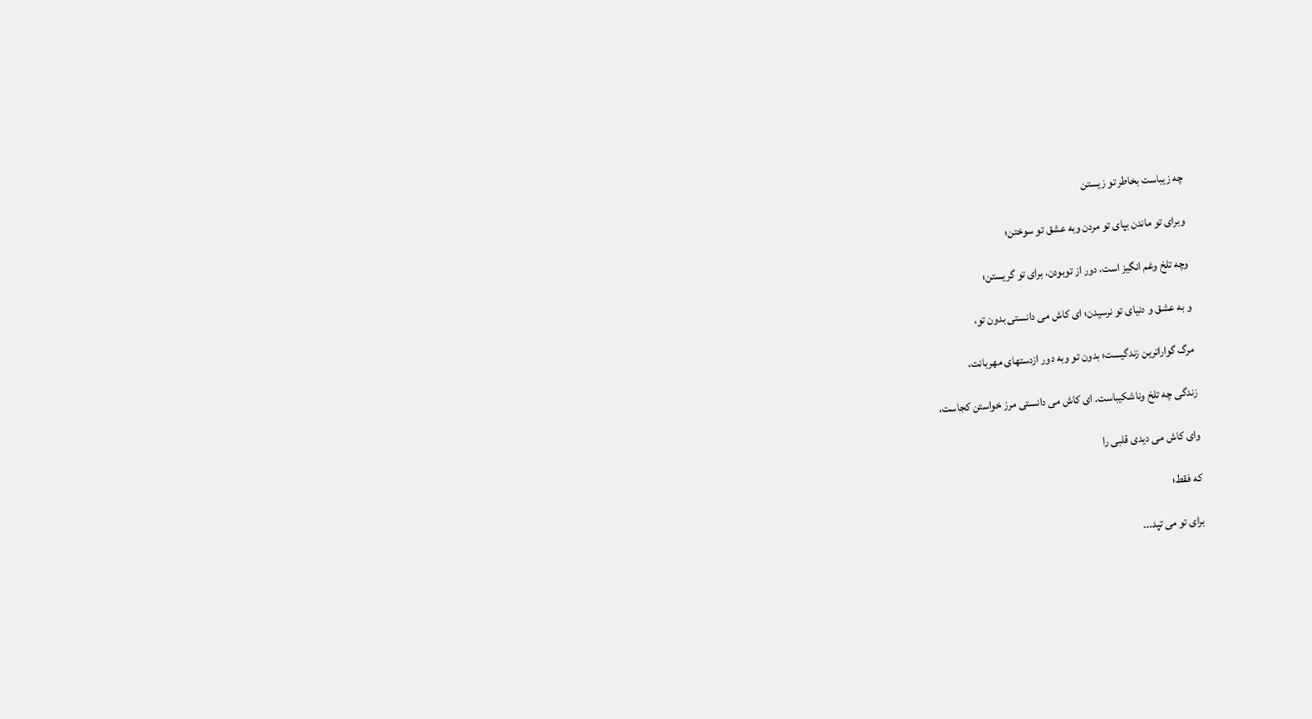چه زیباست بخاطر تو زیستن

وبرای تو ماندن بپای تو مردن وبه عشق تو سوختن؛

وچه تلخ وغم انگیز است، دور از توبودن، برای تو گریستن؛

و به عشق و دنیای تو نرسیدن؛ ای کاش می دانستی بدون تو،

مرگ گواراترین زندگیست؛ بدون تو وبه دور ازدستهای مهربانت،

زندگی چه تلخ وناشکیباست. ای کاش می دانستی مرز خواستن کجاست،

وای کاش می دیدی قلبی را

که فقط؛

برای تو می تپد...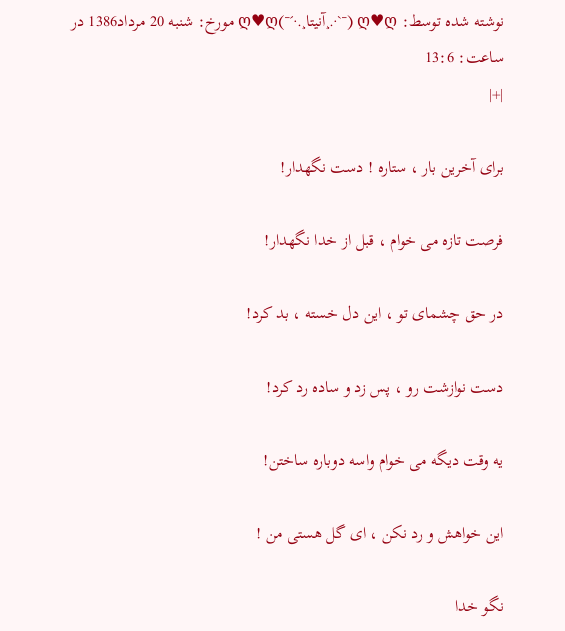نوشته شده توسط: ღ♥ღ (¯`·.¸آنيتا¸.·´¯)ღ♥ღ مورخ: شنبه 20 مرداد1386 در ساعت: 13:6
|+|

برای آخرین بار ، ستاره ! دست نگهدار!

فرصت تازه می خوام ، قبل از خدا نگهدار!

در حق چشمای تو ، این دل خسته ، بد کرد!

دست نوازشت رو ، پس زد و ساده رد کرد!

یه وقت دیگه می خوام واسه دوباره ساختن!

این خواهش و رد نکن ، ای گل هستی من !

نگو خدا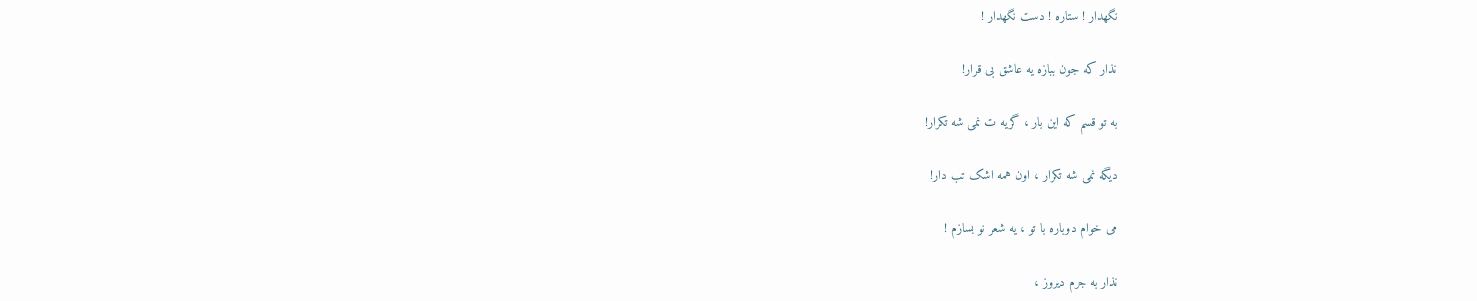نگهدار ! ستاره ! دست نگهدار !

نذار که جون ببازه یه عاشق بی قرار!

به تو قسم که این بار ، گریه ت نمی شه تکرار!

دیگه نمی شه تکرار ، اون همه اشک تب دار!

می خوام دوباره با تو ، یه شعر نو بسازم !

نذار به جرم دیروز ،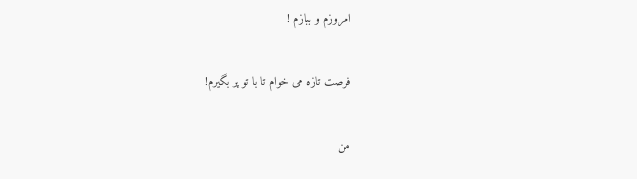امروزم و ببازم !

فرصت تازه می خوام تا با تو پر بگیرم!

من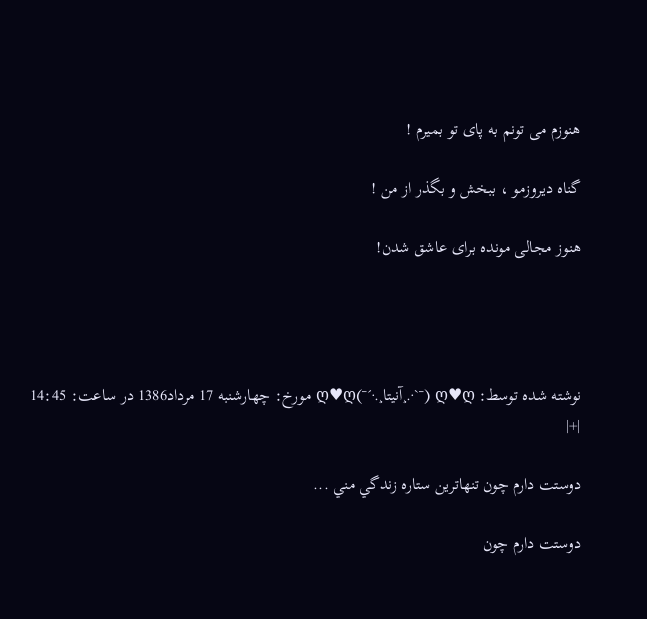هنوزم می تونم به پای تو بمیرم !

گناه دیروزمو ، ببخش و بگذر از من !

هنوز مجالی مونده برای عاشق شدن!




نوشته شده توسط: ღ♥ღ (¯`·.¸آنيتا¸.·´¯)ღ♥ღ مورخ: چهارشنبه 17 مرداد1386 در ساعت: 14:45
|+|

دوستت دارم چون تنهاترين ستاره زندگي مني ...

دوستت دارم چون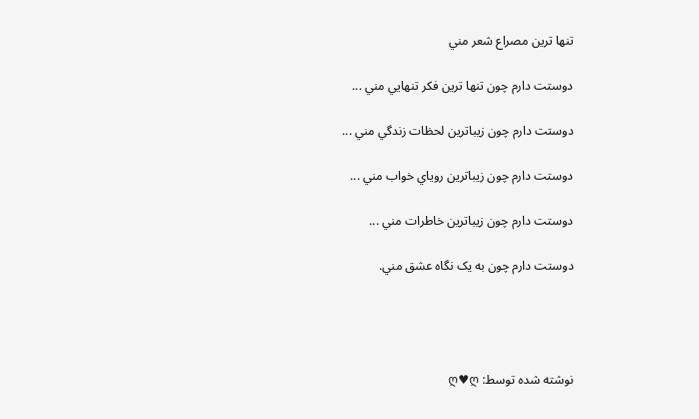تنها ترين مصراع شعر مني

دوستت دارم چون تنها ترين فکر تنهايي مني ...

دوستت دارم چون زيباترين لحظات زندگي مني ...

دوستت دارم چون زيباترين روياي خواب مني ...

دوستت دارم چون زيباترين خاطرات مني ...

دوستت دارم چون به يک نگاه عشق مني.




نوشته شده توسط: ღ♥ღ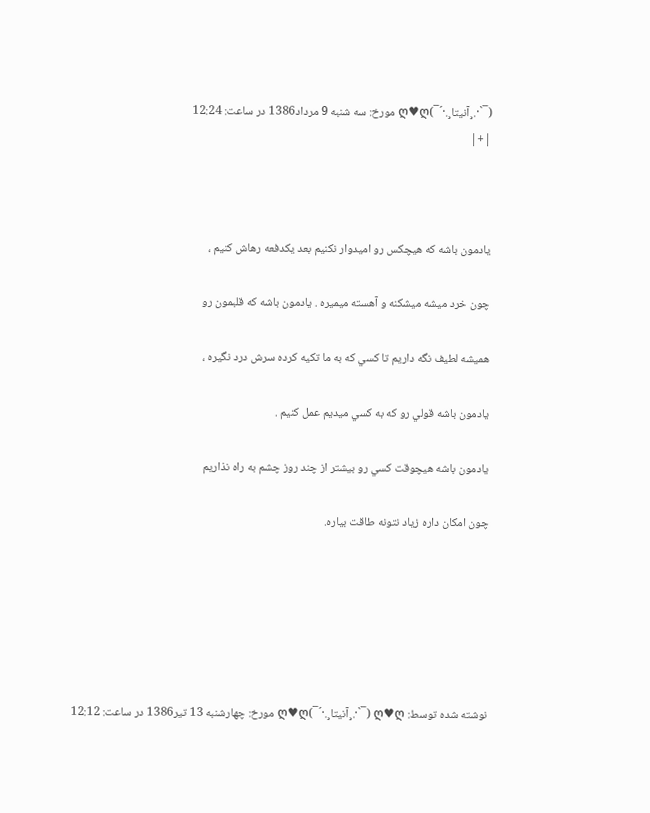(¯`·.¸آنيتا¸.·´¯)ღ♥ღ مورخ: سه شنبه 9 مرداد1386 در ساعت: 12:24
|+|



يادمون باشه كه هيچكس رو اميدوار نكنيم بعد يكدفعه رهاش كنيم ،

چون خرد ميشه ميشكنه و آهسته ميميره . يادمون باشه كه قلبمون رو

هميشه لطيف نگه داريم تا كسي كه به ما تكيه كرده سرش درد نگيره ،

يادمون باشه قولي رو كه به كسي ميديم عمل كنيم .

يادمون باشه هيچوقت كسي رو بيشتر از چند روز چشم به راه نذاريم

چون امكان داره زياد نتونه طاقت بياره.






نوشته شده توسط: ღ♥ღ (¯`·.¸آنيتا¸.·´¯)ღ♥ღ مورخ: چهارشنبه 13 تیر1386 در ساعت: 12:12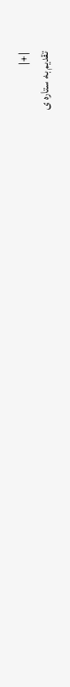|+|
تقدیم به ستاره ی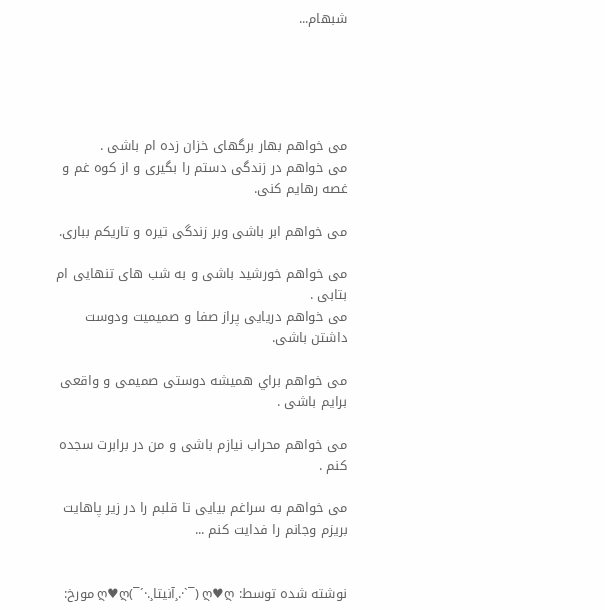شبهام...





می خواهم بهار برگهای خزان زده ام باشی .
می خواهم در زندگی دستم را بگیری و از کوه غم و غصه رهایم کنی.

می خواهم ابر باشی وبر زندگی تیره و تاریکم بباری.

می خواهم خورشید باشی و به شب های تنهایی ام بتابی .
می خواهم دریایی پراز صفا و صمیمیت ودوست داشتن باشی.

می خواهم براي هميشه دوستی صمیمی و واقعی برایم باشی .

می خواهم محراب نیازم باشی و من در برابرت سجده کنم .

می خواهم به سراغم بیایی تا قلبم را در زیر پاهایت بریزم وجانم را فدایت کنم ...


نوشته شده توسط: ღ♥ღ (¯`·.¸آنيتا¸.·´¯)ღ♥ღ مورخ: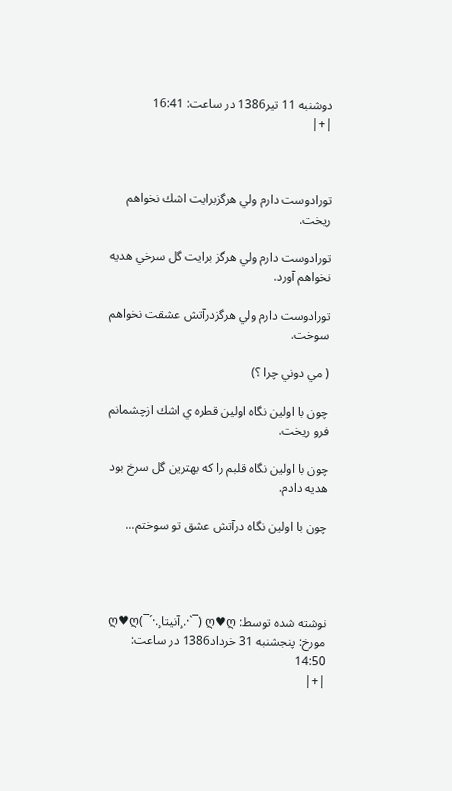دوشنبه 11 تیر1386 در ساعت: 16:41
|+|



تورادوست دارم ولي هرگزبرايت اشك نخواهم ريخت.

تورادوست دارم ولي هرگز برايت گل سرخي هديه نخواهم آورد.

تورادوست دارم ولي هرگزدرآتش عشقت نخواهم سوخت.

( مي دوني چرا ؟)

چون با اولين نگاه اولين قطره ي اشك ازچشمانم فرو ريخت.

چون با اولين نگاه قلبم را كه بهترين گل سرخ بود هديه دادم.

چون با اولين نگاه درآتش عشق تو سوختم...




نوشته شده توسط: ღ♥ღ (¯`·.¸آنيتا¸.·´¯)ღ♥ღ مورخ: پنجشنبه 31 خرداد1386 در ساعت: 14:50
|+|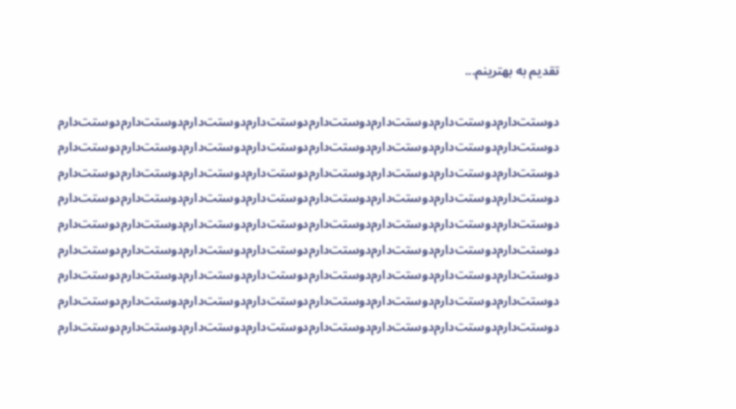تقدیم به بهترینم...

دوستت‌دارم‌دوستت‌دارم‌دوستت‌دارم‌دوستت‌دارم‌دوستت‌دارم‌دوستت‌دارم‌دوستت‌دارم‌دوستت‌دارم‌
دوستت‌دارم‌دوستت‌دارم‌دوستت‌دارم‌دوستت‌دارم‌دوستت‌دارم‌دوستت‌دارم‌دوستت‌دارم‌دوستت‌دارم‌
دوستت‌دارم‌دوستت‌دارم‌دوستت‌دارم‌دوستت‌دارم‌دوستت‌دارم‌دوستت‌دارم‌دوستت‌دارم‌دوستت‌دارم‌
دوستت‌دارم‌دوستت‌دارم‌دوستت‌دارم‌دوستت‌دارم‌دوستت‌دارم‌دوستت‌دارم‌دوستت‌دارم‌دوستت‌دارم‌
دوستت‌دارم‌دوستت‌دارم‌دوستت‌دارم‌دوستت‌دارم‌دوستت‌دارم‌دوستت‌دارم‌دوستت‌دارم‌دوستت‌دارم‌
دوستت‌دارم‌دوستت‌دارم‌دوستت‌دارم‌دوستت‌دارم‌دوستت‌دارم‌دوستت‌دارم‌دوستت‌دارم‌دوستت‌دارم‌
دوستت‌دارم‌دوستت‌دارم‌دوستت‌دارم‌دوستت‌دارم‌دوستت‌دارم‌دوستت‌دارم‌دوستت‌دارم‌دوستت‌دارم‌
دوستت‌دارم‌دوستت‌دارم‌دوستت‌دارم‌دوستت‌دارم‌دوستت‌دارم‌دوستت‌دارم‌دوستت‌دارم‌دوستت‌دارم‌
دوستت‌دارم‌دوستت‌دارم‌دوستت‌دارم‌دوستت‌دارم‌دوستت‌دارم‌دوستت‌دارم‌دوستت‌دارم‌دوستت‌دارم‌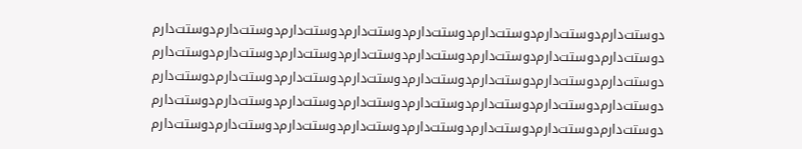دوستت‌دارم‌دوستت‌دارم‌دوستت‌دارم‌دوستت‌دارم‌دوستت‌دارم‌دوستت‌دارم‌دوستت‌دارم‌دوستت‌دارم‌
دوستت‌دارم‌دوستت‌دارم‌دوستت‌دارم‌دوستت‌دارم‌دوستت‌دارم‌دوستت‌دارم‌دوستت‌دارم‌دوستت‌دارم‌
دوستت‌دارم‌دوستت‌دارم‌دوستت‌دارم‌دوستت‌دارم‌دوستت‌دارم‌دوستت‌دارم‌دوستت‌دارم‌دوستت‌دارم‌
دوستت‌دارم‌دوستت‌دارم‌دوستت‌دارم‌دوستت‌دارم‌دوستت‌دارم‌دوستت‌دارم‌دوستت‌دارم‌دوستت‌دارم‌
دوستت‌دارم‌دوستت‌دارم‌دوستت‌دارم‌دوستت‌دارم‌دوستت‌دارم‌دوستت‌دارم‌دوستت‌دارم‌دوستت‌دارم‌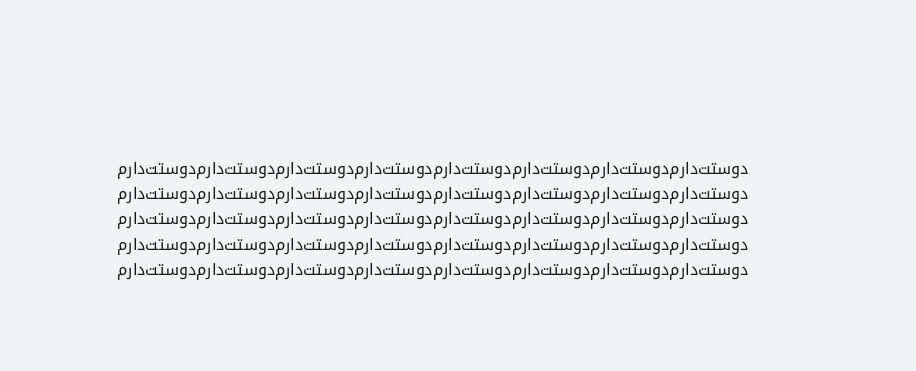دوستت‌دارم‌دوستت‌دارم‌دوستت‌دارم‌دوستت‌دارم‌دوستت‌دارم‌دوستت‌دارم‌دوستت‌دارم‌دوستت‌دارم‌
دوستت‌دارم‌دوستت‌دارم‌دوستت‌دارم‌دوستت‌دارم‌دوستت‌دارم‌دوستت‌دارم‌دوستت‌دارم‌دوستت‌دارم‌
دوستت‌دارم‌دوستت‌دارم‌دوستت‌دارم‌دوستت‌دارم‌دوستت‌دارم‌دوستت‌دارم‌دوستت‌دارم‌دوستت‌دارم‌
دوستت‌دارم‌دوستت‌دارم‌دوستت‌دارم‌دوستت‌دارم‌دوستت‌دارم‌دوستت‌دارم‌دوستت‌دارم‌دوستت‌دارم‌
دوستت‌دارم‌دوستت‌دارم‌دوستت‌دارم‌دوستت‌دارم‌دوستت‌دارم‌دوستت‌دارم‌دوستت‌دارم‌دوستت‌دارم‌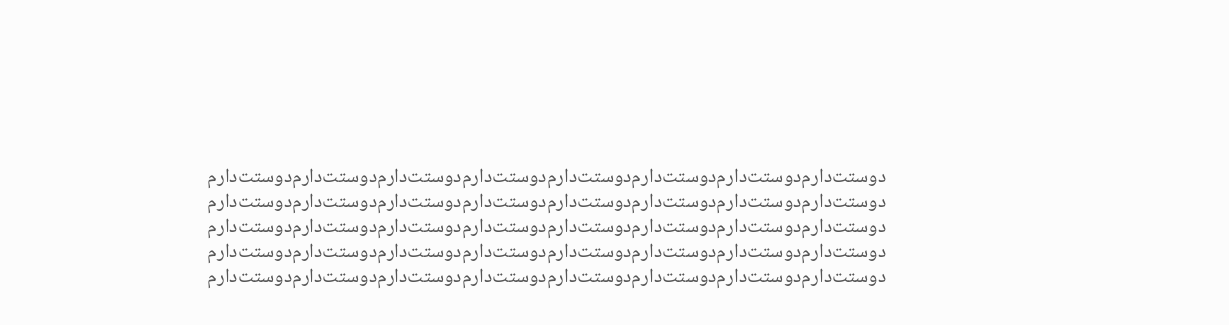دوستت‌دارم‌دوستت‌دارم‌دوستت‌دارم‌دوستت‌دارم‌دوستت‌دارم‌دوستت‌دارم‌دوستت‌دارم‌دوستت‌دارم‌
دوستت‌دارم‌دوستت‌دارم‌دوستت‌دارم‌دوستت‌دارم‌دوستت‌دارم‌دوستت‌دارم‌دوستت‌دارم‌دوستت‌دارم‌
دوستت‌دارم‌دوستت‌دارم‌دوستت‌دارم‌دوستت‌دارم‌دوستت‌دارم‌دوستت‌دارم‌دوستت‌دارم‌دوستت‌دارم‌
دوستت‌دارم‌دوستت‌دارم‌دوستت‌دارم‌دوستت‌دارم‌دوستت‌دارم‌دوستت‌دارم‌دوستت‌دارم‌دوستت‌دارم‌
دوستت‌دارم‌دوستت‌دارم‌دوستت‌دارم‌دوستت‌دارم‌دوستت‌دارم‌دوستت‌دارم‌دوستت‌دارم‌دوستت‌دارم‌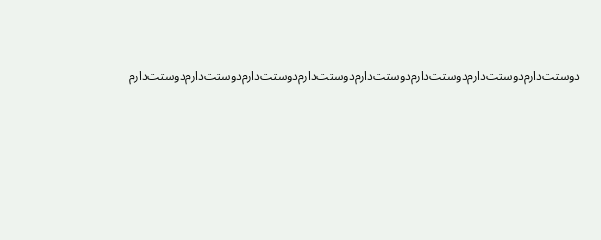دوستت‌دارم‌دوستت‌دارم‌دوستت‌دارم‌دوستت‌دارم‌دوستت‌دارم‌دوستت‌دارم‌دوستت‌دارم‌دوستت‌دارم‌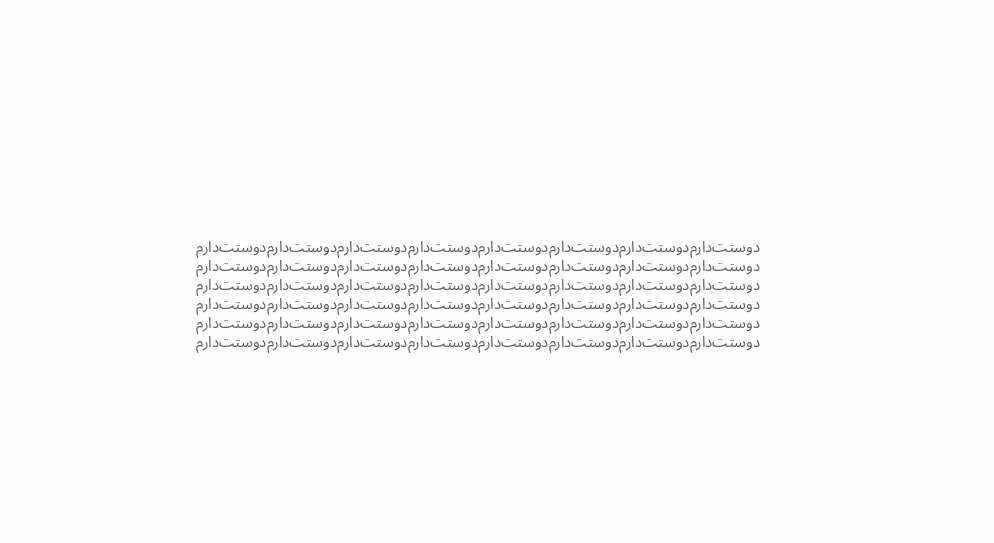دوستت‌دارم‌دوستت‌دارم‌دوستت‌دارم‌دوستت‌دارم‌دوستت‌دارم‌دوستت‌دارم‌دوستت‌دارم‌دوستت‌دارم‌
دوستت‌دارم‌دوستت‌دارم‌دوستت‌دارم‌دوستت‌دارم‌دوستت‌دارم‌دوستت‌دارم‌دوستت‌دارم‌دوستت‌دارم‌
دوستت‌دارم‌دوستت‌دارم‌دوستت‌دارم‌دوستت‌دارم‌دوستت‌دارم‌دوستت‌دارم‌دوستت‌دارم‌دوستت‌دارم‌
دوستت‌دارم‌دوستت‌دارم‌دوستت‌دارم‌دوستت‌دارم‌دوستت‌دارم‌دوستت‌دارم‌دوستت‌دارم‌دوستت‌دارم‌
دوستت‌دارم‌دوستت‌دارم‌دوستت‌دارم‌دوستت‌دارم‌دوستت‌دارم‌دوستت‌دارم‌دوستت‌دارم‌دوستت‌دارم‌
دوستت‌دارم‌دوستت‌دارم‌دوستت‌دارم‌دوستت‌دارم‌دوستت‌دارم‌دوستت‌دارم‌دوستت‌دارم‌دوستت‌دارم‌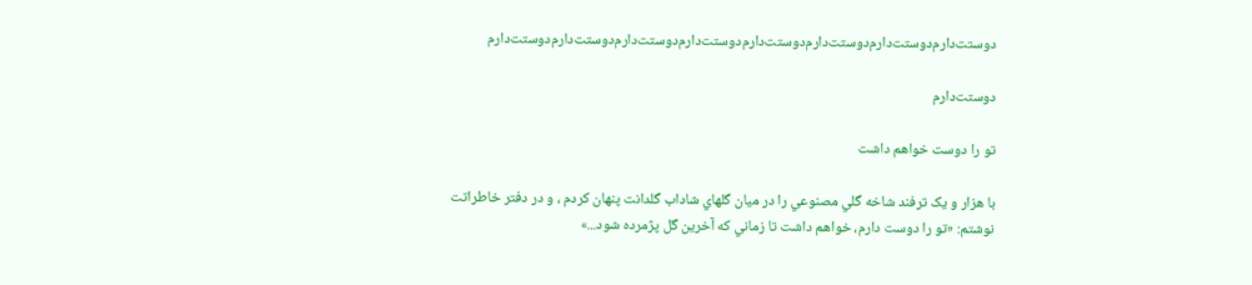دوستت‌دارم‌دوستت‌دارم‌دوستت‌دارم‌دوستت‌دارم‌دوستت‌دارم‌دوستت‌دارم‌دوستت‌دارم‌دوستت‌دارم‌

دوستت‌دارم‌

تو را دوست خواهم داشت

با هزار و يک ترفند شاخه گلي مصنوعي را در ميان گلهاي شاداب گلدانت پنهان کردم ، و در دفتر خاطراتت نوشتم: «تو را دوست دارم، خواهم داشت تا زماني که آخرين گل پژمرده شود...»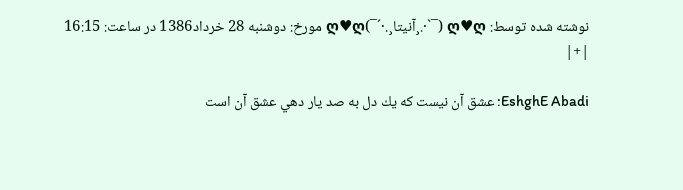نوشته شده توسط: ღ♥ღ (¯`·.¸آنيتا¸.·´¯)ღ♥ღ مورخ: دوشنبه 28 خرداد1386 در ساعت: 16:15
|+|

EshghE Abadi: عشق آن نيست كه يك دل به صد يار دهي عشق آن است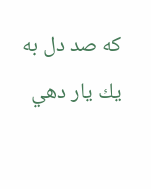كه صد دل به يك يار دهي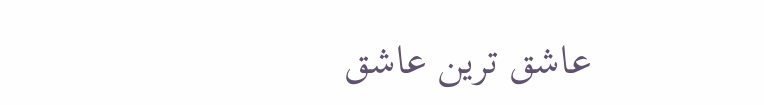عاشق ترين عاشق